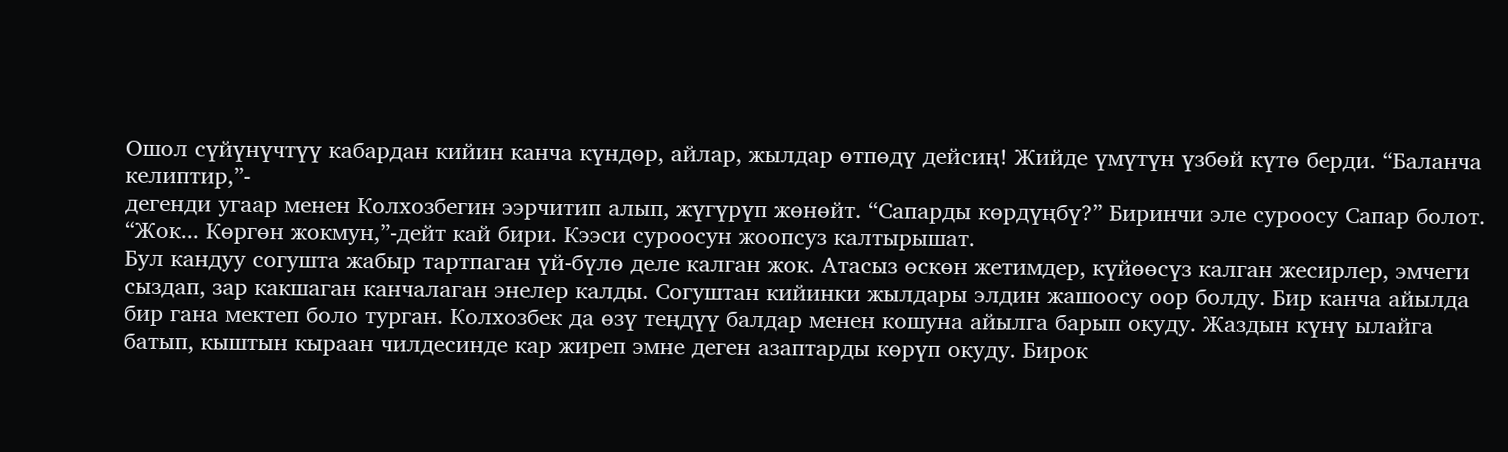Ошол сүйүнүчтүү кабардан кийин канча күндөр, айлар, жылдар өтпөдү дейсиң! Жийде үмүтүн үзбөй күтө берди. “Баланча келиптир,”-
дегенди угаар менен Колхозбегин ээрчитип алып, жүгүрүп жөнөйт. “Сапарды көрдүңбү?” Биринчи эле суроосу Сапар болот. “Жок... Көргөн жокмун,”-дейт кай бири. Кээси суроосун жоопсуз калтырышат.
Бул кандуу согушта жабыр тартпаган үй-бүлө деле калган жок. Атасыз өскөн жетимдер, күйөөсүз калган жесирлер, эмчеги сыздап, зар какшаган канчалаган энелер калды. Согуштан кийинки жылдары элдин жашоосу оор болду. Бир канча айылда бир гана мектеп боло турган. Колхозбек да өзү теңдүү балдар менен кошуна айылга барып окуду. Жаздын күнү ылайга батып, кыштын кыраан чилдесинде кар жиреп эмне деген азаптарды көрүп окуду. Бирок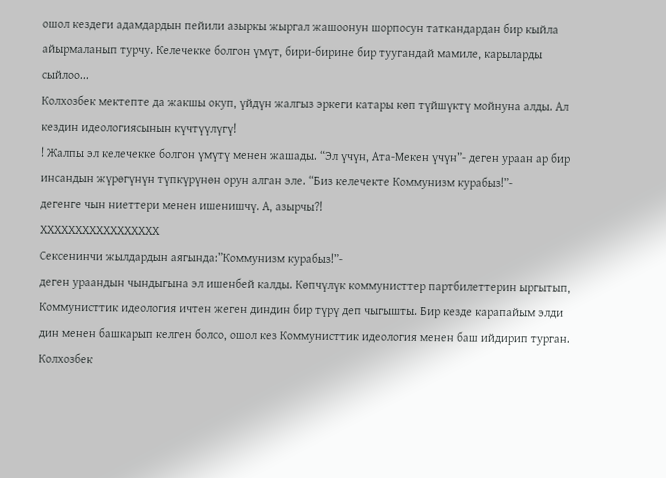ошол кездеги адамдардын пейили азыркы жыргал жашоонун шорпосун таткандардан бир кыйла айырмаланып турчу. Келечекке болгон үмүт, бири-бирине бир туугандай мамиле, карыларды сыйлоо...
Колхозбек мектепте да жакшы окуп, үйдүн жалгыз эркеги катары көп түйшүктү мойнуна алды. Ал кездин идеологиясынын күчтүүлүгү!
! Жалпы эл келечекке болгон үмүтү менен жашады. “Эл үчүн, Ата-Мекен үчүн”- деген ураан ар бир инсандын жүрөгүнүн түпкүрүнөн орун алган эле. “Биз келечекте Коммунизм курабыз!”-
дегенге чын ниеттери менен ишенишчү. А, азырчы?!
ХХХХХХХХХХХХХХХХХ
Сексенинчи жылдардын аягында:”Коммунизм курабыз!”-
деген ураандын чындыгына эл ишенбей калды. Көпчүлүк коммунисттер партбилеттерин ыргытып, Коммунисттик идеология ичтен жеген диндин бир түрү деп чыгышты. Бир кезде карапайым элди дин менен башкарып келген болсо, ошол кез Коммунисттик идеология менен баш ийдирип турган. Колхозбек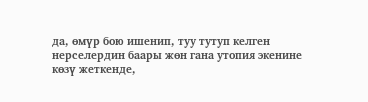да, өмүр бою ишенип, туу тутуп келген нерселердин баары жөн гана утопия экенине көзү жеткенде,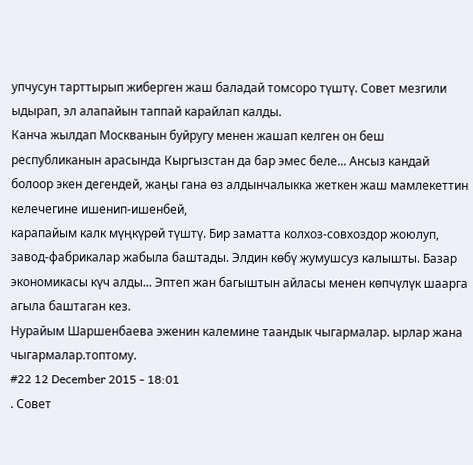упчусун тарттырып жиберген жаш баладай томсоро түштү. Совет мезгили ыдырап, эл алапайын таппай карайлап калды.
Канча жылдап Москванын буйругу менен жашап келген он беш республиканын арасында Кыргызстан да бар эмес беле... Ансыз кандай болоор экен дегендей, жаңы гана өз алдынчалыкка жеткен жаш мамлекеттин келечегине ишенип-ишенбей,
карапайым калк мүңкүрөй түштү. Бир заматта колхоз-совхоздор жоюлуп, завод-фабрикалар жабыла баштады. Элдин көбү жумушсуз калышты. Базар экономикасы күч алды... Эптеп жан багыштын айласы менен көпчүлүк шаарга агыла баштаган кез.
Нурайым Шаршенбаева эженин калемине таандык чыгармалар. ырлар жана чыгармалар.топтому.
#22 12 December 2015 - 18:01
. Совет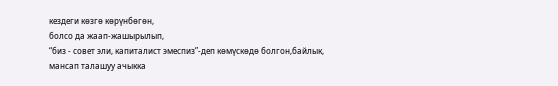кездеги көзгө көрүнбөгөн,
болсо да жаап-жашырылып,
“биз - совет эли, капиталист эмеспиз”-деп көмүскөдө болгон,байлык,
мансап талашуу ачыкка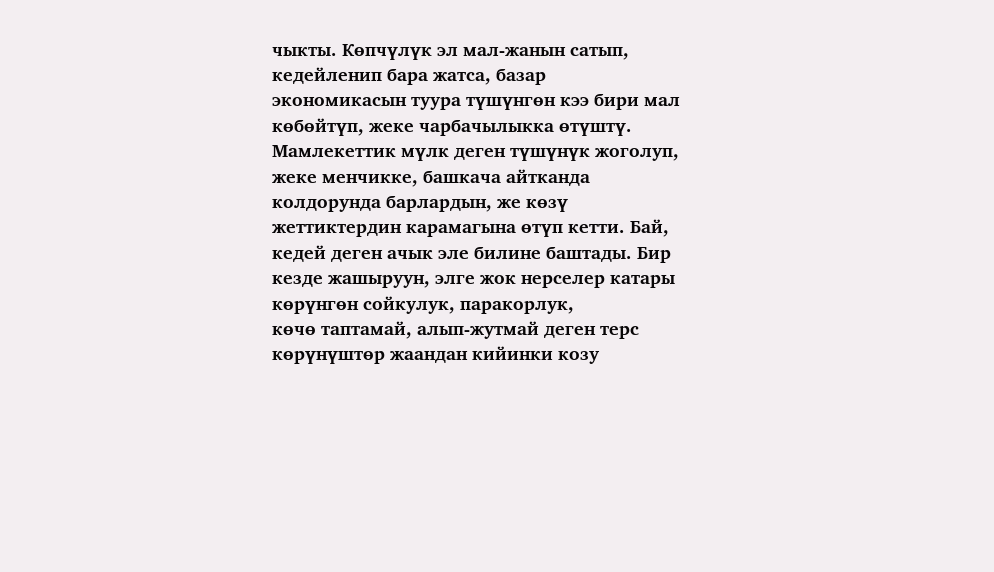чыкты. Көпчүлүк эл мал-жанын сатып, кедейленип бара жатса, базар экономикасын туура түшүнгөн кээ бири мал көбөйтүп, жеке чарбачылыкка өтүштү. Мамлекеттик мүлк деген түшүнүк жоголуп, жеке менчикке, башкача айтканда колдорунда барлардын, же көзү жеттиктердин карамагына өтүп кетти. Бай, кедей деген ачык эле билине баштады. Бир кезде жашыруун, элге жок нерселер катары көрүнгөн сойкулук, паракорлук,
көчө таптамай, алып-жутмай деген терс көрүнүштөр жаандан кийинки козу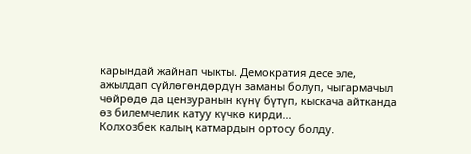карындай жайнап чыкты. Демократия десе эле, ажылдап сүйлөгөндөрдүн заманы болуп, чыгармачыл чөйрөдө да цензуранын күнү бүтүп, кыскача айтканда өз билемчелик катуу күчкө кирди...
Колхозбек калың катмардын ортосу болду.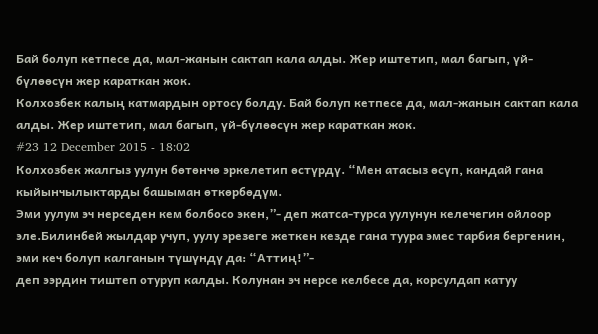Бай болуп кетпесе да, мал-жанын сактап кала алды. Жер иштетип, мал багып, үй-бүлөөсүн жер караткан жок.
Колхозбек калың катмардын ортосу болду. Бай болуп кетпесе да, мал-жанын сактап кала алды. Жер иштетип, мал багып, үй-бүлөөсүн жер караткан жок.
#23 12 December 2015 - 18:02
Колхозбек жалгыз уулун бөтөнчө эркелетип өстүрдү. “Мен атасыз өсүп, кандай гана кыйынчылыктарды башыман өткөрбөдүм.
Эми уулум эч нерседен кем болбосо экен,”- деп жатса-турса уулунун келечегин ойлоор эле.Билинбей жылдар учуп, уулу эрезеге жеткен кезде гана туура эмес тарбия бергенин, эми кеч болуп калганын түшүндү да: “Аттиң!”-
деп ээрдин тиштеп отуруп калды. Колунан эч нерсе келбесе да, корсулдап катуу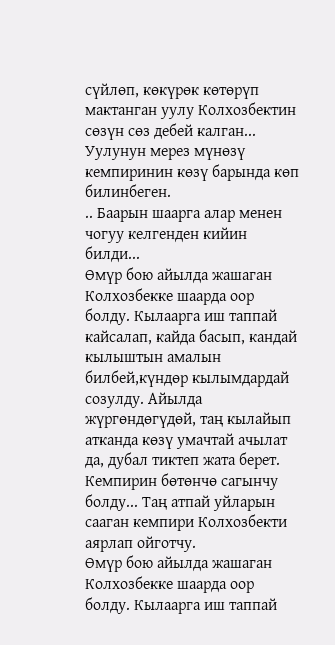сүйлөп, көкүрөк көтөрүп мактанган уулу Колхозбектин сөзүн сөз дебей калган... Уулунун мерез мүнөзү кемпиринин көзү барында көп билинбеген.
.. Баарын шаарга алар менен чогуу келгенден кийин билди...
Өмүр бою айылда жашаган Колхозбекке шаарда оор болду. Кылаарга иш таппай кайсалап, кайда басып, кандай кылыштын амалын билбей,күндөр кылымдардай созулду. Айылда жүргөндөгүдөй, таң кылайып атканда көзү умачтай ачылат да, дубал тиктеп жата берет. Кемпирин бөтөнчө сагынчу болду... Таң атпай уйларын сааган кемпири Колхозбекти аярлап ойготчу.
Өмүр бою айылда жашаган Колхозбекке шаарда оор болду. Кылаарга иш таппай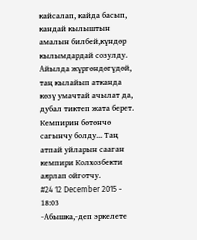кайсалап, кайда басып, кандай кылыштын амалын билбей,күндөр кылымдардай созулду. Айылда жүргөндөгүдөй, таң кылайып атканда көзү умачтай ачылат да, дубал тиктеп жата берет. Кемпирин бөтөнчө сагынчу болду... Таң атпай уйларын сааган кемпири Колхозбекти аярлап ойготчу.
#24 12 December 2015 - 18:03
-Абышка,-деп эркелете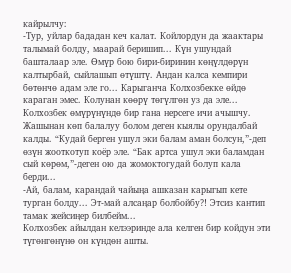кайрылчу:
-Тур, уйлар бададан кеч калат. Койлордун да жаактары талымай болду, маарай беришип... Күн ушундай башталаар эле. Өмүр бою бири-биринин көңүлдөрүн калтырбай, сыйлашып өтүштү. Андан калса кемпири бөтөнчө адам эле го... Карыганча Колхозбекке өйдө караган эмес. Колунан көөрү төгүлгөн уз да эле... Колхозбек өмүрүнүндө бир гана нерсеге ичи ачышчу. Жашынан көп балалуу болом деген кыялы орундалбай калды. “Кудай берген ушул эки балам аман болсун,”-деп өзүн жооткотуп коёр эле. “Бак артса ушул эки баламдан сый көрөм,”-деген ою да жомоктогудай болуп кала берди...
-Ай, балам, карандай чайыңа ашказан карыгып кете турган болду... Эт-май алсаңар болбойбу?! Этсиз кантип тамак жейсиңер билбейм...
Колхозбек айылдан келээринде ала келген бир койдун эти түгөнгөнүнө он күндөн ашты.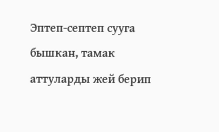Эптеп-септеп сууга бышкан, тамак аттуларды жей берип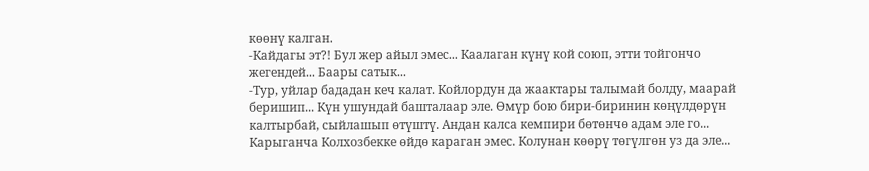көөнү калган.
-Кайдагы эт?! Бул жер айыл эмес... Каалаган күнү кой союп, этти тойгончо жегендей... Баары сатык...
-Тур, уйлар бададан кеч калат. Койлордун да жаактары талымай болду, маарай беришип... Күн ушундай башталаар эле. Өмүр бою бири-биринин көңүлдөрүн калтырбай, сыйлашып өтүштү. Андан калса кемпири бөтөнчө адам эле го... Карыганча Колхозбекке өйдө караган эмес. Колунан көөрү төгүлгөн уз да эле...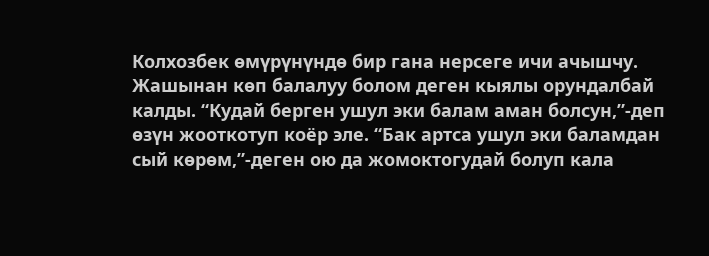Колхозбек өмүрүнүндө бир гана нерсеге ичи ачышчу. Жашынан көп балалуу болом деген кыялы орундалбай калды. “Кудай берген ушул эки балам аман болсун,”-деп өзүн жооткотуп коёр эле. “Бак артса ушул эки баламдан сый көрөм,”-деген ою да жомоктогудай болуп кала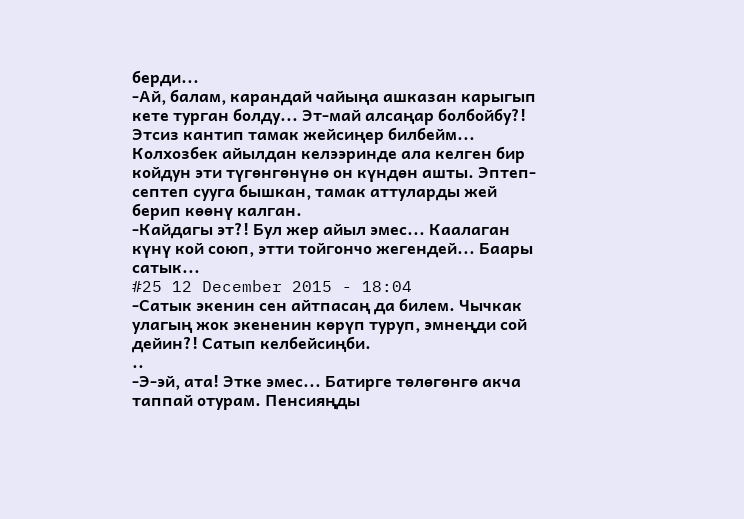берди...
-Ай, балам, карандай чайыңа ашказан карыгып кете турган болду... Эт-май алсаңар болбойбу?! Этсиз кантип тамак жейсиңер билбейм...
Колхозбек айылдан келээринде ала келген бир койдун эти түгөнгөнүнө он күндөн ашты. Эптеп-септеп сууга бышкан, тамак аттуларды жей берип көөнү калган.
-Кайдагы эт?! Бул жер айыл эмес... Каалаган күнү кой союп, этти тойгончо жегендей... Баары сатык...
#25 12 December 2015 - 18:04
-Сатык экенин сен айтпасаң да билем. Чычкак улагың жок экененин көрүп туруп, эмнеңди сой дейин?! Сатып келбейсиңби.
..
-Э-эй, ата! Этке эмес... Батирге төлөгөнгө акча таппай отурам. Пенсияңды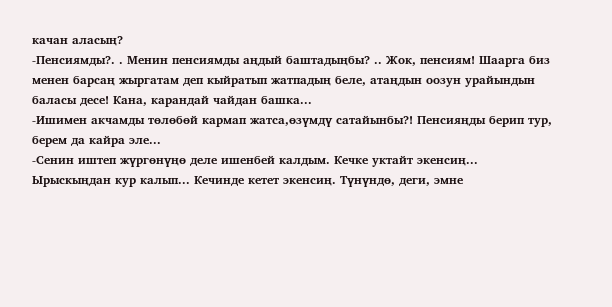качан аласың?
-Пенсиямды?. . Менин пенсиямды аңдый баштадыңбы? .. Жок, пенсиям! Шаарга биз менен барсаң жыргатам деп кыйратып жатпадың беле, атаңдын оозун урайындын баласы десе! Кана, карандай чайдан башка...
-Ишимен акчамды төлөбөй кармап жатса,өзүмдү сатайынбы?! Пенсияңды берип тур, берем да кайра эле...
-Сенин иштеп жүргөнүңө деле ишенбей калдым. Кечке уктайт экенсиң... Ырыскыңдан кур калып... Кечинде кетет экенсиң. Түнүндө, деги, эмне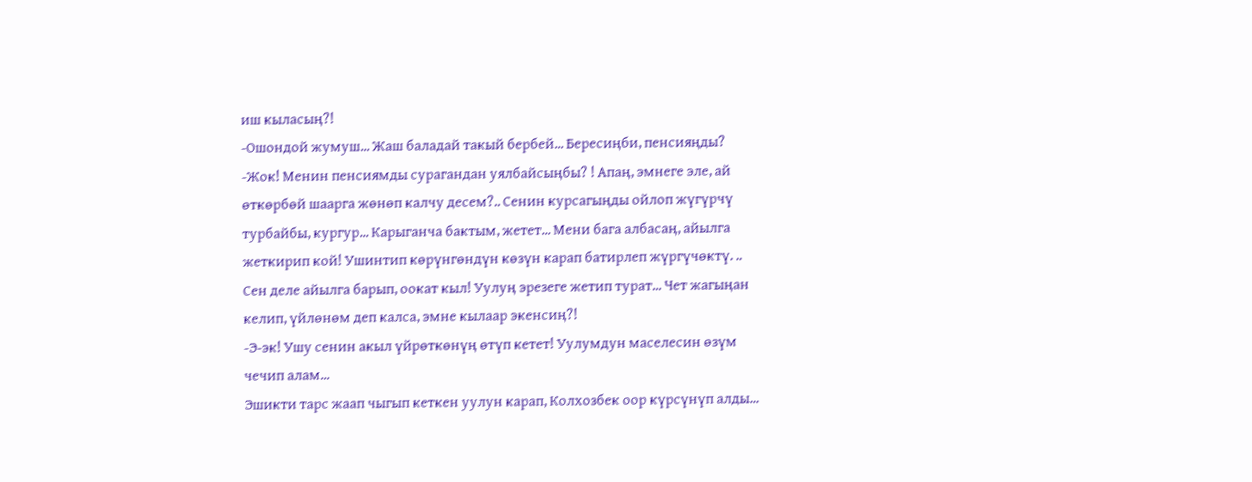иш кыласың?!
-Ошондой жумуш... Жаш баладай такый бербей... Бересиңби, пенсияңды?
-Жок! Менин пенсиямды сурагандан уялбайсыңбы? ! Апаң, эмнеге эле, ай өткөрбөй шаарга жөнөп калчу десем?.. Сенин курсагыңды ойлоп жүгүрчү турбайбы, кургур... Карыганча бактым, жетет... Мени бага албасаң, айылга жеткирип кой! Ушинтип көрүнгөндүн көзүн карап батирлеп жүргүчөктү. .. Сен деле айылга барып, оокат кыл! Уулуң эрезеге жетип турат... Чет жагыңан келип, үйлөнөм деп калса, эмне кылаар экенсиң?!
-Э-эк! Ушу сенин акыл үйрөткөнүң өтүп кетет! Уулумдун маселесин өзүм чечип алам...
Эшикти тарс жаап чыгып кеткен уулун карап, Колхозбек оор күрсүнүп алды...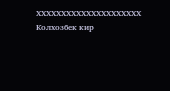ХХХХХХХХХХХХХХХХХХХХХ
Колхозбек кир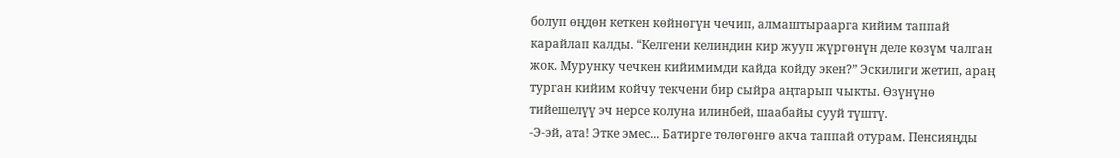болуп өңдөн кеткен көйнөгүн чечип, алмаштыраарга кийим таппай карайлап калды. “Келгени келиндин кир жууп жүргөнүн деле көзүм чалган жок. Мурунку чечкен кийимимди кайда койду экен?” Эскилиги жетип, араң турган кийим койчу текчени бир сыйра аңтарып чыкты. Өзүнүнө тийешелүү эч нерсе колуна илинбей, шаабайы сууй түштү.
-Э-эй, ата! Этке эмес... Батирге төлөгөнгө акча таппай отурам. Пенсияңды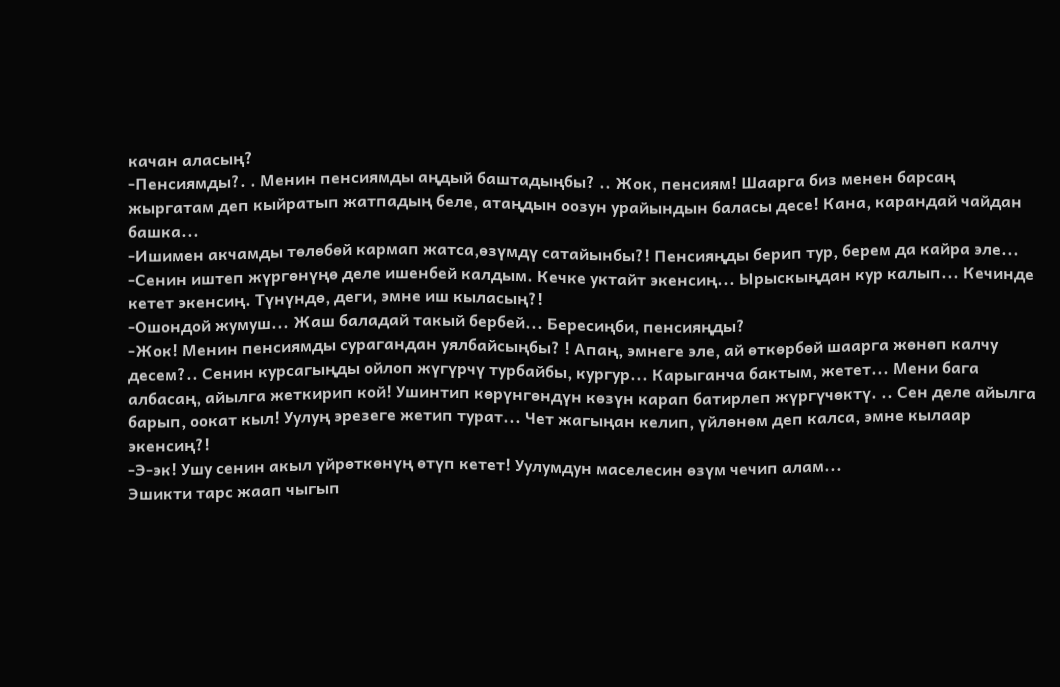качан аласың?
-Пенсиямды?. . Менин пенсиямды аңдый баштадыңбы? .. Жок, пенсиям! Шаарга биз менен барсаң жыргатам деп кыйратып жатпадың беле, атаңдын оозун урайындын баласы десе! Кана, карандай чайдан башка...
-Ишимен акчамды төлөбөй кармап жатса,өзүмдү сатайынбы?! Пенсияңды берип тур, берем да кайра эле...
-Сенин иштеп жүргөнүңө деле ишенбей калдым. Кечке уктайт экенсиң... Ырыскыңдан кур калып... Кечинде кетет экенсиң. Түнүндө, деги, эмне иш кыласың?!
-Ошондой жумуш... Жаш баладай такый бербей... Бересиңби, пенсияңды?
-Жок! Менин пенсиямды сурагандан уялбайсыңбы? ! Апаң, эмнеге эле, ай өткөрбөй шаарга жөнөп калчу десем?.. Сенин курсагыңды ойлоп жүгүрчү турбайбы, кургур... Карыганча бактым, жетет... Мени бага албасаң, айылга жеткирип кой! Ушинтип көрүнгөндүн көзүн карап батирлеп жүргүчөктү. .. Сен деле айылга барып, оокат кыл! Уулуң эрезеге жетип турат... Чет жагыңан келип, үйлөнөм деп калса, эмне кылаар экенсиң?!
-Э-эк! Ушу сенин акыл үйрөткөнүң өтүп кетет! Уулумдун маселесин өзүм чечип алам...
Эшикти тарс жаап чыгып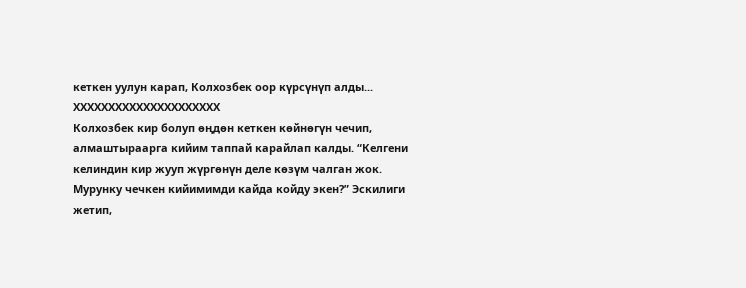кеткен уулун карап, Колхозбек оор күрсүнүп алды...
ХХХХХХХХХХХХХХХХХХХХХ
Колхозбек кир болуп өңдөн кеткен көйнөгүн чечип, алмаштыраарга кийим таппай карайлап калды. “Келгени келиндин кир жууп жүргөнүн деле көзүм чалган жок. Мурунку чечкен кийимимди кайда койду экен?” Эскилиги жетип,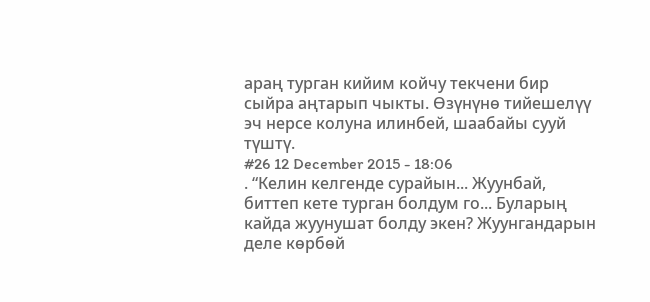араң турган кийим койчу текчени бир сыйра аңтарып чыкты. Өзүнүнө тийешелүү эч нерсе колуна илинбей, шаабайы сууй түштү.
#26 12 December 2015 - 18:06
. “Келин келгенде сурайын... Жуунбай, биттеп кете турган болдум го... Буларың кайда жуунушат болду экен? Жуунгандарын деле көрбөй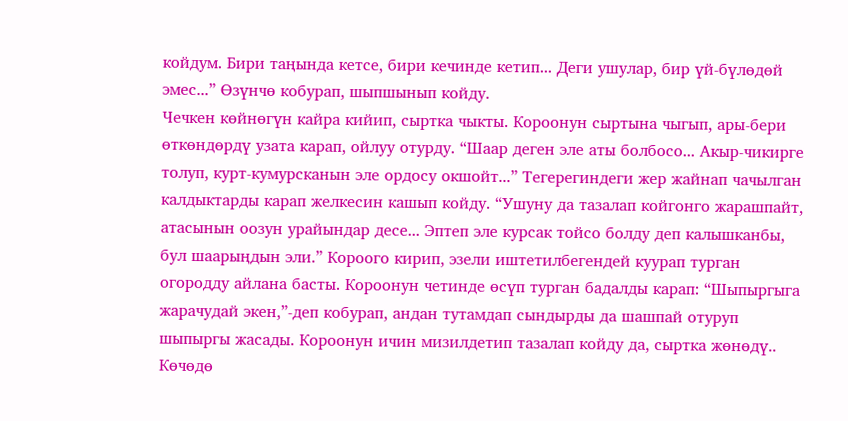койдум. Бири таңында кетсе, бири кечинде кетип... Деги ушулар, бир үй-бүлөдөй эмес...” Өзүнчө кобурап, шыпшынып койду.
Чечкен көйнөгүн кайра кийип, сыртка чыкты. Короонун сыртына чыгып, ары-бери өткөндөрдү узата карап, ойлуу отурду. “Шаар деген эле аты болбосо... Акыр-чикирге толуп, курт-кумурсканын эле ордосу окшойт...” Тегерегиндеги жер жайнап чачылган калдыктарды карап желкесин кашып койду. “Ушуну да тазалап койгонго жарашпайт, атасынын оозун урайындар десе... Эптеп эле курсак тойсо болду деп калышканбы, бул шаарыңдын эли.” Короого кирип, эзели иштетилбегендей куурап турган огородду айлана басты. Короонун четинде өсүп турган бадалды карап: “Шыпыргыга жарачудай экен,”-деп кобурап, андан тутамдап сындырды да шашпай отуруп шыпыргы жасады. Короонун ичин мизилдетип тазалап койду да, сыртка жөнөдү.. Көчөдө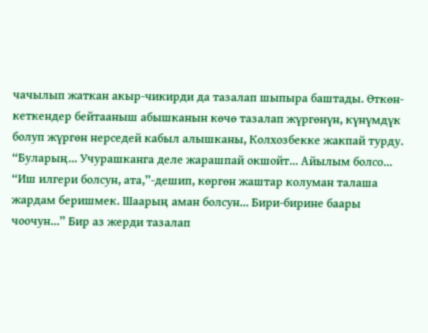чачылып жаткан акыр-чикирди да тазалап шыпыра баштады. Өткөн-кеткендер бейтааныш абышканын көчө тазалап жүргөнүн, күнүмдүк болуп жүргөн нерседей кабыл алышканы, Колхозбекке жакпай турду. “Буларың... Учурашканга деле жарашпай окшойт... Айылым болсо... “Иш илгери болсун, ата,”-дешип, көргөн жаштар колуман талаша жардам беришмек. Шаарың аман болсун... Бири-бирине баары чоочун...” Бир аз жерди тазалап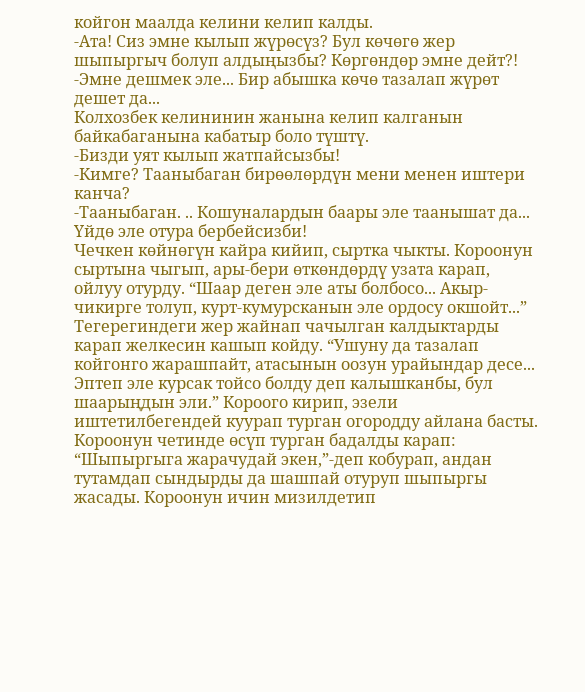койгон маалда келини келип калды.
-Ата! Сиз эмне кылып жүрөсүз? Бул көчөгө жер шыпыргыч болуп алдыңызбы? Көргөндөр эмне дейт?!
-Эмне дешмек эле... Бир абышка көчө тазалап жүрөт дешет да...
Колхозбек келининин жанына келип калганын байкабаганына кабатыр боло түштү.
-Бизди уят кылып жатпайсызбы!
-Кимге? Тааныбаган бирөөлөрдүн мени менен иштери канча?
-Тааныбаган. .. Кошуналардын баары эле таанышат да... Үйдө эле отура бербейсизби!
Чечкен көйнөгүн кайра кийип, сыртка чыкты. Короонун сыртына чыгып, ары-бери өткөндөрдү узата карап, ойлуу отурду. “Шаар деген эле аты болбосо... Акыр-чикирге толуп, курт-кумурсканын эле ордосу окшойт...” Тегерегиндеги жер жайнап чачылган калдыктарды карап желкесин кашып койду. “Ушуну да тазалап койгонго жарашпайт, атасынын оозун урайындар десе... Эптеп эле курсак тойсо болду деп калышканбы, бул шаарыңдын эли.” Короого кирип, эзели иштетилбегендей куурап турган огородду айлана басты. Короонун четинде өсүп турган бадалды карап: “Шыпыргыга жарачудай экен,”-деп кобурап, андан тутамдап сындырды да шашпай отуруп шыпыргы жасады. Короонун ичин мизилдетип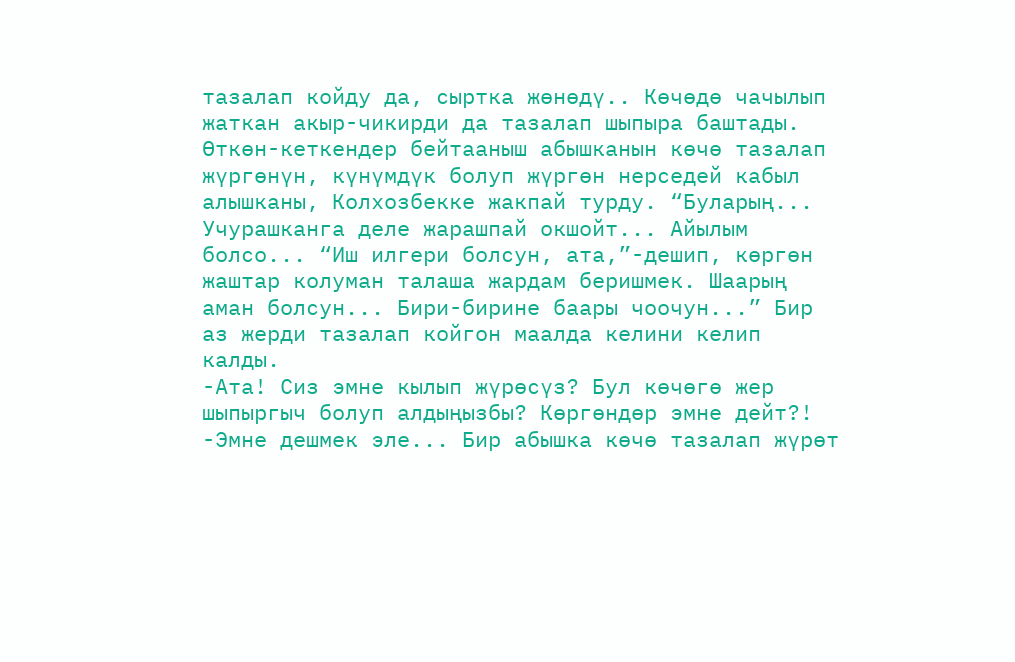тазалап койду да, сыртка жөнөдү.. Көчөдө чачылып жаткан акыр-чикирди да тазалап шыпыра баштады. Өткөн-кеткендер бейтааныш абышканын көчө тазалап жүргөнүн, күнүмдүк болуп жүргөн нерседей кабыл алышканы, Колхозбекке жакпай турду. “Буларың... Учурашканга деле жарашпай окшойт... Айылым болсо... “Иш илгери болсун, ата,”-дешип, көргөн жаштар колуман талаша жардам беришмек. Шаарың аман болсун... Бири-бирине баары чоочун...” Бир аз жерди тазалап койгон маалда келини келип калды.
-Ата! Сиз эмне кылып жүрөсүз? Бул көчөгө жер шыпыргыч болуп алдыңызбы? Көргөндөр эмне дейт?!
-Эмне дешмек эле... Бир абышка көчө тазалап жүрөт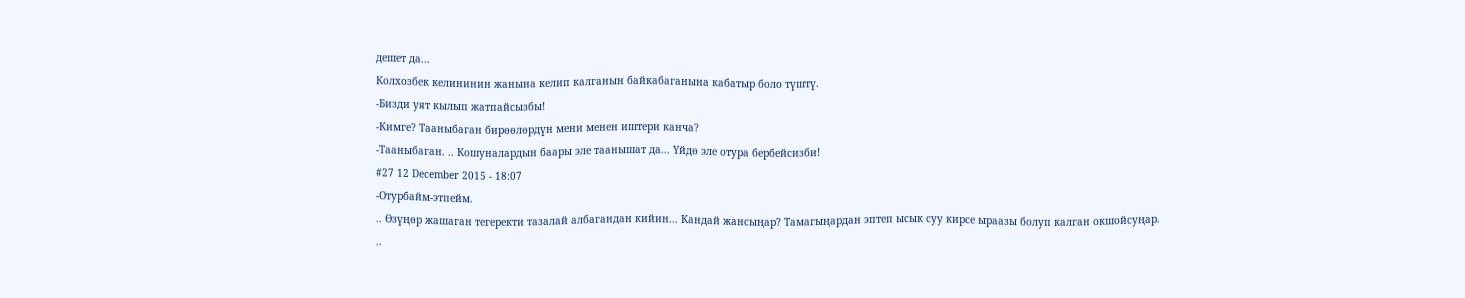дешет да...
Колхозбек келининин жанына келип калганын байкабаганына кабатыр боло түштү.
-Бизди уят кылып жатпайсызбы!
-Кимге? Тааныбаган бирөөлөрдүн мени менен иштери канча?
-Тааныбаган. .. Кошуналардын баары эле таанышат да... Үйдө эле отура бербейсизби!
#27 12 December 2015 - 18:07
-Отурбайм-этпейм.
.. Өзүңөр жашаган тегеректи тазалай албагандан кийин... Кандай жансыңар? Тамагыңардан эптеп ысык суу кирсе ыраазы болуп калган окшойсуңар.
..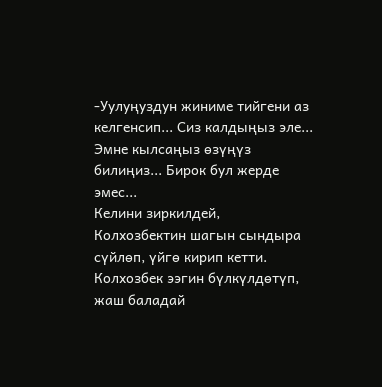-Уулуңуздун жиниме тийгени аз келгенсип... Сиз калдыңыз эле... Эмне кылсаңыз өзүңүз билиңиз... Бирок бул жерде эмес...
Келини зиркилдей, Колхозбектин шагын сындыра сүйлөп, үйгө кирип кетти.
Колхозбек ээгин бүлкүлдөтүп, жаш баладай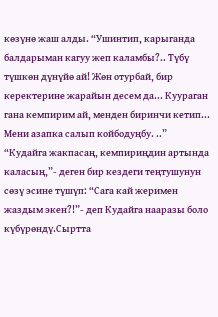көзүнө жаш алды. “Ушинтип, карыганда балдарыман кагуу жеп каламбы?.. Түбү түшкөн дүнүйө ай! Жөн отурбай, бир керектерине жарайын десем да... Куураган гана кемпирим ай, менден биринчи кетип... Мени азапка салып койбодуңбу. ..” “Кудайга жакпасаң, кемпириңдин артында каласың,”- деген бир кездеги теңтушунун сөзү эсине түшүп: “Сага кай жеримен жаздым экен?!”- деп Кудайга нааразы боло күбүрөндү.Сыртта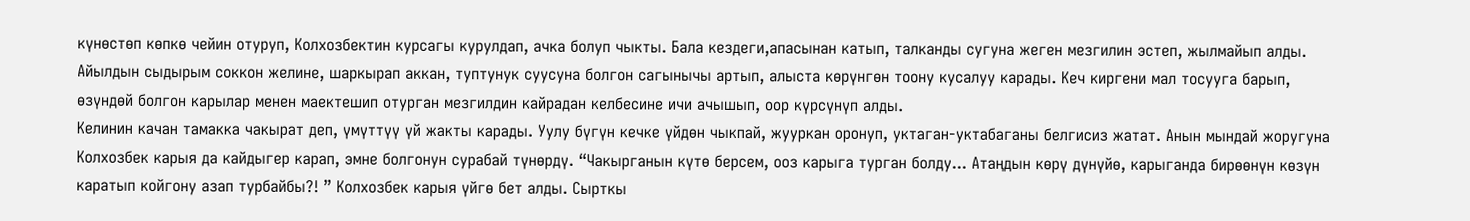күнөстөп көпкө чейин отуруп, Колхозбектин курсагы курулдап, ачка болуп чыкты. Бала кездеги,апасынан катып, талканды сугуна жеген мезгилин эстеп, жылмайып алды. Айылдын сыдырым соккон желине, шаркырап аккан, туптунук суусуна болгон сагынычы артып, алыста көрүнгөн тоону кусалуу карады. Кеч киргени мал тосууга барып, өзүндөй болгон карылар менен маектешип отурган мезгилдин кайрадан келбесине ичи ачышып, оор күрсүнүп алды.
Келинин качан тамакка чакырат деп, үмүттүү үй жакты карады. Уулу бүгүн кечке үйдөн чыкпай, жууркан оронуп, уктаган-уктабаганы белгисиз жатат. Анын мындай жоругуна Колхозбек карыя да кайдыгер карап, эмне болгонун сурабай түнөрдү. “Чакырганын күтө берсем, ооз карыга турган болду... Атаңдын көрү дүнүйө, карыганда бирөөнүн көзүн каратып койгону азап турбайбы?! ” Колхозбек карыя үйгө бет алды. Сырткы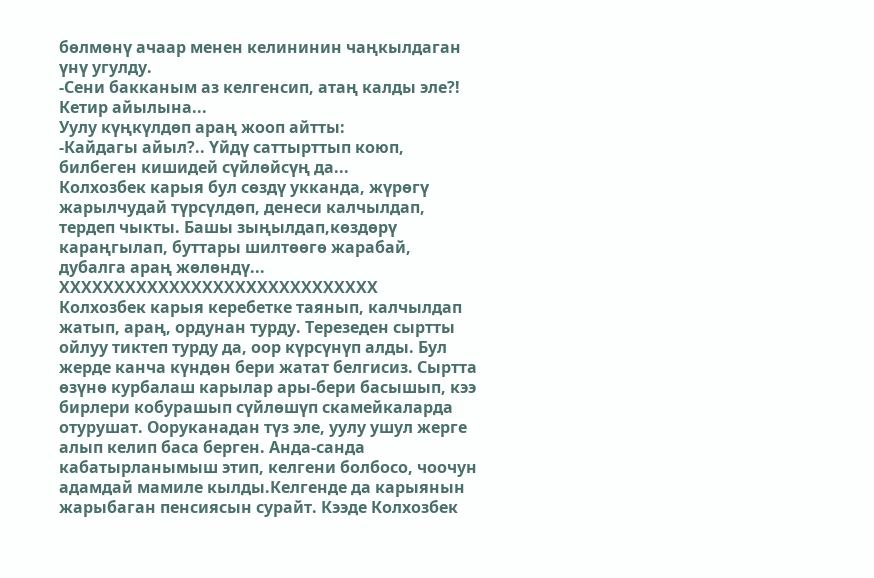бөлмөнү ачаар менен келининин чаңкылдаган үнү угулду.
-Сени бакканым аз келгенсип, атаң калды эле?! Кетир айылына...
Уулу күңкүлдөп араң жооп айтты:
-Кайдагы айыл?.. Үйдү саттырттып коюп, билбеген кишидей сүйлөйсүң да...
Колхозбек карыя бул сөздү укканда, жүрөгү жарылчудай түрсүлдөп, денеси калчылдап, тердеп чыкты. Башы зыңылдап,көздөрү караңгылап, буттары шилтөөгө жарабай, дубалга араң жөлөндү...
ХХХХХХХХХХХХХХХХХХХХХХХХХХХХХ
Колхозбек карыя керебетке таянып, калчылдап жатып, араң, ордунан турду. Терезеден сыртты ойлуу тиктеп турду да, оор күрсүнүп алды. Бул жерде канча күндөн бери жатат белгисиз. Сыртта өзүнө курбалаш карылар ары-бери басышып, кээ бирлери кобурашып сүйлөшүп скамейкаларда отурушат. Ооруканадан түз эле, уулу ушул жерге алып келип баса берген. Анда-санда кабатырланымыш этип, келгени болбосо, чоочун адамдай мамиле кылды.Келгенде да карыянын жарыбаган пенсиясын сурайт. Кээде Колхозбек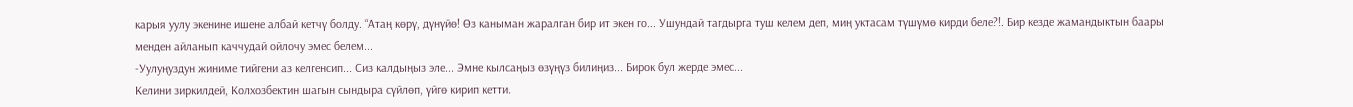карыя уулу экенине ишене албай кетчү болду. “Атаң көрү, дүнүйө! Өз каныман жаралган бир ит экен го... Ушундай тагдырга туш келем деп, миң уктасам түшүмө кирди беле?!. Бир кезде жамандыктын баары менден айланып каччудай ойлочу эмес белем...
-Уулуңуздун жиниме тийгени аз келгенсип... Сиз калдыңыз эле... Эмне кылсаңыз өзүңүз билиңиз... Бирок бул жерде эмес...
Келини зиркилдей, Колхозбектин шагын сындыра сүйлөп, үйгө кирип кетти.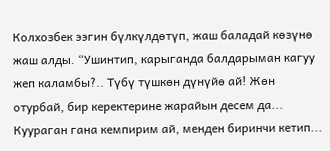Колхозбек ээгин бүлкүлдөтүп, жаш баладай көзүнө жаш алды. “Ушинтип, карыганда балдарыман кагуу жеп каламбы?.. Түбү түшкөн дүнүйө ай! Жөн отурбай, бир керектерине жарайын десем да... Куураган гана кемпирим ай, менден биринчи кетип...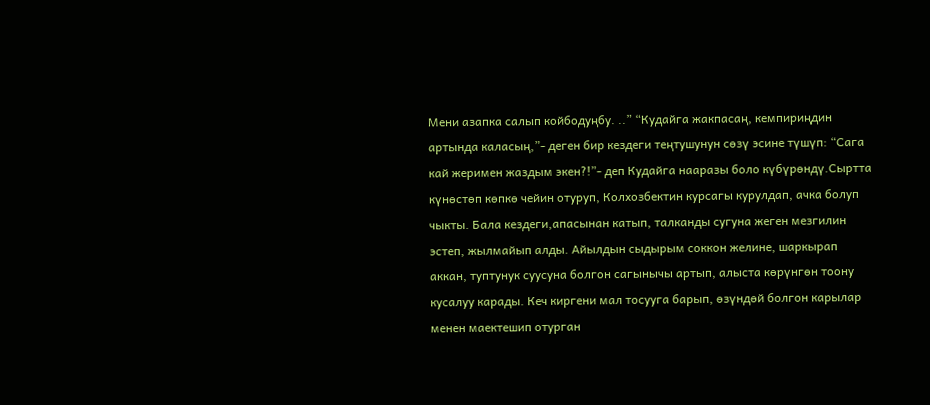Мени азапка салып койбодуңбу. ..” “Кудайга жакпасаң, кемпириңдин артында каласың,”- деген бир кездеги теңтушунун сөзү эсине түшүп: “Сага кай жеримен жаздым экен?!”- деп Кудайга нааразы боло күбүрөндү.Сыртта күнөстөп көпкө чейин отуруп, Колхозбектин курсагы курулдап, ачка болуп чыкты. Бала кездеги,апасынан катып, талканды сугуна жеген мезгилин эстеп, жылмайып алды. Айылдын сыдырым соккон желине, шаркырап аккан, туптунук суусуна болгон сагынычы артып, алыста көрүнгөн тоону кусалуу карады. Кеч киргени мал тосууга барып, өзүндөй болгон карылар менен маектешип отурган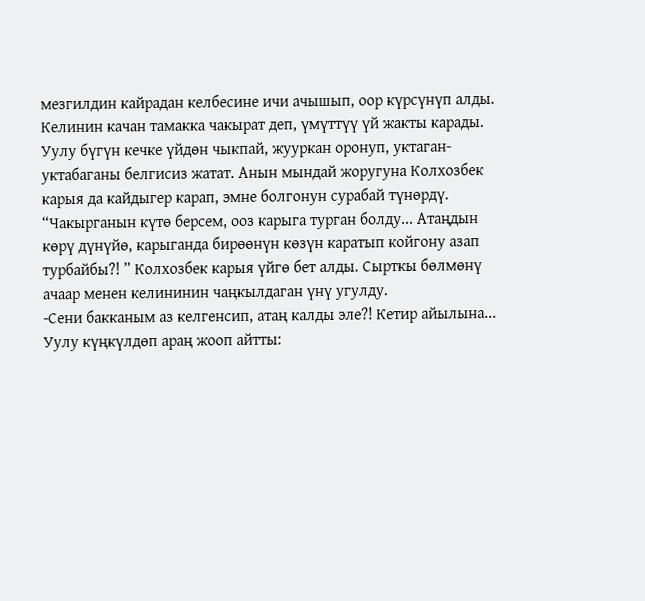мезгилдин кайрадан келбесине ичи ачышып, оор күрсүнүп алды.
Келинин качан тамакка чакырат деп, үмүттүү үй жакты карады. Уулу бүгүн кечке үйдөн чыкпай, жууркан оронуп, уктаган-уктабаганы белгисиз жатат. Анын мындай жоругуна Колхозбек карыя да кайдыгер карап, эмне болгонун сурабай түнөрдү. “Чакырганын күтө берсем, ооз карыга турган болду... Атаңдын көрү дүнүйө, карыганда бирөөнүн көзүн каратып койгону азап турбайбы?! ” Колхозбек карыя үйгө бет алды. Сырткы бөлмөнү ачаар менен келининин чаңкылдаган үнү угулду.
-Сени бакканым аз келгенсип, атаң калды эле?! Кетир айылына...
Уулу күңкүлдөп араң жооп айтты: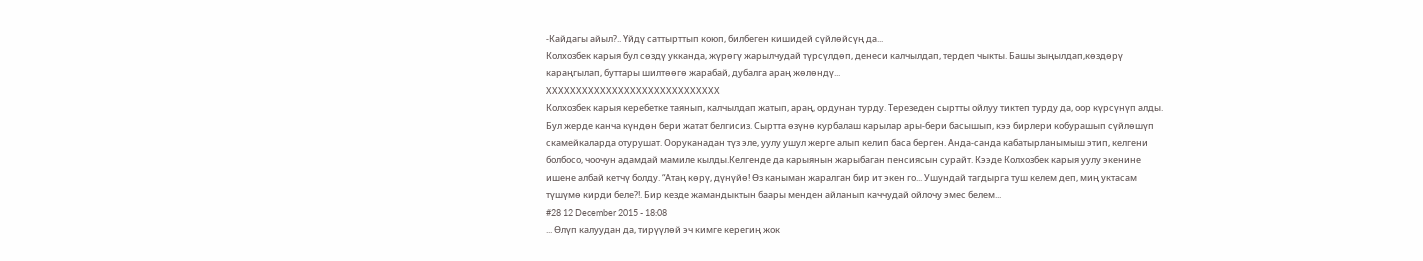-Кайдагы айыл?.. Үйдү саттырттып коюп, билбеген кишидей сүйлөйсүң да...
Колхозбек карыя бул сөздү укканда, жүрөгү жарылчудай түрсүлдөп, денеси калчылдап, тердеп чыкты. Башы зыңылдап,көздөрү караңгылап, буттары шилтөөгө жарабай, дубалга араң жөлөндү...
ХХХХХХХХХХХХХХХХХХХХХХХХХХХХХ
Колхозбек карыя керебетке таянып, калчылдап жатып, араң, ордунан турду. Терезеден сыртты ойлуу тиктеп турду да, оор күрсүнүп алды. Бул жерде канча күндөн бери жатат белгисиз. Сыртта өзүнө курбалаш карылар ары-бери басышып, кээ бирлери кобурашып сүйлөшүп скамейкаларда отурушат. Ооруканадан түз эле, уулу ушул жерге алып келип баса берген. Анда-санда кабатырланымыш этип, келгени болбосо, чоочун адамдай мамиле кылды.Келгенде да карыянын жарыбаган пенсиясын сурайт. Кээде Колхозбек карыя уулу экенине ишене албай кетчү болду. “Атаң көрү, дүнүйө! Өз каныман жаралган бир ит экен го... Ушундай тагдырга туш келем деп, миң уктасам түшүмө кирди беле?!. Бир кезде жамандыктын баары менден айланып каччудай ойлочу эмес белем...
#28 12 December 2015 - 18:08
... Өлүп калуудан да, тирүүлөй эч кимге керегиң жок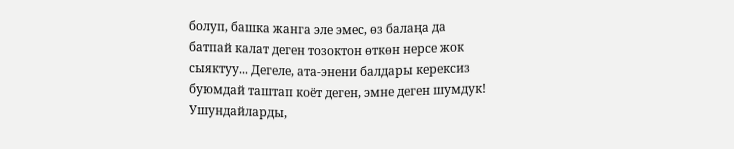болуп, башка жанга эле эмес, өз балаңа да батпай калат деген тозоктон өткөн нерсе жок сыяктуу... Дегеле, ата-энени балдары керексиз буюмдай таштап коёт деген, эмне деген шумдук! Ушундайларды,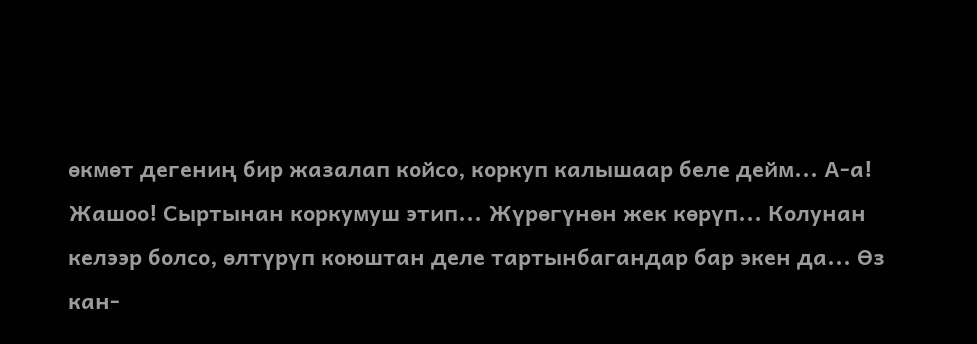өкмөт дегениң бир жазалап койсо, коркуп калышаар беле дейм... А-а! Жашоо! Сыртынан коркумуш этип... Жүрөгүнөн жек көрүп... Колунан келээр болсо, өлтүрүп коюштан деле тартынбагандар бар экен да... Өз кан-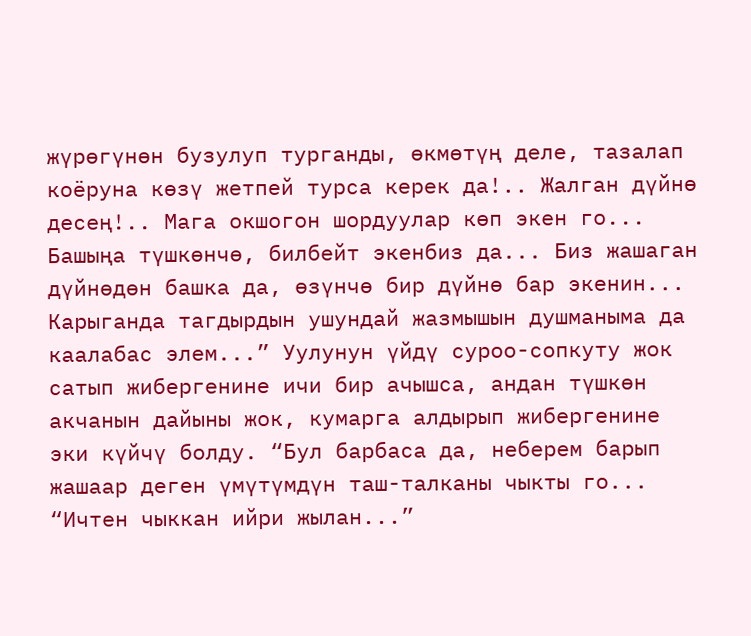жүрөгүнөн бузулуп турганды, өкмөтүң деле, тазалап коёруна көзү жетпей турса керек да!.. Жалган дүйнө десең!.. Мага окшогон шордуулар көп экен го... Башыңа түшкөнчө, билбейт экенбиз да... Биз жашаган дүйнөдөн башка да, өзүнчө бир дүйнө бар экенин... Карыганда тагдырдын ушундай жазмышын душманыма да каалабас элем...” Уулунун үйдү суроо-сопкуту жок сатып жибергенине ичи бир ачышса, андан түшкөн акчанын дайыны жок, кумарга алдырып жибергенине эки күйчү болду. “Бул барбаса да, неберем барып жашаар деген үмүтүмдүн таш-талканы чыкты го... “Ичтен чыккан ийри жылан...”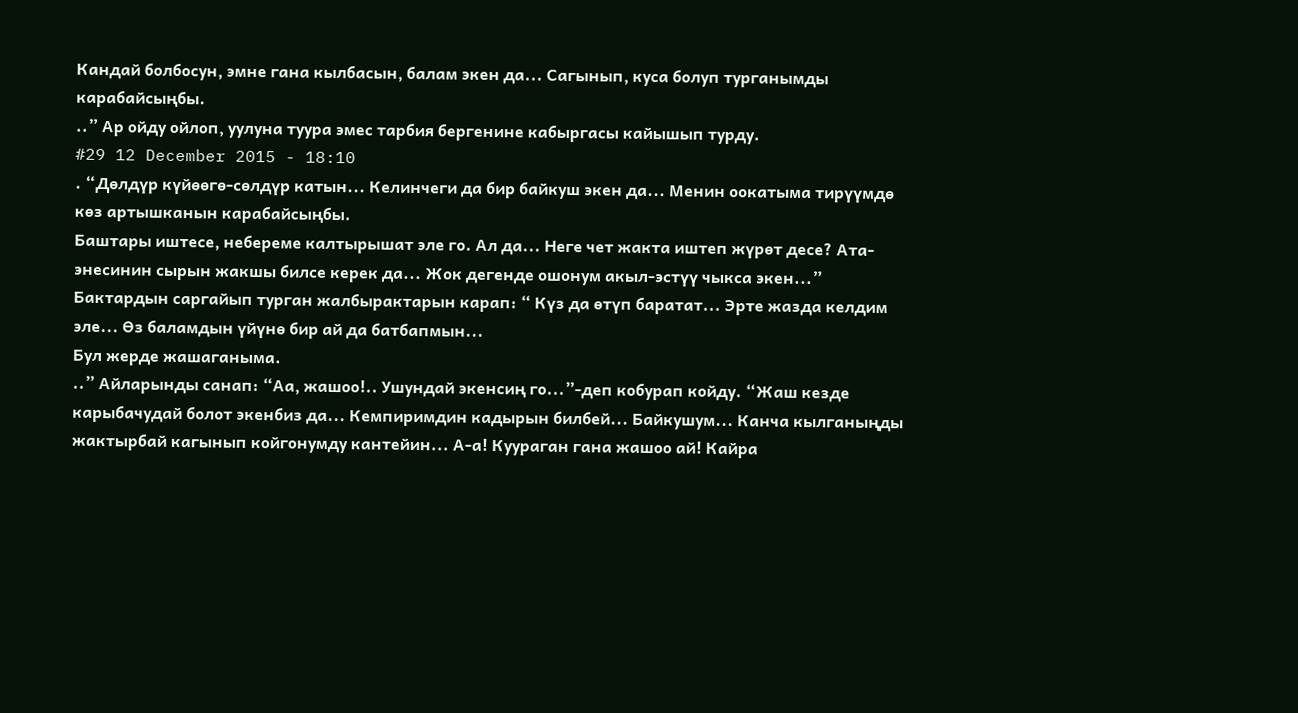Кандай болбосун, эмне гана кылбасын, балам экен да... Сагынып, куса болуп турганымды карабайсыңбы.
..” Ар ойду ойлоп, уулуна туура эмес тарбия бергенине кабыргасы кайышып турду.
#29 12 December 2015 - 18:10
. “Дөлдүр күйөөгө-сөлдүр катын... Келинчеги да бир байкуш экен да... Менин оокатыма тирүүмдө көз артышканын карабайсыңбы.
Баштары иштесе, небереме калтырышат эле го. Ал да... Неге чет жакта иштеп жүрөт десе? Ата-энесинин сырын жакшы билсе керек да... Жок дегенде ошонум акыл-эстүү чыкса экен...” Бактардын саргайып турган жалбырактарын карап: “ Күз да өтүп баратат... Эрте жазда келдим эле... Өз баламдын үйүнө бир ай да батбапмын...
Бул жерде жашаганыма.
..” Айларынды санап: “Аа, жашоо!.. Ушундай экенсиң го...”-деп кобурап койду. “Жаш кезде карыбачудай болот экенбиз да... Кемпиримдин кадырын билбей... Байкушум... Канча кылганыңды жактырбай кагынып койгонумду кантейин... А-а! Куураган гана жашоо ай! Кайра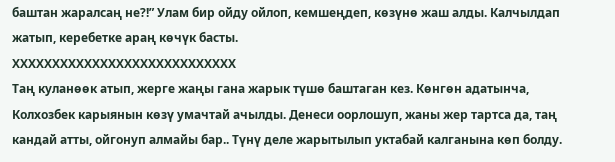баштан жаралсаң не?!” Улам бир ойду ойлоп, кемшеңдеп, көзүнө жаш алды. Калчылдап жатып, керебетке араң көчүк басты.
ХХХХХХХХХХХХХХХХХХХХХХХХХХХХ
Таң куланөөк атып, жерге жаңы гана жарык түшө баштаган кез. Көнгөн адатынча, Колхозбек карыянын көзү умачтай ачылды. Денеси оорлошуп, жаны жер тартса да, таң кандай атты, ойгонуп алмайы бар.. Түнү деле жарытылып уктабай калганына көп болду.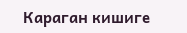Караган кишиге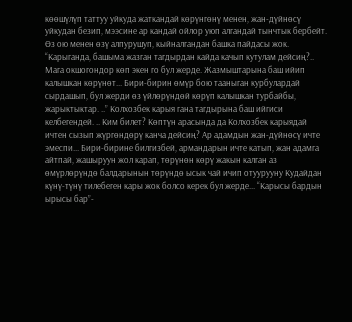көөшүлүп таттуу уйкуда жаткандай көрүнгөнү менен, жан-дүйнөсү уйкудан безип, мээсине ар кандай ойлор уюп алгандай тынчтык бербейт. Өз ою менен өзү алпурушуп, кыйналгандан башка пайдасы жок. “Карыганда, башыма жазган тагдырдан кайда качып кутулам дейсиң?.. Мага окшогондор көп экен го бул жерде. Жазмыштарына баш ийип калышкан көрүнөт... Бири-бирин өмүр бою тааныган курбулардай сырдашып, бул жерди өз үйлөрүндөй көрүп калышкан турбайбы, жарыктыктар. ..” Колхозбек карыя гана тагдырына баш ийгиси келбегендей. .. Ким билет? Көптүн арасында да Колхозбек карыядай ичтен сызып жүргөндөрү канча дейсиң? Ар адамдын жан-дүйнөсү ичте эмеспи... Бири-бирине билгизбей, армандарын ичте катып, жан адамга айтпай, жашыруун жол карап, төрүнөн көрү жакын калган аз өмүрлөрүндө балдарынын төрүндө ысык чай ичип отуурууну Кудайдан күнү-түнү тилебеген кары жок болсо керек бул жерде... “Карысы бардын ырысы бар”-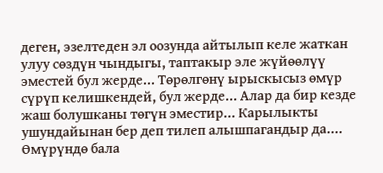деген, эзелтеден эл оозунда айтылып келе жаткан улуу сөздүн чындыгы, таптакыр эле жүйөөлүү эместей бул жерде... Төрөлгөнү ырыскысыз өмүр сүрүп келишкендей, бул жерде... Алар да бир кезде жаш болушканы төгүн эместир... Карылыкты ушундайынан бер деп тилеп алышпагандыр да.... Өмүрүндө бала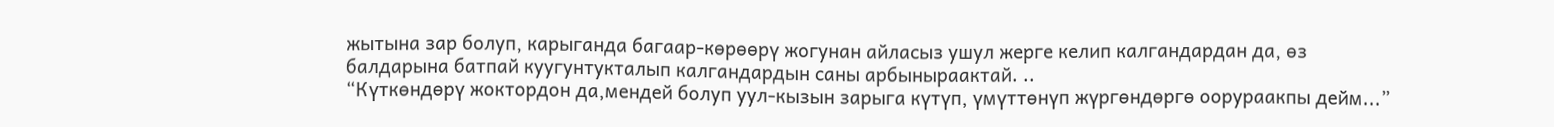жытына зар болуп, карыганда багаар-көрөөрү жогунан айласыз ушул жерге келип калгандардан да, өз балдарына батпай куугунтукталып калгандардын саны арбыныраактай. ..
“Күткөндөрү жоктордон да,мендей болуп уул-кызын зарыга күтүп, үмүттөнүп жүргөндөргө оорураакпы дейм...”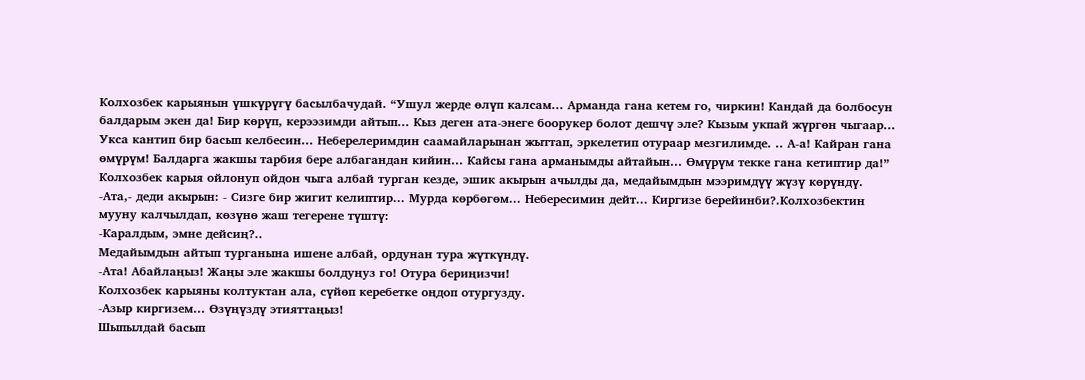Колхозбек карыянын үшкүрүгү басылбачудай. “Ушул жерде өлүп калсам... Арманда гана кетем го, чиркин! Кандай да болбосун балдарым экен да! Бир көрүп, керээзимди айтып... Кыз деген ата-энеге боорукер болот дешчү эле? Кызым укпай жүргөн чыгаар... Укса кантип бир басып келбесин... Неберелеримдин саамайларынан жыттап, эркелетип отураар мезгилимде. .. А-а! Кайран гана өмүрүм! Балдарга жакшы тарбия бере албагандан кийин... Кайсы гана арманымды айтайын... Өмүрүм текке гана кетиптир да!”
Колхозбек карыя ойлонуп ойдон чыга албай турган кезде, эшик акырын ачылды да, медайымдын мээримдүү жүзү көрүндү.
-Ата,- деди акырын: - Сизге бир жигит келиптир... Мурда көрбөгөм... Небересимин дейт... Киргизе берейинби?.Колхозбектин мууну калчылдап, көзүнө жаш тегерене түштү:
-Каралдым, эмне дейсиң?..
Медайымдын айтып турганына ишене албай, ордунан тура жүткүндү.
-Ата! Абайлаңыз! Жаңы эле жакшы болдуңуз го! Отура бериңизчи!
Колхозбек карыяны колтуктан ала, сүйөп керебетке оңдоп отургузду.
-Азыр киргизем... Өзүңүздү этияттаңыз!
Шыпылдай басып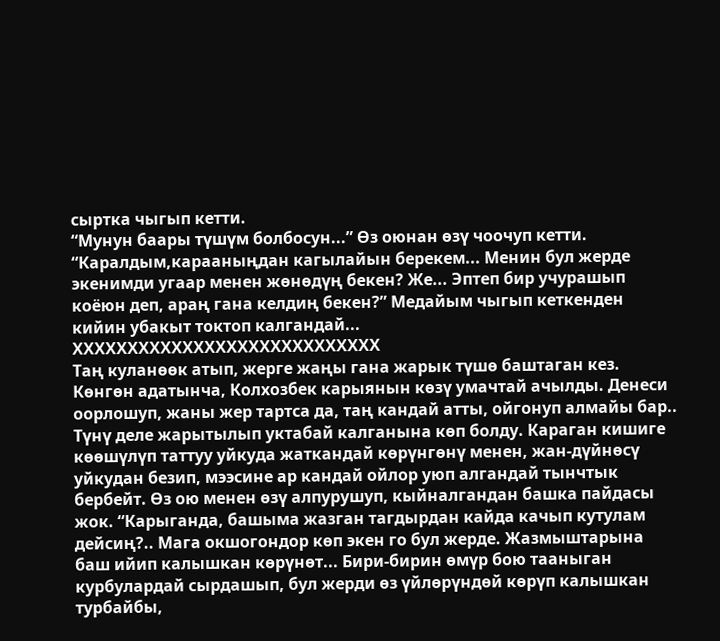сыртка чыгып кетти.
“Мунун баары түшүм болбосун...” Өз оюнан өзү чоочуп кетти. “Каралдым,карааныңдан кагылайын берекем... Менин бул жерде экенимди угаар менен жөнөдүң бекен? Же... Эптеп бир учурашып коёюн деп, араң гана келдиң бекен?” Медайым чыгып кеткенден кийин убакыт токтоп калгандай...
ХХХХХХХХХХХХХХХХХХХХХХХХХХХХ
Таң куланөөк атып, жерге жаңы гана жарык түшө баштаган кез. Көнгөн адатынча, Колхозбек карыянын көзү умачтай ачылды. Денеси оорлошуп, жаны жер тартса да, таң кандай атты, ойгонуп алмайы бар.. Түнү деле жарытылып уктабай калганына көп болду. Караган кишиге көөшүлүп таттуу уйкуда жаткандай көрүнгөнү менен, жан-дүйнөсү уйкудан безип, мээсине ар кандай ойлор уюп алгандай тынчтык бербейт. Өз ою менен өзү алпурушуп, кыйналгандан башка пайдасы жок. “Карыганда, башыма жазган тагдырдан кайда качып кутулам дейсиң?.. Мага окшогондор көп экен го бул жерде. Жазмыштарына баш ийип калышкан көрүнөт... Бири-бирин өмүр бою тааныган курбулардай сырдашып, бул жерди өз үйлөрүндөй көрүп калышкан турбайбы,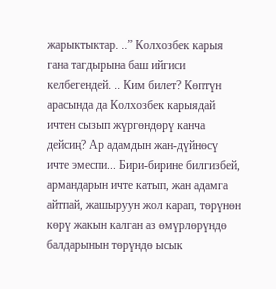жарыктыктар. ..” Колхозбек карыя гана тагдырына баш ийгиси келбегендей. .. Ким билет? Көптүн арасында да Колхозбек карыядай ичтен сызып жүргөндөрү канча дейсиң? Ар адамдын жан-дүйнөсү ичте эмеспи... Бири-бирине билгизбей, армандарын ичте катып, жан адамга айтпай, жашыруун жол карап, төрүнөн көрү жакын калган аз өмүрлөрүндө балдарынын төрүндө ысык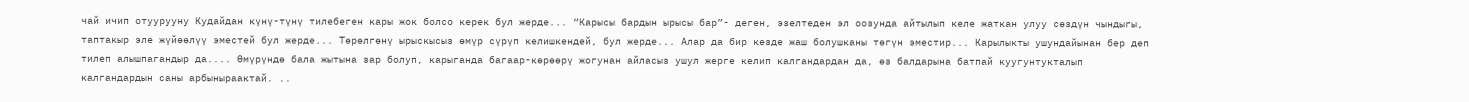чай ичип отуурууну Кудайдан күнү-түнү тилебеген кары жок болсо керек бул жерде... “Карысы бардын ырысы бар”- деген, эзелтеден эл оозунда айтылып келе жаткан улуу сөздүн чындыгы, таптакыр эле жүйөөлүү эместей бул жерде... Төрөлгөнү ырыскысыз өмүр сүрүп келишкендей, бул жерде... Алар да бир кезде жаш болушканы төгүн эместир... Карылыкты ушундайынан бер деп тилеп алышпагандыр да.... Өмүрүндө бала жытына зар болуп, карыганда багаар-көрөөрү жогунан айласыз ушул жерге келип калгандардан да, өз балдарына батпай куугунтукталып калгандардын саны арбыныраактай. ..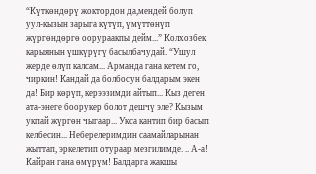“Күткөндөрү жоктордон да,мендей болуп уул-кызын зарыга күтүп, үмүттөнүп жүргөндөргө оорураакпы дейм...” Колхозбек карыянын үшкүрүгү басылбачудай. “Ушул жерде өлүп калсам... Арманда гана кетем го, чиркин! Кандай да болбосун балдарым экен да! Бир көрүп, керээзимди айтып... Кыз деген ата-энеге боорукер болот дешчү эле? Кызым укпай жүргөн чыгаар... Укса кантип бир басып келбесин... Неберелеримдин саамайларынан жыттап, эркелетип отураар мезгилимде. .. А-а! Кайран гана өмүрүм! Балдарга жакшы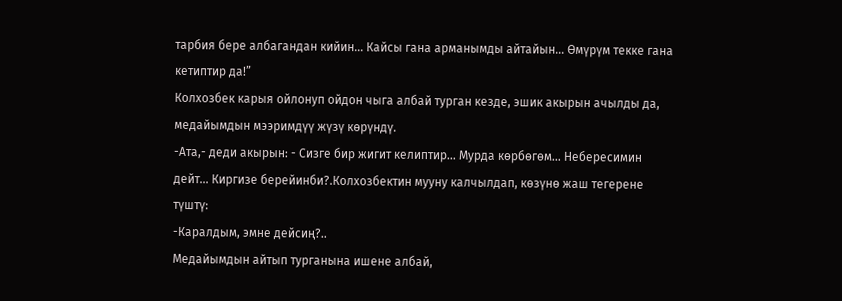тарбия бере албагандан кийин... Кайсы гана арманымды айтайын... Өмүрүм текке гана кетиптир да!”
Колхозбек карыя ойлонуп ойдон чыга албай турган кезде, эшик акырын ачылды да, медайымдын мээримдүү жүзү көрүндү.
-Ата,- деди акырын: - Сизге бир жигит келиптир... Мурда көрбөгөм... Небересимин дейт... Киргизе берейинби?.Колхозбектин мууну калчылдап, көзүнө жаш тегерене түштү:
-Каралдым, эмне дейсиң?..
Медайымдын айтып турганына ишене албай,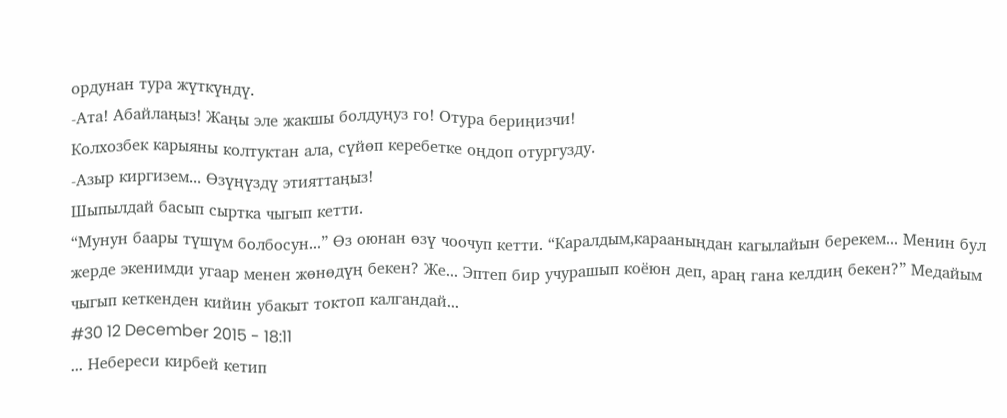ордунан тура жүткүндү.
-Ата! Абайлаңыз! Жаңы эле жакшы болдуңуз го! Отура бериңизчи!
Колхозбек карыяны колтуктан ала, сүйөп керебетке оңдоп отургузду.
-Азыр киргизем... Өзүңүздү этияттаңыз!
Шыпылдай басып сыртка чыгып кетти.
“Мунун баары түшүм болбосун...” Өз оюнан өзү чоочуп кетти. “Каралдым,карааныңдан кагылайын берекем... Менин бул жерде экенимди угаар менен жөнөдүң бекен? Же... Эптеп бир учурашып коёюн деп, араң гана келдиң бекен?” Медайым чыгып кеткенден кийин убакыт токтоп калгандай...
#30 12 December 2015 - 18:11
... Небереси кирбей кетип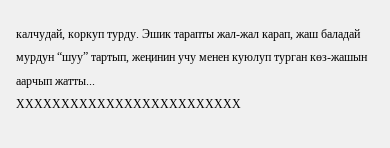калчудай, коркуп турду. Эшик тарапты жал-жал карап, жаш баладай мурдун “шуу” тартып, жеңинин учу менен куюлуп турган көз-жашын аарчып жатты...
ХХХХХХХХХХХХХХХХХХХХХХХХХ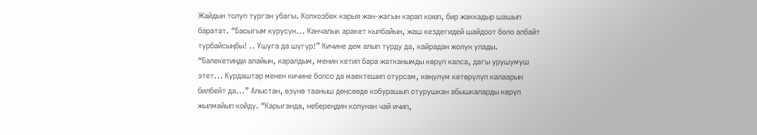Жайдын толуп турган убагы. Колхозбек карыя жан-жагын карап коюп, бир жаккадыр шашып баратат. “Басыгым курусун... Канчалык аракет кылбайын, жаш кездегидей шайдоот боло албайт турбайсыңбы! .. Ушуга да шүгүр!” Кичине дем алып турду да, кайрадан жолун улады. “Балекетиңди алайын, каралдым, менин кетип бара жатканымды көрүп калса, дагы урушумуш этет... Курдаштар менен кичине болсо да маектешип отурсам, көңүлүм көтөрүлүп калаарын билбейт да...” Алыстан, өзүнө тааныш дөңсөөдө кобурашып отурушкан абышкаларды көрүп жылмайып койду. “Карыганда, небереңдин колунан чай ичип,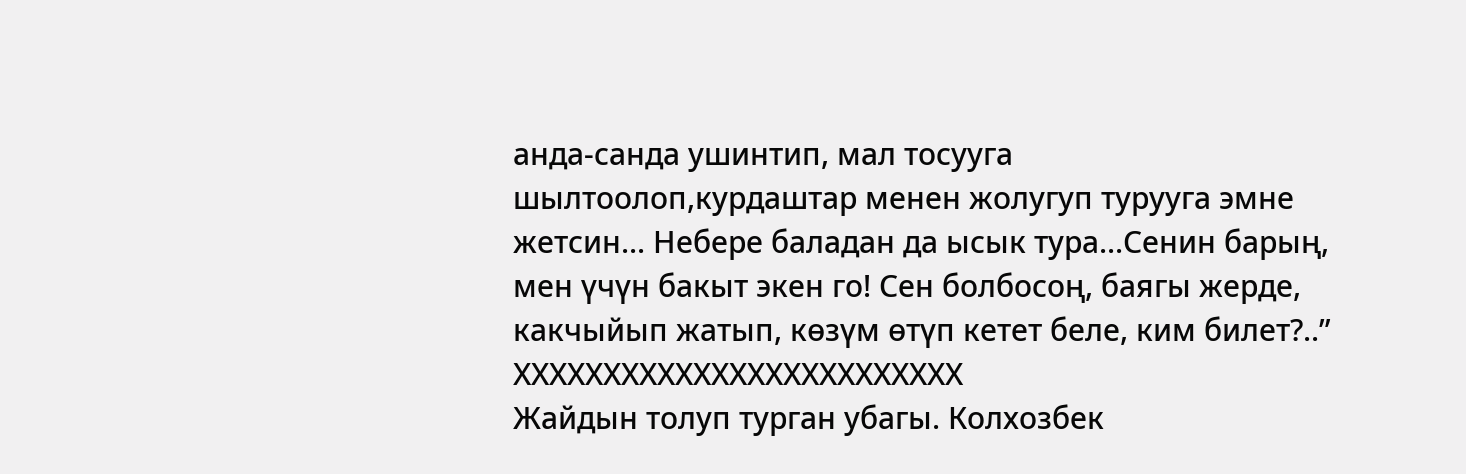анда-санда ушинтип, мал тосууга шылтоолоп,курдаштар менен жолугуп турууга эмне жетсин... Небере баладан да ысык тура...Сенин барың, мен үчүн бакыт экен го! Сен болбосоң, баягы жерде, какчыйып жатып, көзүм өтүп кетет беле, ким билет?..”
ХХХХХХХХХХХХХХХХХХХХХХХХХ
Жайдын толуп турган убагы. Колхозбек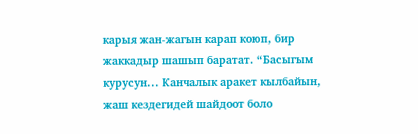карыя жан-жагын карап коюп, бир жаккадыр шашып баратат. “Басыгым курусун... Канчалык аракет кылбайын, жаш кездегидей шайдоот боло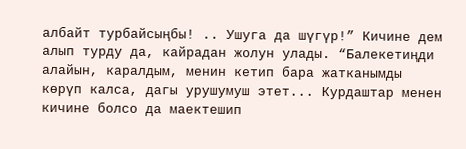албайт турбайсыңбы! .. Ушуга да шүгүр!” Кичине дем алып турду да, кайрадан жолун улады. “Балекетиңди алайын, каралдым, менин кетип бара жатканымды көрүп калса, дагы урушумуш этет... Курдаштар менен кичине болсо да маектешип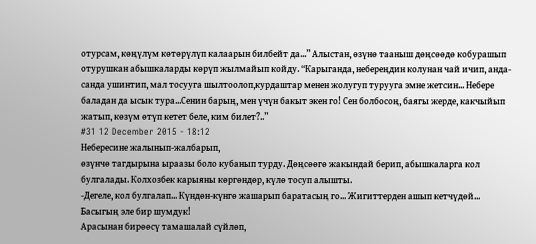отурсам, көңүлүм көтөрүлүп калаарын билбейт да...” Алыстан, өзүнө тааныш дөңсөөдө кобурашып отурушкан абышкаларды көрүп жылмайып койду. “Карыганда, небереңдин колунан чай ичип, анда-санда ушинтип, мал тосууга шылтоолоп,курдаштар менен жолугуп турууга эмне жетсин... Небере баладан да ысык тура...Сенин барың, мен үчүн бакыт экен го! Сен болбосоң, баягы жерде, какчыйып жатып, көзүм өтүп кетет беле, ким билет?..”
#31 12 December 2015 - 18:12
Небересине жалынып-жалбарып,
өзүнчө тагдырына ыраазы боло кубанып турду. Дөңсөөгө жакындай берип, абышкаларга кол булгалады. Колхозбек карыяны көргөндөр, күлө тосуп алышты.
-Дегеле, кол булгалап... Күндөн-күнгө жашарып баратасың го... Жигиттерден ашып кетчүдөй... Басыгың эле бир шумдук!
Арасынан бирөөсү тамашалай сүйлөп,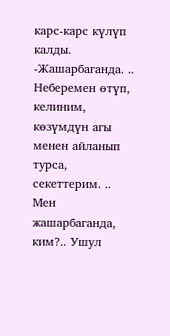карс-карс күлүп калды.
-Жашарбаганда. .. Неберемен өтүп, келиним, көзүмдүн агы менен айланып турса, секеттерим. .. Мен жашарбаганда, ким?.. Ушул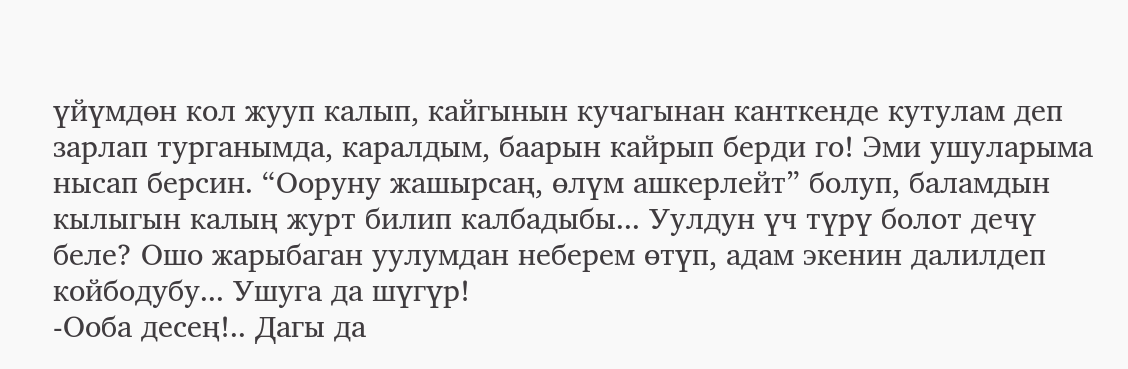үйүмдөн кол жууп калып, кайгынын кучагынан канткенде кутулам деп зарлап турганымда, каралдым, баарын кайрып берди го! Эми ушуларыма нысап берсин. “Ооруну жашырсаң, өлүм ашкерлейт” болуп, баламдын кылыгын калың журт билип калбадыбы... Уулдун үч түрү болот дечү беле? Ошо жарыбаган уулумдан неберем өтүп, адам экенин далилдеп койбодубу... Ушуга да шүгүр!
-Ооба десең!.. Дагы да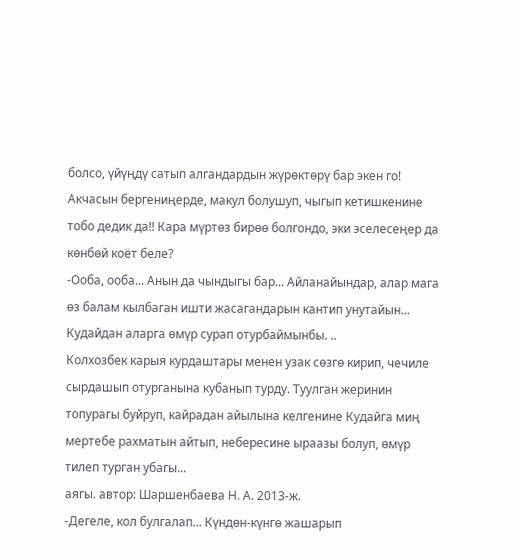болсо, үйүңдү сатып алгандардын жүрөктөрү бар экен го! Акчасын бергениңерде, макул болушуп, чыгып кетишкенине тобо дедик да!! Кара мүртөз бирөө болгондо, эки эселесеңер да көнбөй коёт беле?
-Ооба, ооба... Анын да чындыгы бар... Айланайындар, алар мага өз балам кылбаган ишти жасагандарын кантип унутайын... Кудайдан аларга өмүр сурап отурбаймынбы. ..
Колхозбек карыя курдаштары менен узак сөзгө кирип, чечиле сырдашып отурганына кубанып турду. Туулган жеринин топурагы буйруп, кайрадан айылына келгенине Кудайга миң мертебе рахматын айтып, небересине ыраазы болуп, өмүр тилеп турган убагы...
аягы. автор: Шаршенбаева Н. А. 2013-ж.
-Дегеле, кол булгалап... Күндөн-күнгө жашарып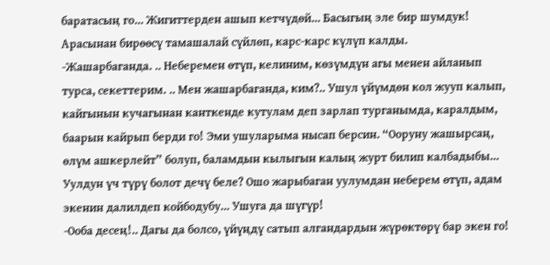баратасың го... Жигиттерден ашып кетчүдөй... Басыгың эле бир шумдук!
Арасынан бирөөсү тамашалай сүйлөп, карс-карс күлүп калды.
-Жашарбаганда. .. Неберемен өтүп, келиним, көзүмдүн агы менен айланып турса, секеттерим. .. Мен жашарбаганда, ким?.. Ушул үйүмдөн кол жууп калып, кайгынын кучагынан канткенде кутулам деп зарлап турганымда, каралдым, баарын кайрып берди го! Эми ушуларыма нысап берсин. “Ооруну жашырсаң, өлүм ашкерлейт” болуп, баламдын кылыгын калың журт билип калбадыбы... Уулдун үч түрү болот дечү беле? Ошо жарыбаган уулумдан неберем өтүп, адам экенин далилдеп койбодубу... Ушуга да шүгүр!
-Ооба десең!.. Дагы да болсо, үйүңдү сатып алгандардын жүрөктөрү бар экен го!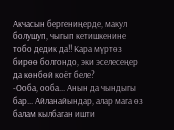Акчасын бергениңерде, макул болушуп, чыгып кетишкенине тобо дедик да!! Кара мүртөз бирөө болгондо, эки эселесеңер да көнбөй коёт беле?
-Ооба, ооба... Анын да чындыгы бар... Айланайындар, алар мага өз балам кылбаган ишти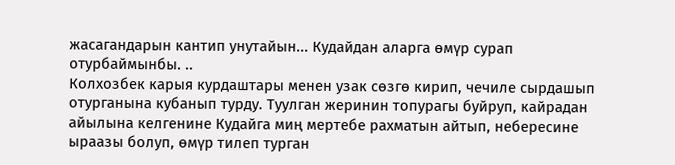жасагандарын кантип унутайын... Кудайдан аларга өмүр сурап отурбаймынбы. ..
Колхозбек карыя курдаштары менен узак сөзгө кирип, чечиле сырдашып отурганына кубанып турду. Туулган жеринин топурагы буйруп, кайрадан айылына келгенине Кудайга миң мертебе рахматын айтып, небересине ыраазы болуп, өмүр тилеп турган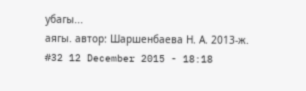убагы...
аягы. автор: Шаршенбаева Н. А. 2013-ж.
#32 12 December 2015 - 18:18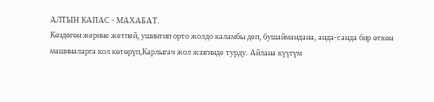АЛТЫН КАПАС - МАХАБАТ.
Көздөгөн жерине жетпей, ушинтип орто жолдо каламбы деп, бушаймандана, анда-санда бир өткөн машиналарга кол көтөрүп,Карлыгач жол жээгинде турду. Айлана күүгүм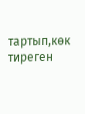тартып,көк тиреген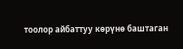тоолор айбаттуу көрүнө баштаган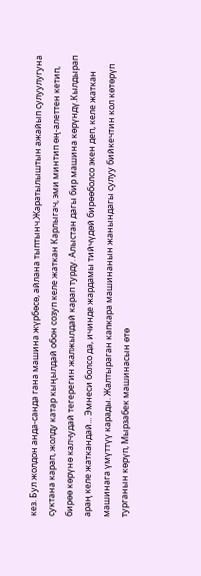кез. Бул жолдон анда-санда гана машина жүрбөсө, айлана тыптынч.Жаратылыштын ажайып сулуулугуна суктана карап, жолду катар кыңылдай обон созуп келе жаткан Карлыгач, эми минтип өң-алеттен кетип, бирөө көрүнө калчудай тегерегин жалжылдай карап турду. Алыстан дагы бир машина көрүндү.Кылдырап араң келе жаткандай... Эмнеси болсо да, ичинде жардамы тийчүдөй бирөөболсо экен деп, келе жаткан машинага үмүттүү карады. Жалтыраган капкара машинанын жанындагы сулуу бийкечтин кол көтөрүп турганын көрүп, Мырзабек машинасын өтө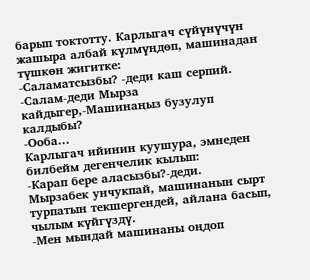барып токтотту. Карлыгач сүйүнүчүн жашыра албай күлмүңдөп, машинадан түшкөн жигитке:
-Саламатсызбы? -деди каш серпий.
-Салам-деди Мырза кайдыгер,-Машинаңыз бузулуп калдыбы?
-Ооба...
Карлыгач ийинин куушура, эмнеден билбейм дегенчелик кылып:
-Карап бере аласызбы?-деди.
Мырзабек унчукпай, машинанын сырт турпатын текшергендей, айлана басып, чылым күйгүздү.
-Мен мындай машинаны оңдоп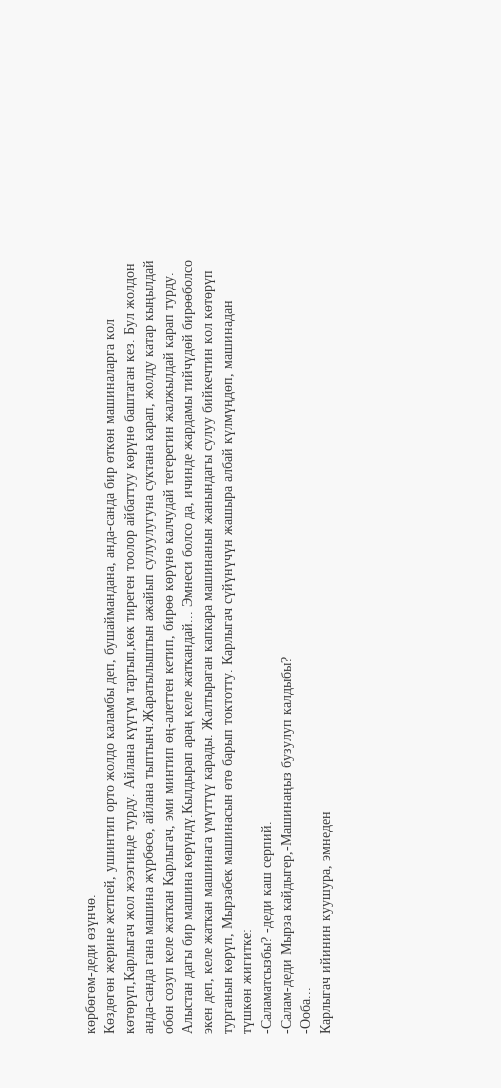көрбөгөм-деди өзүнчө.
Көздөгөн жерине жетпей, ушинтип орто жолдо каламбы деп, бушаймандана, анда-санда бир өткөн машиналарга кол көтөрүп,Карлыгач жол жээгинде турду. Айлана күүгүм тартып,көк тиреген тоолор айбаттуу көрүнө баштаган кез. Бул жолдон анда-санда гана машина жүрбөсө, айлана тыптынч.Жаратылыштын ажайып сулуулугуна суктана карап, жолду катар кыңылдай обон созуп келе жаткан Карлыгач, эми минтип өң-алеттен кетип, бирөө көрүнө калчудай тегерегин жалжылдай карап турду. Алыстан дагы бир машина көрүндү.Кылдырап араң келе жаткандай... Эмнеси болсо да, ичинде жардамы тийчүдөй бирөөболсо экен деп, келе жаткан машинага үмүттүү карады. Жалтыраган капкара машинанын жанындагы сулуу бийкечтин кол көтөрүп турганын көрүп, Мырзабек машинасын өтө барып токтотту. Карлыгач сүйүнүчүн жашыра албай күлмүңдөп, машинадан түшкөн жигитке:
-Саламатсызбы? -деди каш серпий.
-Салам-деди Мырза кайдыгер,-Машинаңыз бузулуп калдыбы?
-Ооба...
Карлыгач ийинин куушура, эмнеден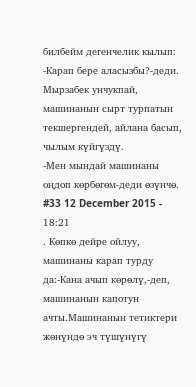билбейм дегенчелик кылып:
-Карап бере аласызбы?-деди.
Мырзабек унчукпай, машинанын сырт турпатын текшергендей, айлана басып, чылым күйгүздү.
-Мен мындай машинаны оңдоп көрбөгөм-деди өзүнчө.
#33 12 December 2015 - 18:21
. Көпкө дейре ойлуу, машинаны карап турду да:-Кана ачып көрөлү,-деп,
машинанын капотун ачты.Машинанын тетиктери жөнүндө эч түшүнүгү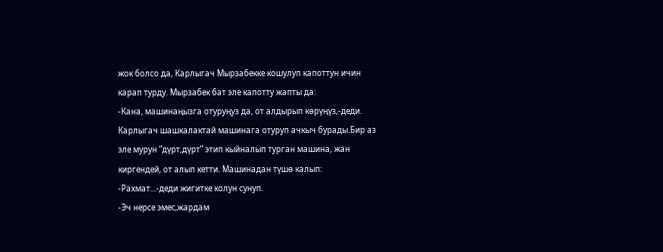жок болсо да, Карлыгач Мырзабекке кошулуп капоттун ичин карап турду. Мырзабек бат эле капотту жапты да:
-Кана, машинаңызга отуруңуз да, от алдырып көрүңүз,-деди.
Карлыгач шашкалактай машинага отуруп ачкыч бурады.Бир аз эле мурун “дүрт,дүрт” этип кыйналып турган машина, жан киргендей, от алып кетти. Машинадан түшө калып:
-Рахмат...-деди жигитке колун сунуп.
-Эч нерсе эмес,жардам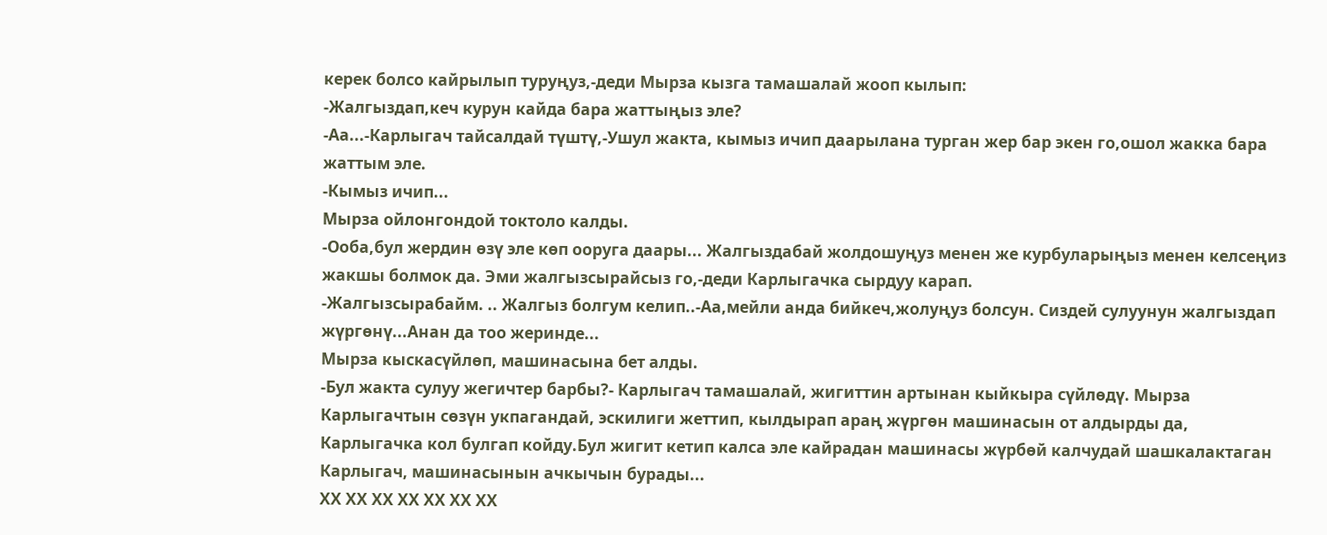керек болсо кайрылып туруңуз,-деди Мырза кызга тамашалай жооп кылып:
-Жалгыздап,кеч курун кайда бара жаттыңыз эле?
-Аа...-Карлыгач тайсалдай түштү,-Ушул жакта, кымыз ичип даарылана турган жер бар экен го,ошол жакка бара жаттым эле.
-Кымыз ичип...
Мырза ойлонгондой токтоло калды.
-Ооба,бул жердин өзү эле көп ооруга даары... Жалгыздабай жолдошуңуз менен же курбуларыңыз менен келсеңиз жакшы болмок да. Эми жалгызсырайсыз го,-деди Карлыгачка сырдуу карап.
-Жалгызсырабайм. .. Жалгыз болгум келип..-Аа,мейли анда бийкеч,жолуңуз болсун. Сиздей сулуунун жалгыздап жүргөнү...Анан да тоо жеринде...
Мырза кыскасүйлөп, машинасына бет алды.
-Бул жакта сулуу жегичтер барбы?- Карлыгач тамашалай, жигиттин артынан кыйкыра сүйлөдү. Мырза Карлыгачтын сөзүн укпагандай, эскилиги жеттип, кылдырап араң жүргөн машинасын от алдырды да, Карлыгачка кол булгап койду.Бул жигит кетип калса эле кайрадан машинасы жүрбөй калчудай шашкалактаган Карлыгач, машинасынын ачкычын бурады...
ХХ ХХ ХХ ХХ ХХ ХХ ХХ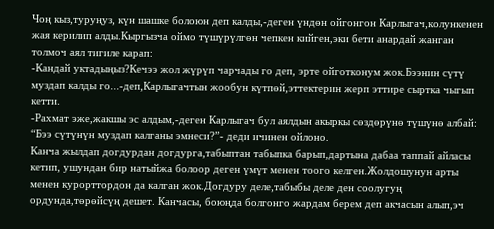Чоң кыз,туруңуз, күн шашке болоюн деп калды,-деген үндөн ойгонгон Карлыгач,колункенен жая керилип алды.Кыргызча оймо түшүрүлгөн чепкен кийген,эки бети анардай жанган толмоч аял тигиле карап:
-Кандай уктадыңыз?Кечээ жол жүрүп чарчады го деп, эрте ойготконум жок.Бээнин сүтү муздап калды го...-деп,Карлыгачтын жообун күтпөй,эттектерин жерп эттире сыртка чыгып кетти.
-Рахмат эже,жакшы эс алдым,-деген Карлыгач бул аялдын акыркы сөздөрүнө түшүнө албай: “Бээ сүтүнүн муздап калганы эмнеси?”- деди ичинен ойлоно.
Канча жылдап догдурдан догдурга,табыптан табыпка барып,дартына дабаа таппай айласы кетип, ушундан бир натыйжа болоор деген үмүт менен тоого келген.Жолдошунун арты менен курорттордон да калган жок.Догдуру деле,табыбы деле ден соолугуң ордунда,төрөйсүң дешет. Канчасы, боюңда болгонго жардам берем деп акчасын алып,эч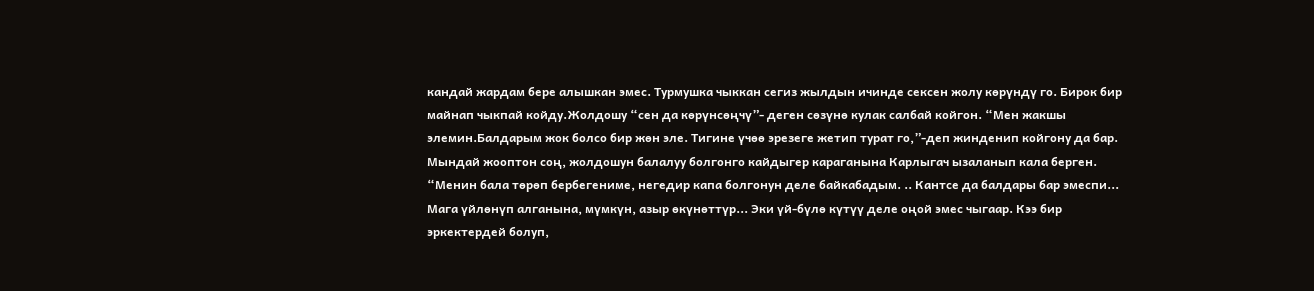кандай жардам бере алышкан эмес. Турмушка чыккан сегиз жылдын ичинде сексен жолу көрүндү го. Бирок бир майнап чыкпай койду.Жолдошу “сен да көрүнсөңчү”- деген сөзүнө кулак салбай койгон. “Мен жакшы элемин.Балдарым жок болсо бир жөн эле. Тигине үчөө эрезеге жетип турат го,”-деп жинденип койгону да бар. Мындай жооптон соң, жолдошун балалуу болгонго кайдыгер караганына Карлыгач ызаланып кала берген. “Менин бала төрөп бербегениме, негедир капа болгонун деле байкабадым. .. Кантсе да балдары бар эмеспи... Мага үйлөнүп алганына, мүмкүн, азыр өкүнөттүр... Эки үй-бүлө күтүү деле оңой эмес чыгаар. Кээ бир эркектердей болуп,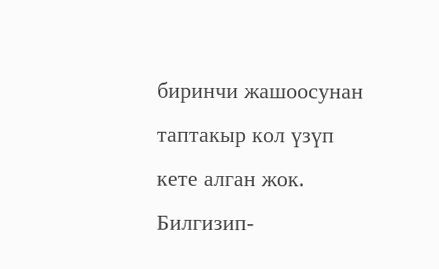биринчи жашоосунан таптакыр кол үзүп кете алган жок. Билгизип-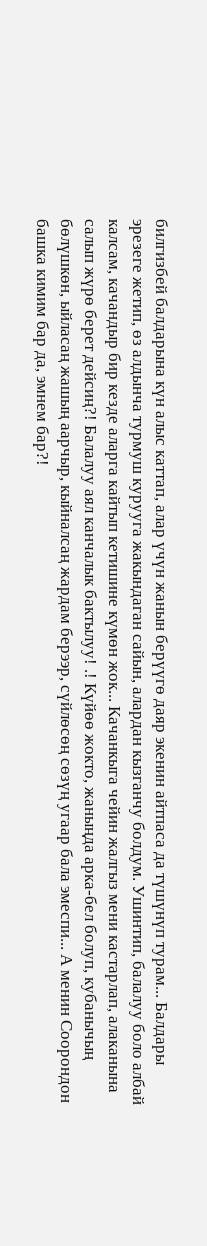билгизбей балдарына күн алыс каттап, алар үчүн жанын берүүгө даяр экенин айтпаса да түшүнүп турам... Балдары эрезеге жетип, өз алдынча турмуш курууга жакындаган сайын, алардан кызганчу болдум. Ушинтип, балалуу боло албай калсам, качандыр бир кезде аларга кайтып кетишине күмөн жок... Качанкыга чейин жалгыз мени кастарлап, алаканына салып жүрө берет дейсиң?! Балалуу аял канчалык бактылуу! .! Күйөө жокто, жаныңда арка-бел болуп, кубанычың бөлүшкөн, ыйласаң жашың аарчыр, кыйналсаң жардам берээр, сүйлөсөң сөзүң угаар бала эмеспи... А менин Соорондон башка кимим бар да, эмнем бар?!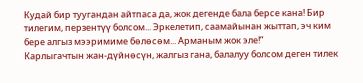Кудай бир туугандан айтпаса да, жок дегенде бала берсе кана! Бир тилегим, перзентүү болсом... Эркелетип, саамайынан жыттап, эч ким бере алгыз мээримиме бөлөсөм... Арманым жок эле!”
Карлыгачтын жан-дүйнөсүн, жалгыз гана, балалуу болсом деген тилек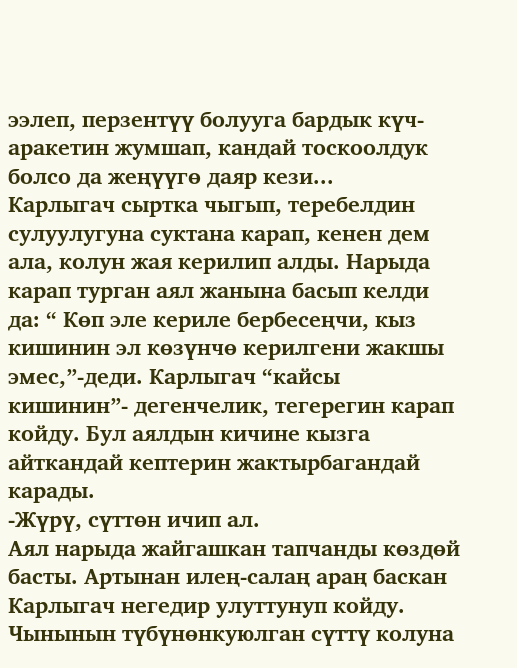ээлеп, перзентүү болууга бардык күч-аракетин жумшап, кандай тоскоолдук болсо да жеңүүгө даяр кези...
Карлыгач сыртка чыгып, теребелдин сулуулугуна суктана карап, кенен дем ала, колун жая керилип алды. Нарыда карап турган аял жанына басып келди да: “ Көп эле кериле бербесеңчи, кыз кишинин эл көзүнчө керилгени жакшы эмес,”-деди. Карлыгач “кайсы кишинин”- дегенчелик, тегерегин карап койду. Бул аялдын кичине кызга айткандай кептерин жактырбагандай карады.
-Жүрү, сүттөн ичип ал.
Аял нарыда жайгашкан тапчанды көздөй басты. Артынан илең-салаң араң баскан Карлыгач негедир улуттунуп койду. Чынынын түбүнөнкуюлган сүттү колуна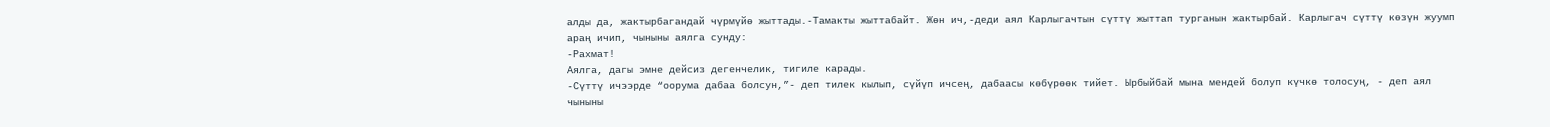алды да, жактырбагандай чүрмүйө жыттады.-Тамакты жыттабайт. Жөн ич,-деди аял Карлыгачтын сүттү жыттап турганын жактырбай. Карлыгач сүттү көзүн жуумп араң ичип, чыныны аялга сунду:
-Рахмат!
Аялга, дагы эмне дейсиз дегенчелик, тигиле карады.
-Сүттү ичээрде “оорума дабаа болсун,”- деп тилек кылып, сүйүп ичсең, дабаасы көбүрөөк тийет. Ырбыйбай мына мендей болуп күчкө толосуң, - деп аял чыныны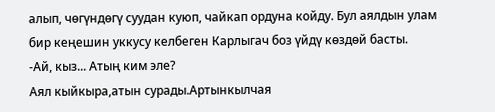алып, чөгүндөгү суудан куюп, чайкап ордуна койду. Бул аялдын улам бир кеңешин уккусу келбеген Карлыгач боз үйдү көздөй басты.
-Ай, кыз... Атың ким эле?
Аял кыйкыра,атын сурады.Артынкылчая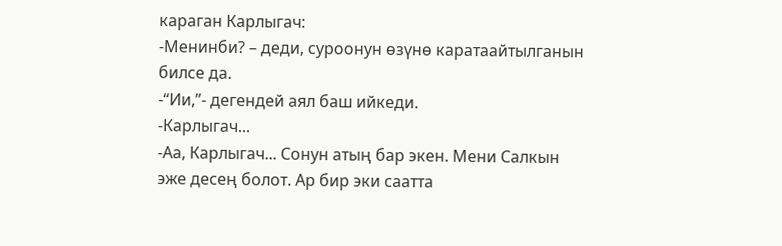караган Карлыгач:
-Менинби? – деди, суроонун өзүнө каратаайтылганын билсе да.
-“Ии,”- дегендей аял баш ийкеди.
-Карлыгач...
-Аа, Карлыгач... Сонун атың бар экен. Мени Салкын эже десең болот. Ар бир эки саатта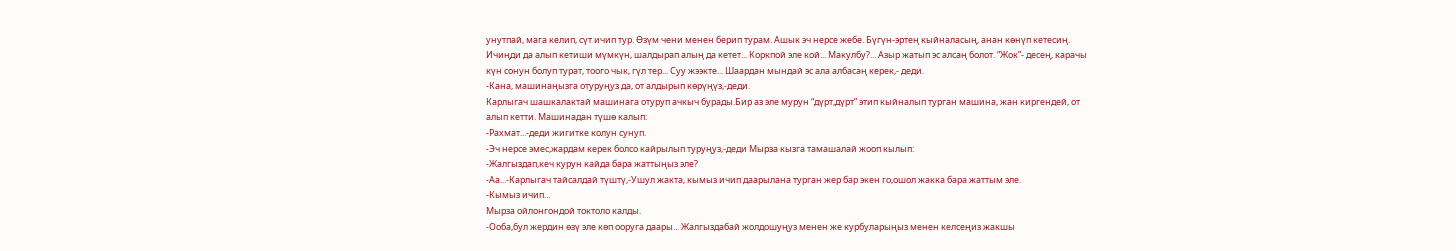унутпай, мага келип, сүт ичип тур. Өзүм чени менен берип турам. Ашык эч нерсе жебе. Бүгүн-эртең кыйналасың, анан көнүп кетесиң. Ичиңди да алып кетиши мүмкүн, шалдырап алың да кетет... Коркпой эле кой... Макулбу?... Азыр жатып эс алсаң болот. “Жок”- десең, карачы күн сонун болуп турат, тоого чык, гүл тер... Суу жээкте... Шаардан мындай эс ала албасаң керек,- деди.
-Кана, машинаңызга отуруңуз да, от алдырып көрүңүз,-деди.
Карлыгач шашкалактай машинага отуруп ачкыч бурады.Бир аз эле мурун “дүрт,дүрт” этип кыйналып турган машина, жан киргендей, от алып кетти. Машинадан түшө калып:
-Рахмат...-деди жигитке колун сунуп.
-Эч нерсе эмес,жардам керек болсо кайрылып туруңуз,-деди Мырза кызга тамашалай жооп кылып:
-Жалгыздап,кеч курун кайда бара жаттыңыз эле?
-Аа...-Карлыгач тайсалдай түштү,-Ушул жакта, кымыз ичип даарылана турган жер бар экен го,ошол жакка бара жаттым эле.
-Кымыз ичип...
Мырза ойлонгондой токтоло калды.
-Ооба,бул жердин өзү эле көп ооруга даары... Жалгыздабай жолдошуңуз менен же курбуларыңыз менен келсеңиз жакшы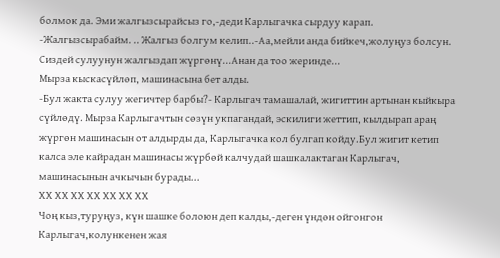болмок да. Эми жалгызсырайсыз го,-деди Карлыгачка сырдуу карап.
-Жалгызсырабайм. .. Жалгыз болгум келип..-Аа,мейли анда бийкеч,жолуңуз болсун. Сиздей сулуунун жалгыздап жүргөнү...Анан да тоо жеринде...
Мырза кыскасүйлөп, машинасына бет алды.
-Бул жакта сулуу жегичтер барбы?- Карлыгач тамашалай, жигиттин артынан кыйкыра сүйлөдү. Мырза Карлыгачтын сөзүн укпагандай, эскилиги жеттип, кылдырап араң жүргөн машинасын от алдырды да, Карлыгачка кол булгап койду.Бул жигит кетип калса эле кайрадан машинасы жүрбөй калчудай шашкалактаган Карлыгач, машинасынын ачкычын бурады...
ХХ ХХ ХХ ХХ ХХ ХХ ХХ
Чоң кыз,туруңуз, күн шашке болоюн деп калды,-деген үндөн ойгонгон Карлыгач,колункенен жая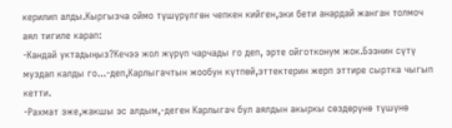керилип алды.Кыргызча оймо түшүрүлгөн чепкен кийген,эки бети анардай жанган толмоч аял тигиле карап:
-Кандай уктадыңыз?Кечээ жол жүрүп чарчады го деп, эрте ойготконум жок.Бээнин сүтү муздап калды го...-деп,Карлыгачтын жообун күтпөй,эттектерин жерп эттире сыртка чыгып кетти.
-Рахмат эже,жакшы эс алдым,-деген Карлыгач бул аялдын акыркы сөздөрүнө түшүнө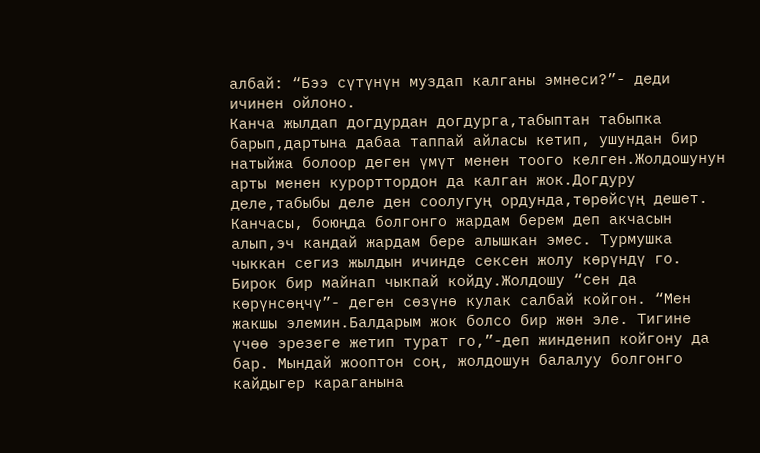албай: “Бээ сүтүнүн муздап калганы эмнеси?”- деди ичинен ойлоно.
Канча жылдап догдурдан догдурга,табыптан табыпка барып,дартына дабаа таппай айласы кетип, ушундан бир натыйжа болоор деген үмүт менен тоого келген.Жолдошунун арты менен курорттордон да калган жок.Догдуру деле,табыбы деле ден соолугуң ордунда,төрөйсүң дешет. Канчасы, боюңда болгонго жардам берем деп акчасын алып,эч кандай жардам бере алышкан эмес. Турмушка чыккан сегиз жылдын ичинде сексен жолу көрүндү го. Бирок бир майнап чыкпай койду.Жолдошу “сен да көрүнсөңчү”- деген сөзүнө кулак салбай койгон. “Мен жакшы элемин.Балдарым жок болсо бир жөн эле. Тигине үчөө эрезеге жетип турат го,”-деп жинденип койгону да бар. Мындай жооптон соң, жолдошун балалуу болгонго кайдыгер караганына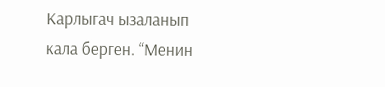Карлыгач ызаланып кала берген. “Менин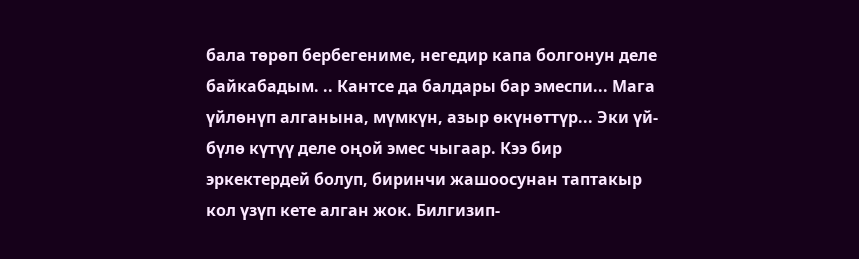бала төрөп бербегениме, негедир капа болгонун деле байкабадым. .. Кантсе да балдары бар эмеспи... Мага үйлөнүп алганына, мүмкүн, азыр өкүнөттүр... Эки үй-бүлө күтүү деле оңой эмес чыгаар. Кээ бир эркектердей болуп, биринчи жашоосунан таптакыр кол үзүп кете алган жок. Билгизип-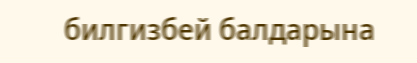билгизбей балдарына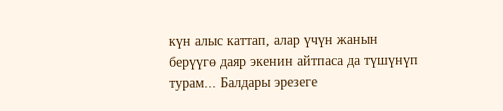күн алыс каттап, алар үчүн жанын берүүгө даяр экенин айтпаса да түшүнүп турам... Балдары эрезеге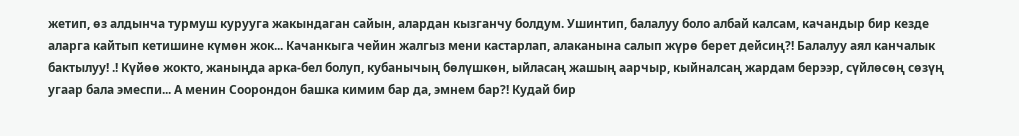жетип, өз алдынча турмуш курууга жакындаган сайын, алардан кызганчу болдум. Ушинтип, балалуу боло албай калсам, качандыр бир кезде аларга кайтып кетишине күмөн жок... Качанкыга чейин жалгыз мени кастарлап, алаканына салып жүрө берет дейсиң?! Балалуу аял канчалык бактылуу! .! Күйөө жокто, жаныңда арка-бел болуп, кубанычың бөлүшкөн, ыйласаң жашың аарчыр, кыйналсаң жардам берээр, сүйлөсөң сөзүң угаар бала эмеспи... А менин Соорондон башка кимим бар да, эмнем бар?! Кудай бир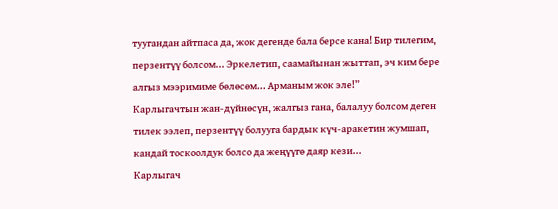туугандан айтпаса да, жок дегенде бала берсе кана! Бир тилегим, перзентүү болсом... Эркелетип, саамайынан жыттап, эч ким бере алгыз мээримиме бөлөсөм... Арманым жок эле!”
Карлыгачтын жан-дүйнөсүн, жалгыз гана, балалуу болсом деген тилек ээлеп, перзентүү болууга бардык күч-аракетин жумшап, кандай тоскоолдук болсо да жеңүүгө даяр кези...
Карлыгач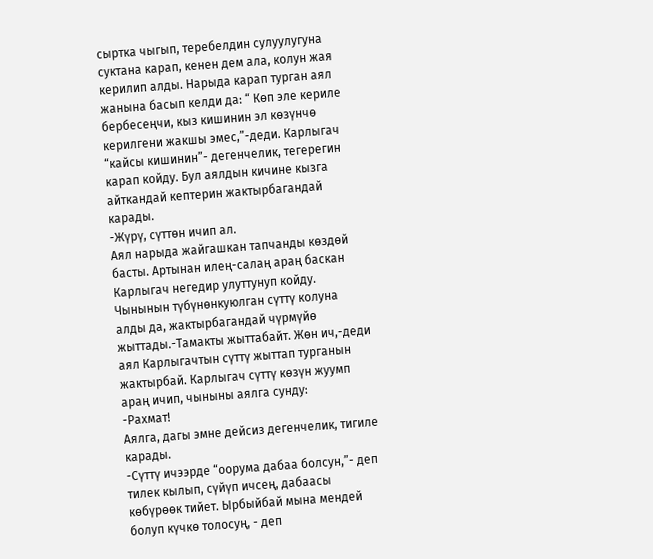сыртка чыгып, теребелдин сулуулугуна суктана карап, кенен дем ала, колун жая керилип алды. Нарыда карап турган аял жанына басып келди да: “ Көп эле кериле бербесеңчи, кыз кишинин эл көзүнчө керилгени жакшы эмес,”-деди. Карлыгач “кайсы кишинин”- дегенчелик, тегерегин карап койду. Бул аялдын кичине кызга айткандай кептерин жактырбагандай карады.
-Жүрү, сүттөн ичип ал.
Аял нарыда жайгашкан тапчанды көздөй басты. Артынан илең-салаң араң баскан Карлыгач негедир улуттунуп койду. Чынынын түбүнөнкуюлган сүттү колуна алды да, жактырбагандай чүрмүйө жыттады.-Тамакты жыттабайт. Жөн ич,-деди аял Карлыгачтын сүттү жыттап турганын жактырбай. Карлыгач сүттү көзүн жуумп араң ичип, чыныны аялга сунду:
-Рахмат!
Аялга, дагы эмне дейсиз дегенчелик, тигиле карады.
-Сүттү ичээрде “оорума дабаа болсун,”- деп тилек кылып, сүйүп ичсең, дабаасы көбүрөөк тийет. Ырбыйбай мына мендей болуп күчкө толосуң, - деп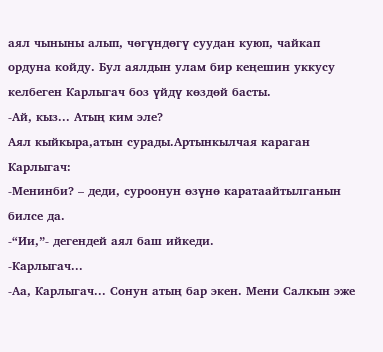аял чыныны алып, чөгүндөгү суудан куюп, чайкап ордуна койду. Бул аялдын улам бир кеңешин уккусу келбеген Карлыгач боз үйдү көздөй басты.
-Ай, кыз... Атың ким эле?
Аял кыйкыра,атын сурады.Артынкылчая караган Карлыгач:
-Менинби? – деди, суроонун өзүнө каратаайтылганын билсе да.
-“Ии,”- дегендей аял баш ийкеди.
-Карлыгач...
-Аа, Карлыгач... Сонун атың бар экен. Мени Салкын эже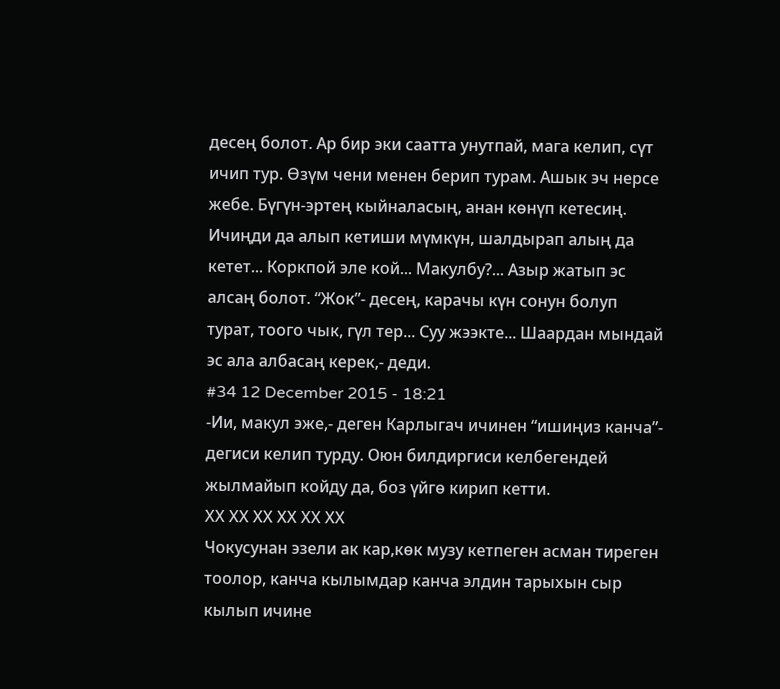десең болот. Ар бир эки саатта унутпай, мага келип, сүт ичип тур. Өзүм чени менен берип турам. Ашык эч нерсе жебе. Бүгүн-эртең кыйналасың, анан көнүп кетесиң. Ичиңди да алып кетиши мүмкүн, шалдырап алың да кетет... Коркпой эле кой... Макулбу?... Азыр жатып эс алсаң болот. “Жок”- десең, карачы күн сонун болуп турат, тоого чык, гүл тер... Суу жээкте... Шаардан мындай эс ала албасаң керек,- деди.
#34 12 December 2015 - 18:21
-Ии, макул эже,- деген Карлыгач ичинен “ишиңиз канча”- дегиси келип турду. Оюн билдиргиси келбегендей жылмайып койду да, боз үйгө кирип кетти.
ХХ ХХ ХХ ХХ ХХ ХХ
Чокусунан эзели ак кар,көк музу кетпеген асман тиреген тоолор, канча кылымдар канча элдин тарыхын сыр кылып ичине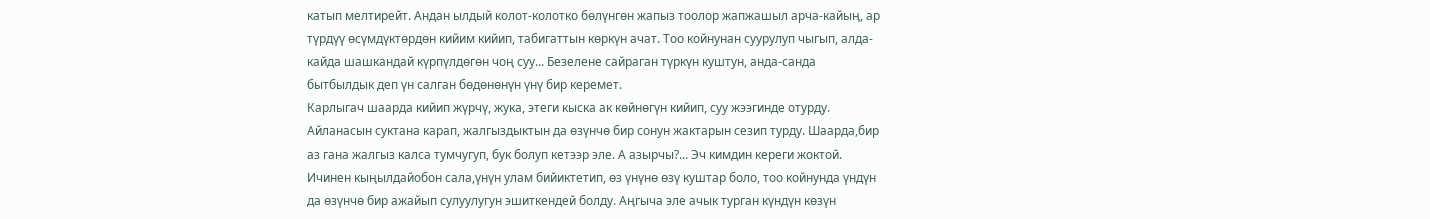катып мелтирейт. Андан ылдый колот-колотко бөлүнгөн жапыз тоолор жапжашыл арча-кайың, ар түрдүү өсүмдүктөрдөн кийим кийип, табигаттын көркүн ачат. Тоо койнунан суурулуп чыгып, алда-кайда шашкандай күрпүлдөгөн чоң суу... Безелене сайраган түркүн куштун, анда-санда бытбылдык деп үн салган бөдөнөнүн үнү бир керемет.
Карлыгач шаарда кийип жүрчү, жука, этеги кыска ак көйнөгүн кийип, суу жээгинде отурду. Айланасын суктана карап, жалгыздыктын да өзүнчө бир сонун жактарын сезип турду. Шаарда,бир аз гана жалгыз калса тумчугуп, бук болуп кетээр эле. А азырчы?... Эч кимдин кереги жоктой. Ичинен кыңылдайобон сала,үнүн улам бийиктетип, өз үнүнө өзү куштар боло, тоо койнунда үндүн да өзүнчө бир ажайып сулуулугун эшиткендей болду. Аңгыча эле ачык турган күндүн көзүн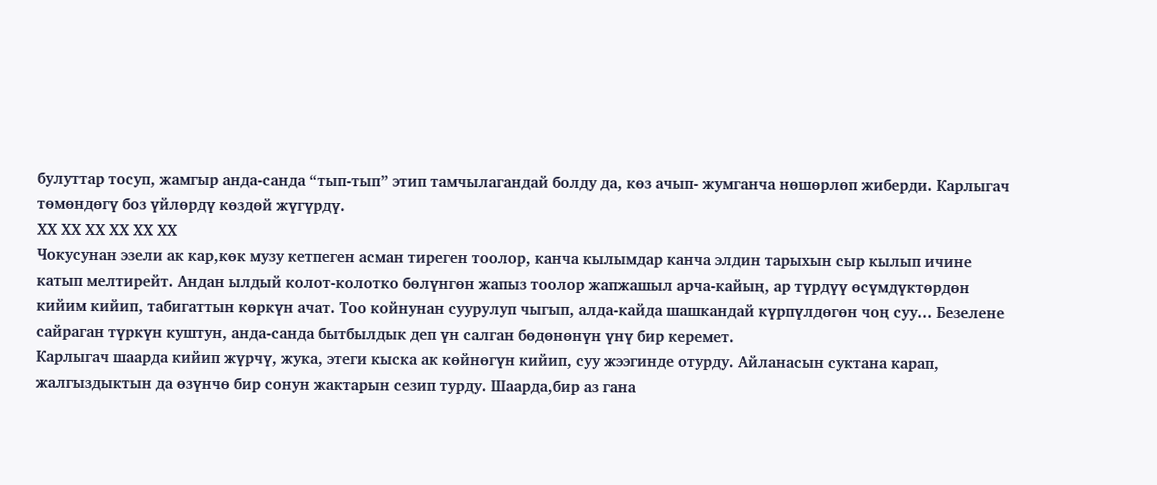булуттар тосуп, жамгыр анда-санда “тып-тып” этип тамчылагандай болду да, көз ачып- жумганча нөшөрлөп жиберди. Карлыгач төмөндөгү боз үйлөрдү көздөй жүгүрдү.
ХХ ХХ ХХ ХХ ХХ ХХ
Чокусунан эзели ак кар,көк музу кетпеген асман тиреген тоолор, канча кылымдар канча элдин тарыхын сыр кылып ичине катып мелтирейт. Андан ылдый колот-колотко бөлүнгөн жапыз тоолор жапжашыл арча-кайың, ар түрдүү өсүмдүктөрдөн кийим кийип, табигаттын көркүн ачат. Тоо койнунан суурулуп чыгып, алда-кайда шашкандай күрпүлдөгөн чоң суу... Безелене сайраган түркүн куштун, анда-санда бытбылдык деп үн салган бөдөнөнүн үнү бир керемет.
Карлыгач шаарда кийип жүрчү, жука, этеги кыска ак көйнөгүн кийип, суу жээгинде отурду. Айланасын суктана карап, жалгыздыктын да өзүнчө бир сонун жактарын сезип турду. Шаарда,бир аз гана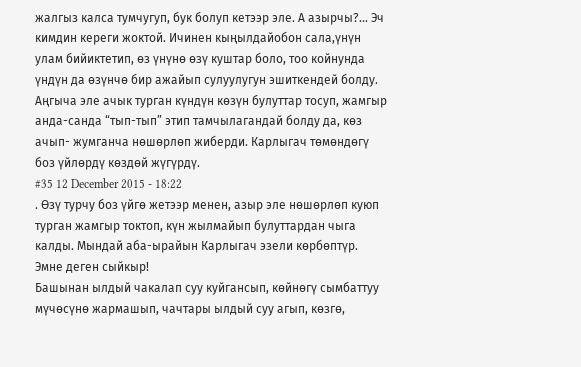жалгыз калса тумчугуп, бук болуп кетээр эле. А азырчы?... Эч кимдин кереги жоктой. Ичинен кыңылдайобон сала,үнүн улам бийиктетип, өз үнүнө өзү куштар боло, тоо койнунда үндүн да өзүнчө бир ажайып сулуулугун эшиткендей болду. Аңгыча эле ачык турган күндүн көзүн булуттар тосуп, жамгыр анда-санда “тып-тып” этип тамчылагандай болду да, көз ачып- жумганча нөшөрлөп жиберди. Карлыгач төмөндөгү боз үйлөрдү көздөй жүгүрдү.
#35 12 December 2015 - 18:22
. Өзү турчу боз үйгө жетээр менен, азыр эле нөшөрлөп куюп турган жамгыр токтоп, күн жылмайып булуттардан чыга калды. Мындай аба-ырайын Карлыгач эзели көрбөптүр. Эмне деген сыйкыр!
Башынан ылдый чакалап суу куйгансып, көйнөгү сымбаттуу мүчөсүнө жармашып, чачтары ылдый суу агып, көзгө,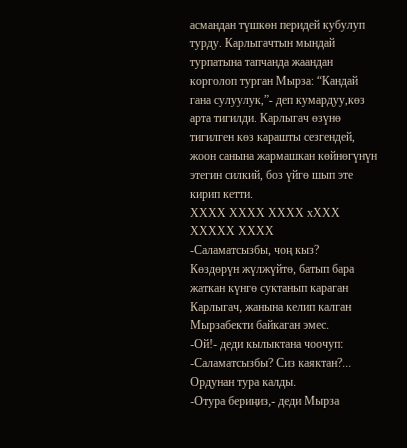асмандан түшкөн перидей кубулуп турду. Карлыгачтын мындай турпатына тапчанда жаандан корголоп турган Мырза: “Кандай гана сулуулук,”- деп кумардуу,көз арта тигилди. Карлыгач өзүнө тигилген көз карашты сезгендей, жоон санына жармашкан көйнөгүнүн этегин силкий, боз үйгө шып эте кирип кетти.
ХХХХ ХХХХ ХХХХ хХХХ ХХХХХ ХХХХ
-Саламатсызбы, чоң кыз?
Көздөрүн жүлжүйтө, батып бара жаткан күнгө суктанып караган Карлыгач, жанына келип калган Мырзабекти байкаган эмес.
-Ой!- деди кылыктана чоочуп:
-Саламатсызбы? Сиз каяктан?...
Ордунан тура калды.
-Отура бериңиз,- деди Мырза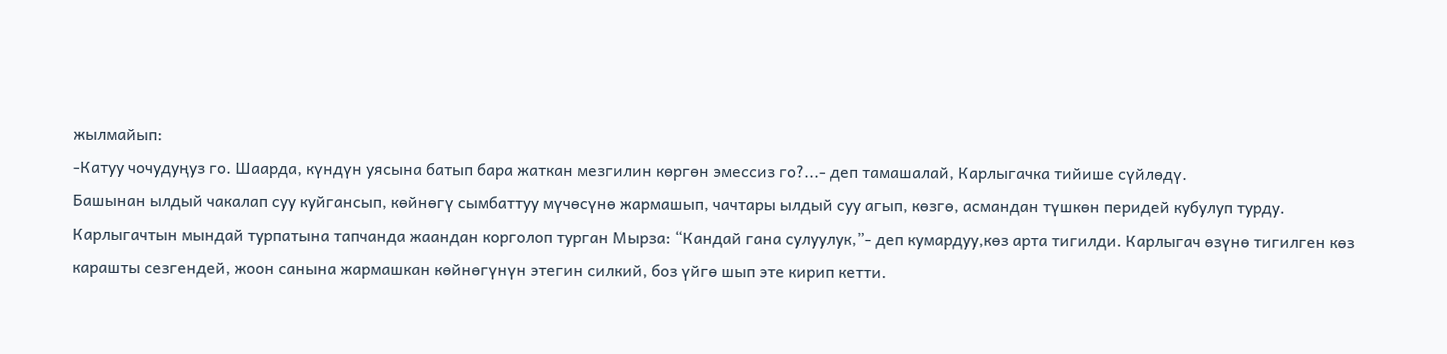жылмайып:
-Катуу чочудуңуз го. Шаарда, күндүн уясына батып бара жаткан мезгилин көргөн эмессиз го?...- деп тамашалай, Карлыгачка тийише сүйлөдү.
Башынан ылдый чакалап суу куйгансып, көйнөгү сымбаттуу мүчөсүнө жармашып, чачтары ылдый суу агып, көзгө, асмандан түшкөн перидей кубулуп турду. Карлыгачтын мындай турпатына тапчанда жаандан корголоп турган Мырза: “Кандай гана сулуулук,”- деп кумардуу,көз арта тигилди. Карлыгач өзүнө тигилген көз карашты сезгендей, жоон санына жармашкан көйнөгүнүн этегин силкий, боз үйгө шып эте кирип кетти.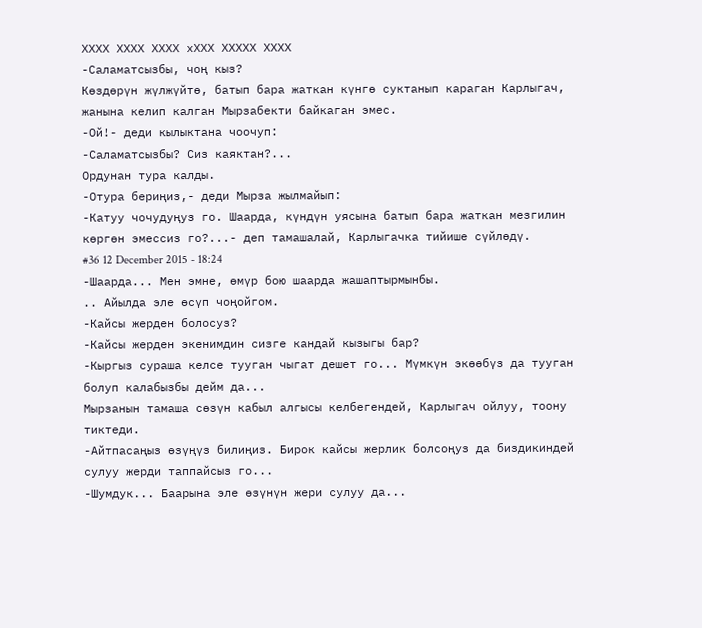ХХХХ ХХХХ ХХХХ хХХХ ХХХХХ ХХХХ
-Саламатсызбы, чоң кыз?
Көздөрүн жүлжүйтө, батып бара жаткан күнгө суктанып караган Карлыгач, жанына келип калган Мырзабекти байкаган эмес.
-Ой!- деди кылыктана чоочуп:
-Саламатсызбы? Сиз каяктан?...
Ордунан тура калды.
-Отура бериңиз,- деди Мырза жылмайып:
-Катуу чочудуңуз го. Шаарда, күндүн уясына батып бара жаткан мезгилин көргөн эмессиз го?...- деп тамашалай, Карлыгачка тийише сүйлөдү.
#36 12 December 2015 - 18:24
-Шаарда... Мен эмне, өмүр бою шаарда жашаптырмынбы.
.. Айылда эле өсүп чоңойгом.
-Кайсы жерден болосуз?
-Кайсы жерден экенимдин сизге кандай кызыгы бар?
-Кыргыз сураша келсе тууган чыгат дешет го... Мүмкүн экөөбүз да тууган болуп калабызбы дейм да...
Мырзанын тамаша сөзүн кабыл алгысы келбегендей, Карлыгач ойлуу, тоону тиктеди.
-Айтпасаңыз өзүңүз билиңиз. Бирок кайсы жерлик болсоңуз да биздикиндей сулуу жерди таппайсыз го...
-Шумдук... Баарына эле өзүнүн жери сулуу да...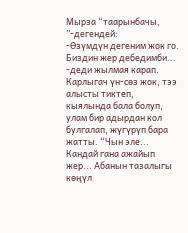Мырза “таарынбачы, ”-дегендей:
-Өзүмдүн дегеним жок го. Биздин жер дебедимби... -деди жылмая карап.
Карлыгач үн-сөз жок, тээ алысты тиктеп, кыялында бала болуп, улам бир адырдан кол булгалап, жүгүрүп бара жатты. “Чын эле... Кандай гана ажайып жер... Абанын тазалыгы көңүл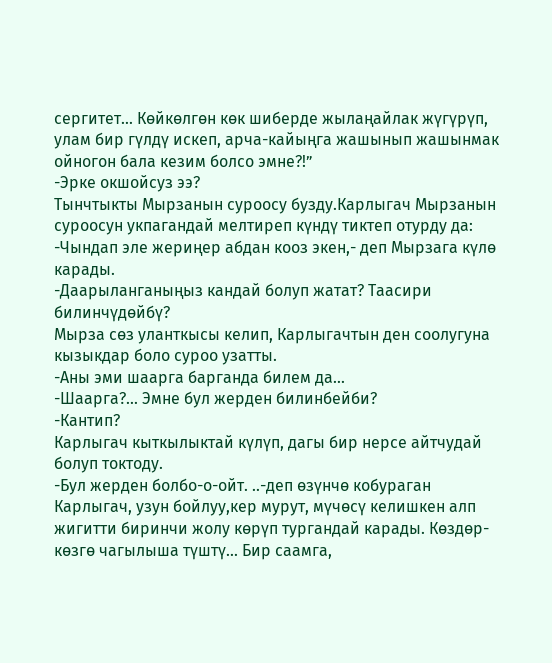сергитет... Көйкөлгөн көк шиберде жылаңайлак жүгүрүп, улам бир гүлдү искеп, арча-кайыңга жашынып жашынмак ойногон бала кезим болсо эмне?!”
-Эрке окшойсуз ээ?
Тынчтыкты Мырзанын суроосу бузду.Карлыгач Мырзанын суроосун укпагандай мелтиреп күндү тиктеп отурду да:
-Чындап эле жериңер абдан кооз экен,- деп Мырзага күлө карады.
-Даарыланганыңыз кандай болуп жатат? Таасири билинчүдөйбү?
Мырза сөз уланткысы келип, Карлыгачтын ден соолугуна кызыкдар боло суроо узатты.
-Аны эми шаарга барганда билем да...
-Шаарга?... Эмне бул жерден билинбейби?
-Кантип?
Карлыгач кыткылыктай күлүп, дагы бир нерсе айтчудай болуп токтоду.
-Бул жерден болбо-о-ойт. ..-деп өзүнчө кобураган Карлыгач, узун бойлуу,кер мурут, мүчөсү келишкен алп жигитти биринчи жолу көрүп тургандай карады. Көздөр-көзгө чагылыша түштү... Бир саамга,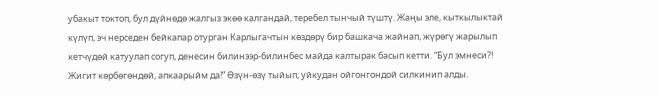убакыт токтоп, бул дүйнөдө жалгыз экөө калгандай, теребел тынчый түштү. Жаңы эле, кыткылыктай күлүп, эч нерседен бейкапар отурган Карлыгачтын көздөрү бир башкача жайнап, жүрөгү жарылып кетчүдөй катуулап согуп, денесин билинээр-билинбес майда калтырак басып кетти. “Бул эмнеси?! Жигит көрбөгөндөй, апкаарыйм да!” Өзүн-өзү тыйып, уйкудан ойгонгондой силкинип алды.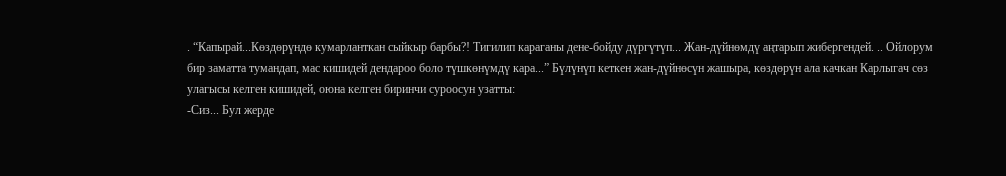. “Капырай...Көздөрүндө кумарланткан сыйкыр барбы?! Тигилип караганы дене-бойду дүргүтүп... Жан-дүйнөмдү аңтарып жибергендей. .. Ойлорум бир заматта тумандап, мас кишидей дендароо боло түшкөнүмдү кара...” Бүлүнүп кеткен жан-дүйнөсүн жашыра, көздөрүн ала качкан Карлыгач сөз улагысы келген кишидей, оюна келген биринчи суроосун узатты:
-Сиз... Бул жерде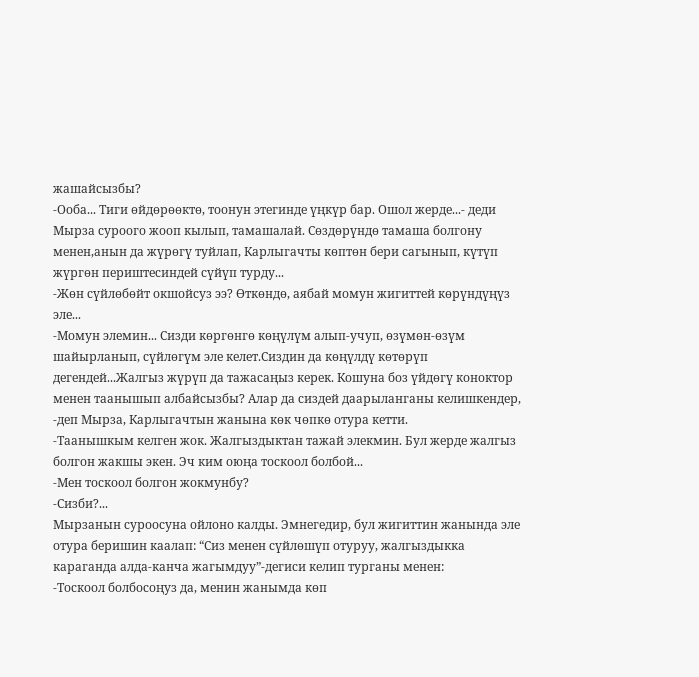жашайсызбы?
-Ооба... Тиги өйдөрөөктө, тоонун этегинде үңкүр бар. Ошол жерде...- деди Мырза суроого жооп кылып, тамашалай. Сөздөрүндө тамаша болгону менен,анын да жүрөгү туйлап, Карлыгачты көптөн бери сагынып, күтүп жүргөн периштесиндей сүйүп турду...
-Жөн сүйлөбөйт окшойсуз ээ? Өткөндө, аябай момун жигиттей көрүндүңүз эле...
-Момун элемин... Сизди көргөнгө көңүлүм алып-учуп, өзүмөн-өзүм шайырланып, сүйлөгүм эле келет.Сиздин да көңүлдү көтөрүп дегендей...Жалгыз жүрүп да тажасаңыз керек. Кошуна боз үйдөгү коноктор менен таанышып албайсызбы? Алар да сиздей даарыланганы келишкендер, -деп Мырза, Карлыгачтын жанына көк чөпкө отура кетти.
-Таанышкым келген жок. Жалгыздыктан тажай элекмин. Бул жерде жалгыз болгон жакшы экен. Эч ким оюңа тоскоол болбой...
-Мен тоскоол болгон жокмунбу?
-Сизби?...
Мырзанын суроосуна ойлоно калды. Эмнегедир, бул жигиттин жанында эле отура беришин каалап: “Сиз менен сүйлөшүп отуруу, жалгыздыкка караганда алда-канча жагымдуу”-дегиси келип турганы менен:
-Тоскоол болбосоңуз да, менин жанымда көп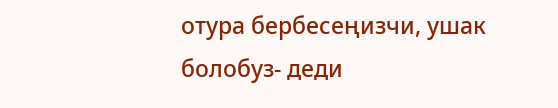отура бербесеңизчи, ушак болобуз- деди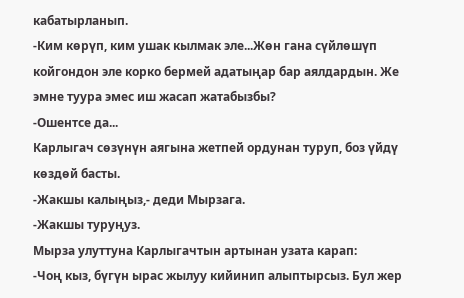кабатырланып.
-Ким көрүп, ким ушак кылмак эле...Жөн гана сүйлөшүп койгондон эле корко бермей адатыңар бар аялдардын. Же эмне туура эмес иш жасап жатабызбы?
-Ошентсе да...
Карлыгач сөзүнүн аягына жетпей ордунан туруп, боз үйдү көздөй басты.
-Жакшы калыңыз,- деди Мырзага.
-Жакшы туруңуз.
Мырза улуттуна Карлыгачтын артынан узата карап:
-Чоң кыз, бүгүн ырас жылуу кийинип алыптырсыз. Бул жер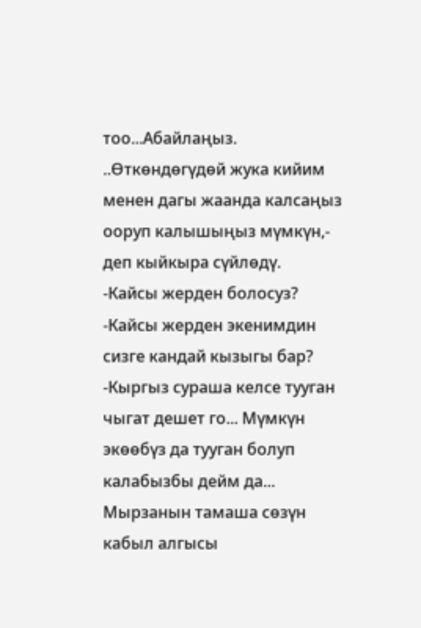тоо...Абайлаңыз. ..Өткөндөгүдөй жука кийим менен дагы жаанда калсаңыз ооруп калышыңыз мүмкүн,- деп кыйкыра сүйлөдү.
-Кайсы жерден болосуз?
-Кайсы жерден экенимдин сизге кандай кызыгы бар?
-Кыргыз сураша келсе тууган чыгат дешет го... Мүмкүн экөөбүз да тууган болуп калабызбы дейм да...
Мырзанын тамаша сөзүн кабыл алгысы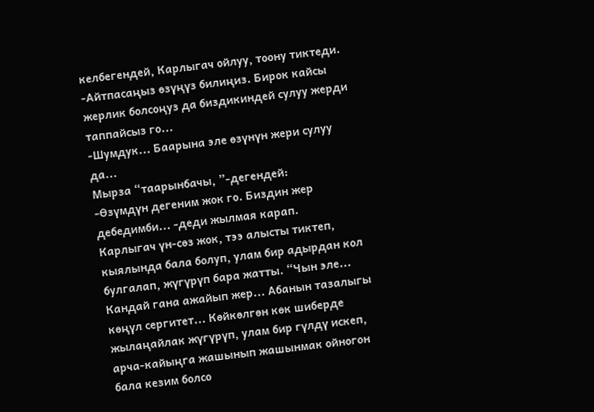келбегендей, Карлыгач ойлуу, тоону тиктеди.
-Айтпасаңыз өзүңүз билиңиз. Бирок кайсы жерлик болсоңуз да биздикиндей сулуу жерди таппайсыз го...
-Шумдук... Баарына эле өзүнүн жери сулуу да...
Мырза “таарынбачы, ”-дегендей:
-Өзүмдүн дегеним жок го. Биздин жер дебедимби... -деди жылмая карап.
Карлыгач үн-сөз жок, тээ алысты тиктеп, кыялында бала болуп, улам бир адырдан кол булгалап, жүгүрүп бара жатты. “Чын эле... Кандай гана ажайып жер... Абанын тазалыгы көңүл сергитет... Көйкөлгөн көк шиберде жылаңайлак жүгүрүп, улам бир гүлдү искеп, арча-кайыңга жашынып жашынмак ойногон бала кезим болсо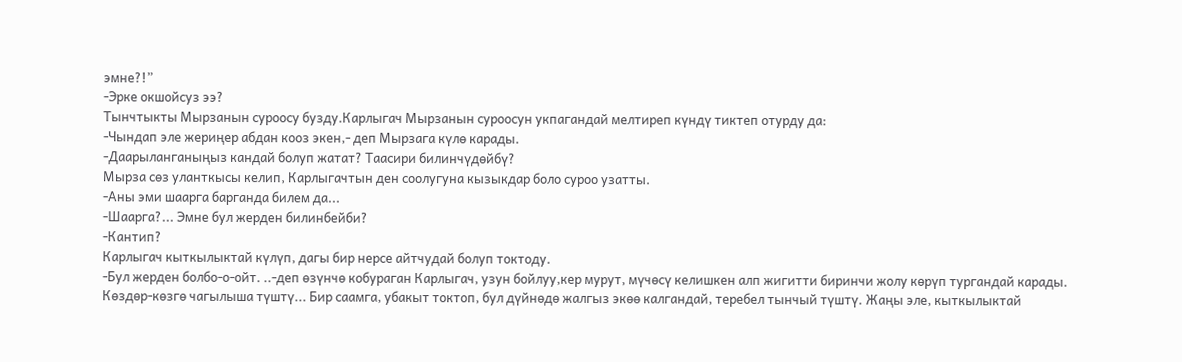эмне?!”
-Эрке окшойсуз ээ?
Тынчтыкты Мырзанын суроосу бузду.Карлыгач Мырзанын суроосун укпагандай мелтиреп күндү тиктеп отурду да:
-Чындап эле жериңер абдан кооз экен,- деп Мырзага күлө карады.
-Даарыланганыңыз кандай болуп жатат? Таасири билинчүдөйбү?
Мырза сөз уланткысы келип, Карлыгачтын ден соолугуна кызыкдар боло суроо узатты.
-Аны эми шаарга барганда билем да...
-Шаарга?... Эмне бул жерден билинбейби?
-Кантип?
Карлыгач кыткылыктай күлүп, дагы бир нерсе айтчудай болуп токтоду.
-Бул жерден болбо-о-ойт. ..-деп өзүнчө кобураган Карлыгач, узун бойлуу,кер мурут, мүчөсү келишкен алп жигитти биринчи жолу көрүп тургандай карады. Көздөр-көзгө чагылыша түштү... Бир саамга, убакыт токтоп, бул дүйнөдө жалгыз экөө калгандай, теребел тынчый түштү. Жаңы эле, кыткылыктай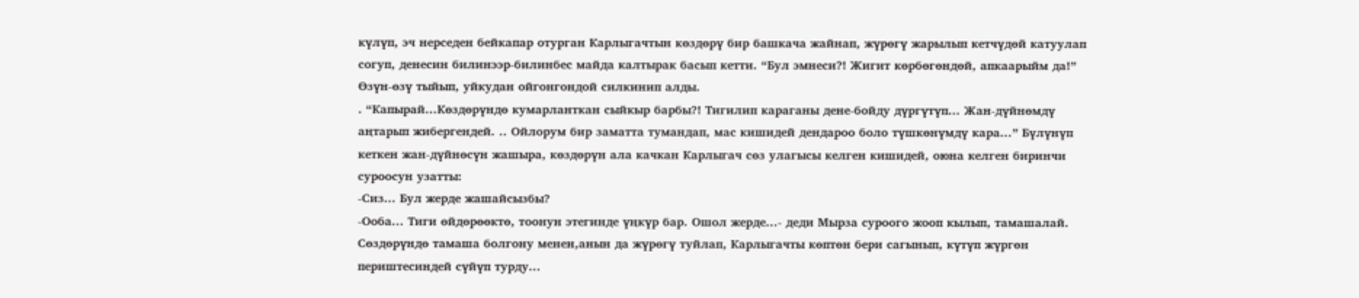күлүп, эч нерседен бейкапар отурган Карлыгачтын көздөрү бир башкача жайнап, жүрөгү жарылып кетчүдөй катуулап согуп, денесин билинээр-билинбес майда калтырак басып кетти. “Бул эмнеси?! Жигит көрбөгөндөй, апкаарыйм да!” Өзүн-өзү тыйып, уйкудан ойгонгондой силкинип алды.
. “Капырай...Көздөрүндө кумарланткан сыйкыр барбы?! Тигилип караганы дене-бойду дүргүтүп... Жан-дүйнөмдү аңтарып жибергендей. .. Ойлорум бир заматта тумандап, мас кишидей дендароо боло түшкөнүмдү кара...” Бүлүнүп кеткен жан-дүйнөсүн жашыра, көздөрүн ала качкан Карлыгач сөз улагысы келген кишидей, оюна келген биринчи суроосун узатты:
-Сиз... Бул жерде жашайсызбы?
-Ооба... Тиги өйдөрөөктө, тоонун этегинде үңкүр бар. Ошол жерде...- деди Мырза суроого жооп кылып, тамашалай. Сөздөрүндө тамаша болгону менен,анын да жүрөгү туйлап, Карлыгачты көптөн бери сагынып, күтүп жүргөн периштесиндей сүйүп турду...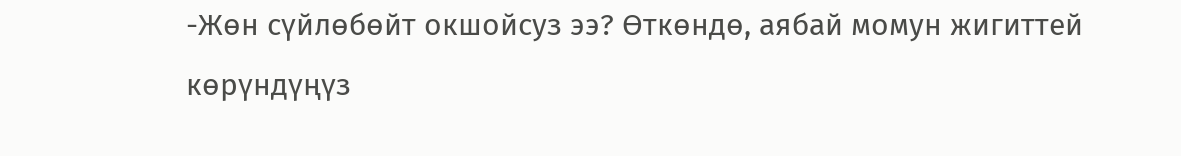-Жөн сүйлөбөйт окшойсуз ээ? Өткөндө, аябай момун жигиттей көрүндүңүз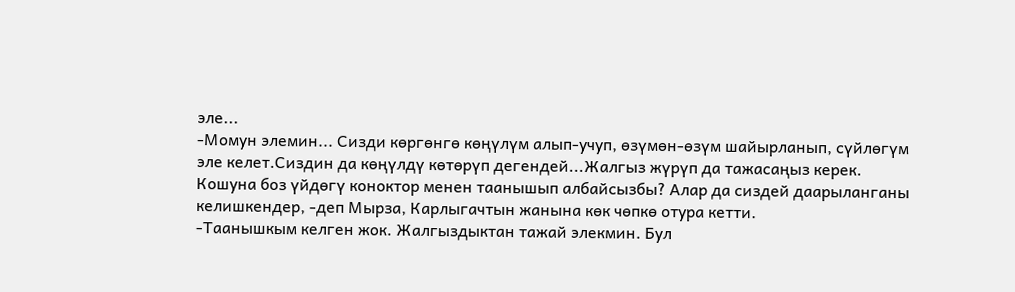эле...
-Момун элемин... Сизди көргөнгө көңүлүм алып-учуп, өзүмөн-өзүм шайырланып, сүйлөгүм эле келет.Сиздин да көңүлдү көтөрүп дегендей...Жалгыз жүрүп да тажасаңыз керек. Кошуна боз үйдөгү коноктор менен таанышып албайсызбы? Алар да сиздей даарыланганы келишкендер, -деп Мырза, Карлыгачтын жанына көк чөпкө отура кетти.
-Таанышкым келген жок. Жалгыздыктан тажай элекмин. Бул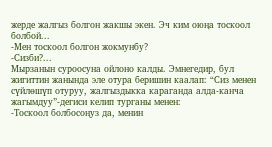жерде жалгыз болгон жакшы экен. Эч ким оюңа тоскоол болбой...
-Мен тоскоол болгон жокмунбу?
-Сизби?...
Мырзанын суроосуна ойлоно калды. Эмнегедир, бул жигиттин жанында эле отура беришин каалап: “Сиз менен сүйлөшүп отуруу, жалгыздыкка караганда алда-канча жагымдуу”-дегиси келип турганы менен:
-Тоскоол болбосоңуз да, менин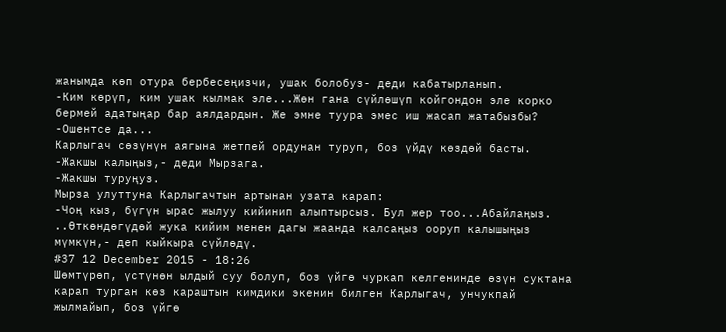жанымда көп отура бербесеңизчи, ушак болобуз- деди кабатырланып.
-Ким көрүп, ким ушак кылмак эле...Жөн гана сүйлөшүп койгондон эле корко бермей адатыңар бар аялдардын. Же эмне туура эмес иш жасап жатабызбы?
-Ошентсе да...
Карлыгач сөзүнүн аягына жетпей ордунан туруп, боз үйдү көздөй басты.
-Жакшы калыңыз,- деди Мырзага.
-Жакшы туруңуз.
Мырза улуттуна Карлыгачтын артынан узата карап:
-Чоң кыз, бүгүн ырас жылуу кийинип алыптырсыз. Бул жер тоо...Абайлаңыз. ..Өткөндөгүдөй жука кийим менен дагы жаанда калсаңыз ооруп калышыңыз мүмкүн,- деп кыйкыра сүйлөдү.
#37 12 December 2015 - 18:26
Шөмтүрөп, үстүнөн ылдый суу болуп, боз үйгө чуркап келгенинде өзүн суктана карап турган көз караштын кимдики экенин билген Карлыгач, унчукпай жылмайып, боз үйгө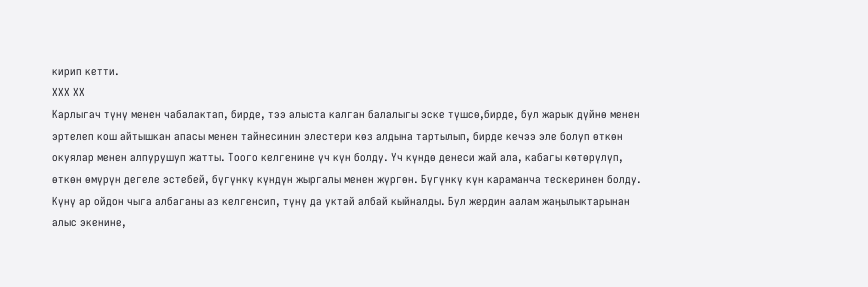кирип кетти.
ХХХ ХХ
Карлыгач түнү менен чабалактап, бирде, тээ алыста калган балалыгы эске түшсө,бирде, бул жарык дүйнө менен эртелеп кош айтышкан апасы менен тайнесинин элестери көз алдына тартылып, бирде кечээ эле болуп өткөн окуялар менен алпурушуп жатты. Тоого келгенине үч күн болду. Үч күндө денеси жай ала, кабагы көтөрүлүп, өткөн өмүрүн дегеле эстебей, бүгүнкү күндүн жыргалы менен жүргөн. Бүгүнкү күн караманча тескеринен болду. Күнү ар ойдон чыга албаганы аз келгенсип, түнү да уктай албай кыйналды. Бул жердин аалам жаңылыктарынан алыс экенине,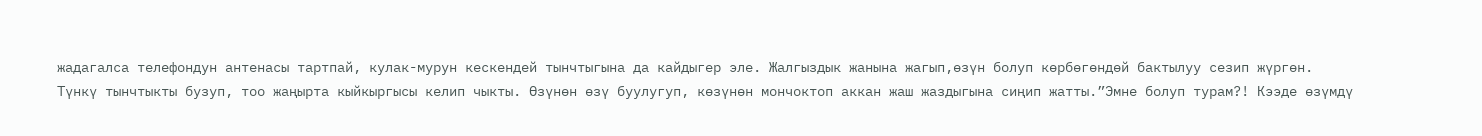жадагалса телефондун антенасы тартпай, кулак-мурун кескендей тынчтыгына да кайдыгер эле. Жалгыздык жанына жагып,өзүн болуп көрбөгөндөй бактылуу сезип жүргөн.
Түнкү тынчтыкты бузуп, тоо жаңырта кыйкыргысы келип чыкты. Өзүнөн өзү буулугуп, көзүнөн мончоктоп аккан жаш жаздыгына сиңип жатты.”Эмне болуп турам?! Кээде өзүмдү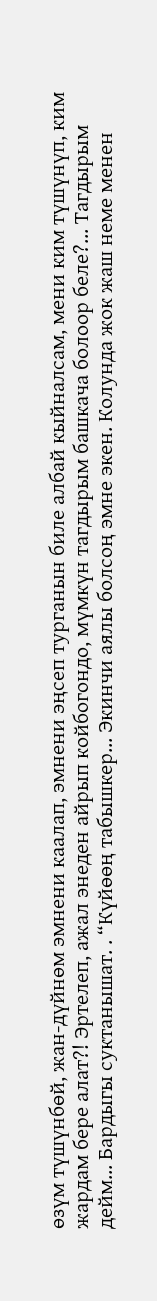өзүм түшүнбөй, жан-дүйнөм эмнени каалап, эмнени эңсеп турганын биле албай кыйналсам, мени ким түшүнүп, ким жардам бере алат?! Эртелеп, ажал энеден айрып койбогондо, мүмкүн тагдырым башкача болоор беле?... Тагдырым дейм... Бардыгы суктанышат. . “Күйөөң табышкер... Экинчи аялы болсоң эмне экен. Колунда жок жаш неме менен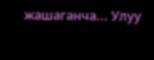жашаганча... Улуу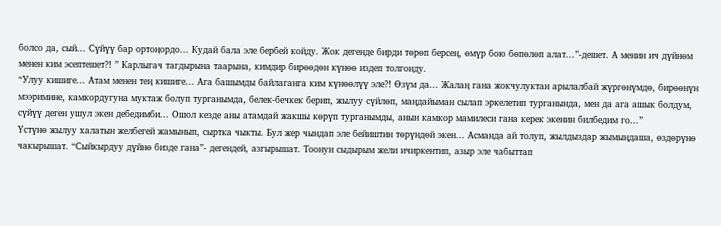болсо да, сый... Сүйүү бар ортоңордо... Кудай бала эле бербей койду. Жок дегенде бирди төрөп берсең, өмүр бою бөпөлөп алат...”-дешет. А менин ич дүйнөм менен ким эсептешет?! ” Карлыгач тагдырына таарына, кимдир бирөөдөн күнөө издеп толгонду.
“Улуу кишиге... Атам менен тең кишиге... Ага башымды байлаганга ким күнөөлүү эле?! Өзүм да... Жалаң гана жокчулуктан арылалбай жүргөнүмдө, бирөөнүн мээримине, камкордугуна муктаж болуп турганымда, белек-бечкек берип, жылуу сүйлөп, маңдайыман сылап эркелетип турганында, мен да ага ашык болдум, сүйүү деген ушул экен дебедимби... Ошол кезде аны атамдай жакшы көрүп турганымды, анын камкор мамилеси гана керек экенин билбедим го...”
Үстүнө жылуу халатын желбегей жамынып, сыртка чыкты. Бул жер чындап эле бейиштин төрүндөй экен... Асманда ай толуп, жылдыздар жымыңдаша, өздөрүнө чакырышат. “Сыйкырдуу дүйнө бизде гана”- дегендей, азгырышат. Тоонун сыдырым жели ичиркентип, азыр эле чабыттап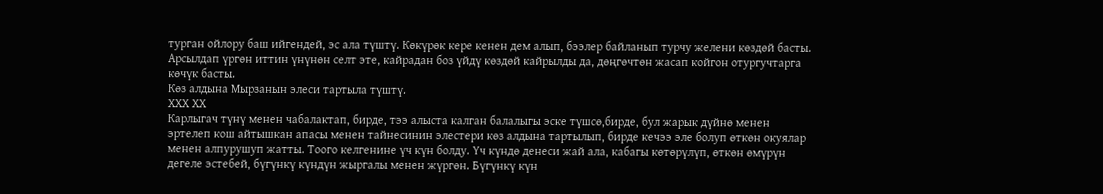турган ойлору баш ийгендей, эс ала түштү. Көкүрөк кере кенен дем алып, бээлер байланып турчу желени көздөй басты. Арсылдап үргөн иттин үнүнөн селт эте, кайрадан боз үйдү көздөй кайрылды да, дөңгөчтөн жасап койгон отургучтарга көчүк басты.
Көз алдына Мырзанын элеси тартыла түштү.
ХХХ ХХ
Карлыгач түнү менен чабалактап, бирде, тээ алыста калган балалыгы эске түшсө,бирде, бул жарык дүйнө менен эртелеп кош айтышкан апасы менен тайнесинин элестери көз алдына тартылып, бирде кечээ эле болуп өткөн окуялар менен алпурушуп жатты. Тоого келгенине үч күн болду. Үч күндө денеси жай ала, кабагы көтөрүлүп, өткөн өмүрүн дегеле эстебей, бүгүнкү күндүн жыргалы менен жүргөн. Бүгүнкү күн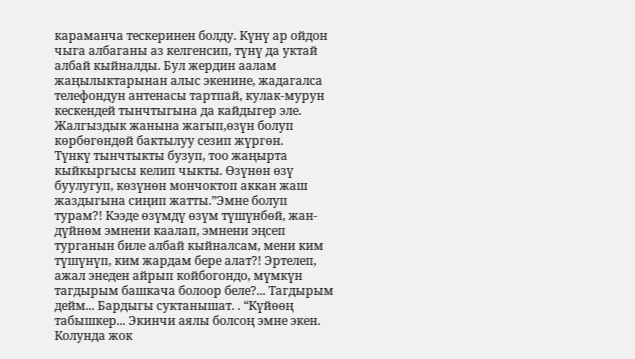караманча тескеринен болду. Күнү ар ойдон чыга албаганы аз келгенсип, түнү да уктай албай кыйналды. Бул жердин аалам жаңылыктарынан алыс экенине, жадагалса телефондун антенасы тартпай, кулак-мурун кескендей тынчтыгына да кайдыгер эле. Жалгыздык жанына жагып,өзүн болуп көрбөгөндөй бактылуу сезип жүргөн.
Түнкү тынчтыкты бузуп, тоо жаңырта кыйкыргысы келип чыкты. Өзүнөн өзү буулугуп, көзүнөн мончоктоп аккан жаш жаздыгына сиңип жатты.”Эмне болуп турам?! Кээде өзүмдү өзүм түшүнбөй, жан-дүйнөм эмнени каалап, эмнени эңсеп турганын биле албай кыйналсам, мени ким түшүнүп, ким жардам бере алат?! Эртелеп, ажал энеден айрып койбогондо, мүмкүн тагдырым башкача болоор беле?... Тагдырым дейм... Бардыгы суктанышат. . “Күйөөң табышкер... Экинчи аялы болсоң эмне экен. Колунда жок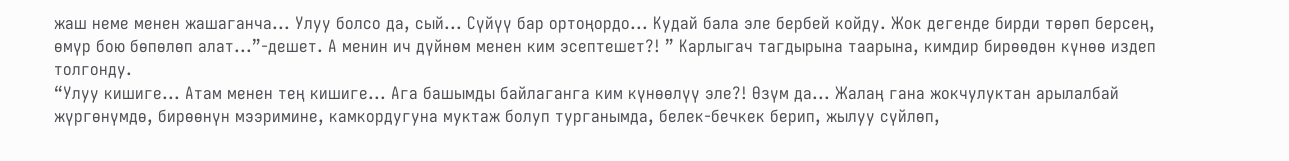жаш неме менен жашаганча... Улуу болсо да, сый... Сүйүү бар ортоңордо... Кудай бала эле бербей койду. Жок дегенде бирди төрөп берсең, өмүр бою бөпөлөп алат...”-дешет. А менин ич дүйнөм менен ким эсептешет?! ” Карлыгач тагдырына таарына, кимдир бирөөдөн күнөө издеп толгонду.
“Улуу кишиге... Атам менен тең кишиге... Ага башымды байлаганга ким күнөөлүү эле?! Өзүм да... Жалаң гана жокчулуктан арылалбай жүргөнүмдө, бирөөнүн мээримине, камкордугуна муктаж болуп турганымда, белек-бечкек берип, жылуу сүйлөп,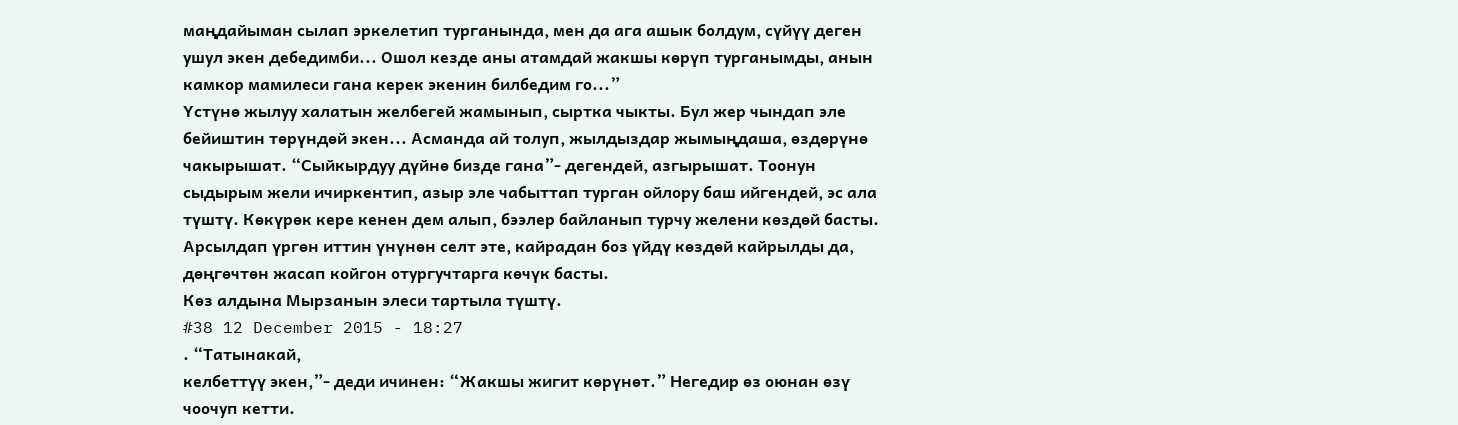маңдайыман сылап эркелетип турганында, мен да ага ашык болдум, сүйүү деген ушул экен дебедимби... Ошол кезде аны атамдай жакшы көрүп турганымды, анын камкор мамилеси гана керек экенин билбедим го...”
Үстүнө жылуу халатын желбегей жамынып, сыртка чыкты. Бул жер чындап эле бейиштин төрүндөй экен... Асманда ай толуп, жылдыздар жымыңдаша, өздөрүнө чакырышат. “Сыйкырдуу дүйнө бизде гана”- дегендей, азгырышат. Тоонун сыдырым жели ичиркентип, азыр эле чабыттап турган ойлору баш ийгендей, эс ала түштү. Көкүрөк кере кенен дем алып, бээлер байланып турчу желени көздөй басты. Арсылдап үргөн иттин үнүнөн селт эте, кайрадан боз үйдү көздөй кайрылды да, дөңгөчтөн жасап койгон отургучтарга көчүк басты.
Көз алдына Мырзанын элеси тартыла түштү.
#38 12 December 2015 - 18:27
. “Татынакай,
келбеттүү экен,”- деди ичинен: “Жакшы жигит көрүнөт.” Негедир өз оюнан өзү чоочуп кетти.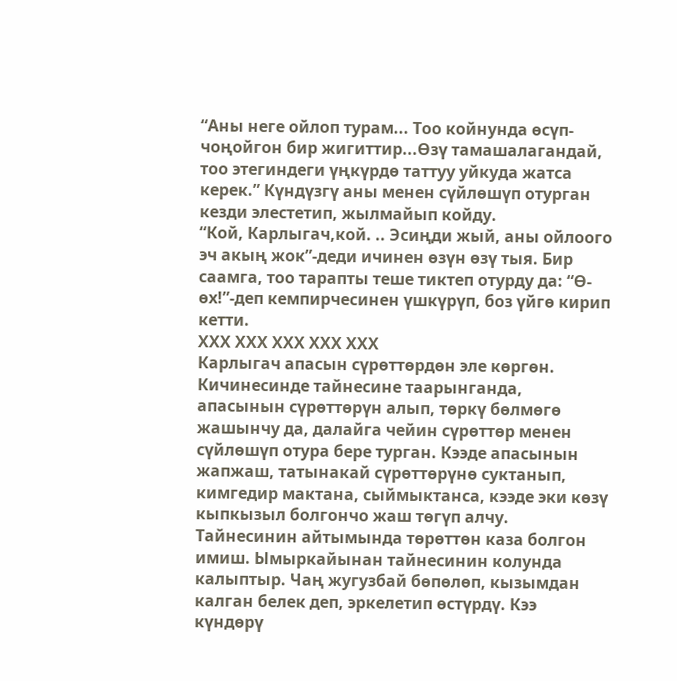“Аны неге ойлоп турам... Тоо койнунда өсүп-чоңойгон бир жигиттир...Өзү тамашалагандай,
тоо этегиндеги үңкүрдө таттуу уйкуда жатса керек.” Күндүзгү аны менен сүйлөшүп отурган кезди элестетип, жылмайып койду.
“Кой, Карлыгач,кой. .. Эсиңди жый, аны ойлоого эч акың жок”-деди ичинен өзүн өзү тыя. Бир саамга, тоо тарапты теше тиктеп отурду да: “Ө-өх!”-деп кемпирчесинен үшкүрүп, боз үйгө кирип кетти.
ХХХ ХХХ ХХХ ХХХ ХХХ
Карлыгач апасын сүрөттөрдөн эле көргөн. Кичинесинде тайнесине таарынганда, апасынын сүрөттөрүн алып, төркү бөлмөгө жашынчу да, далайга чейин сүрөттөр менен сүйлөшүп отура бере турган. Кээде апасынын жапжаш, татынакай сүрөттөрүнө суктанып, кимгедир мактана, сыймыктанса, кээде эки көзү кыпкызыл болгончо жаш төгүп алчу. Тайнесинин айтымында төрөттөн каза болгон имиш. Ымыркайынан тайнесинин колунда калыптыр. Чаң жугузбай бөпөлөп, кызымдан калган белек деп, эркелетип өстүрдү. Кээ күндөрү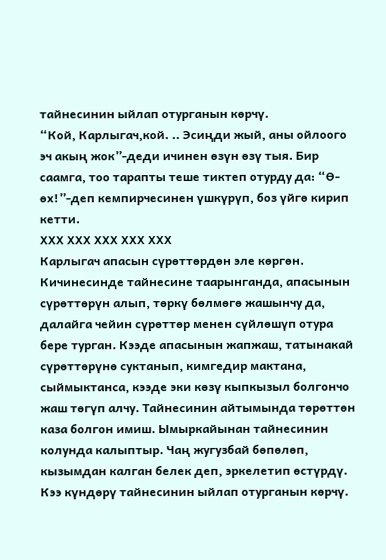тайнесинин ыйлап отурганын көрчү.
“Кой, Карлыгач,кой. .. Эсиңди жый, аны ойлоого эч акың жок”-деди ичинен өзүн өзү тыя. Бир саамга, тоо тарапты теше тиктеп отурду да: “Ө-өх!”-деп кемпирчесинен үшкүрүп, боз үйгө кирип кетти.
ХХХ ХХХ ХХХ ХХХ ХХХ
Карлыгач апасын сүрөттөрдөн эле көргөн. Кичинесинде тайнесине таарынганда, апасынын сүрөттөрүн алып, төркү бөлмөгө жашынчу да, далайга чейин сүрөттөр менен сүйлөшүп отура бере турган. Кээде апасынын жапжаш, татынакай сүрөттөрүнө суктанып, кимгедир мактана, сыймыктанса, кээде эки көзү кыпкызыл болгончо жаш төгүп алчу. Тайнесинин айтымында төрөттөн каза болгон имиш. Ымыркайынан тайнесинин колунда калыптыр. Чаң жугузбай бөпөлөп, кызымдан калган белек деп, эркелетип өстүрдү. Кээ күндөрү тайнесинин ыйлап отурганын көрчү.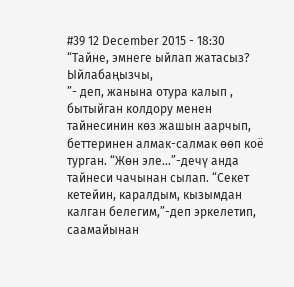#39 12 December 2015 - 18:30
“Тайне, эмнеге ыйлап жатасыз? Ыйлабаңызчы,
”- деп, жанына отура калып , бытыйган колдору менен тайнесинин көз жашын аарчып, беттеринен алмак-салмак өөп коё турган. “Жөн эле...”-дечү анда тайнеси чачынан сылап. “Секет кетейин, каралдым, кызымдан калган белегим,”-деп эркелетип, саамайынан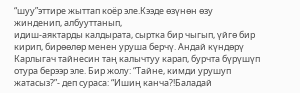“шуу”эттире жыттап коёр эле.Кээде өзүнөн өзу жинденип, албууттанып,
идиш-аяктарды калдырата, сыртка бир чыгып, үйгө бир кирип, бирөөлөр менен уруша берчү. Андай күндөрү Карлыгач тайнесин таң калычтуу карап, бурчта бүрүшүп отура берээр эле. Бир жолу: “Тайне, кимди урушуп жатасыз?”- деп сураса: “Ишиң канча?!Баладай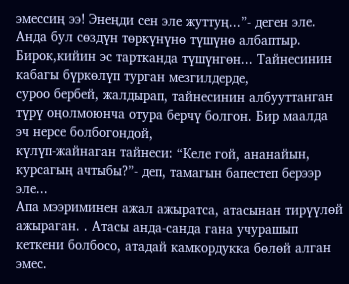эмессиң ээ! Энеңди сен эле жуттуң...”- деген эле. Анда бул сөздүн төркүнүнө түшүнө албаптыр. Бирок,кийин эс тартканда түшүнгөн... Тайнесинин кабагы бүркөлүп турган мезгилдерде,
суроо бербей, жалдырап, тайнесинин албууттанган түрү оңолмоюнча отура берчү болгон. Бир маалда эч нерсе болбогондой,
күлүп-жайнаган тайнеси: “Келе гой, ананайын, курсагың ачтыбы?”- деп, тамагын бапестеп берээр эле...
Апа мээриминен ажал ажыратса, атасынан тирүүлөй ажыраган. . Атасы анда-санда гана учурашып кеткени болбосо, атадай камкордукка бөлөй алган эмес.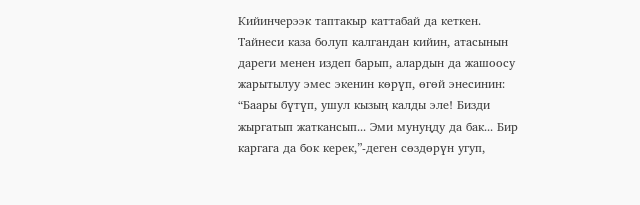Кийинчерээк таптакыр каттабай да кеткен. Тайнеси каза болуп калгандан кийин, атасынын дареги менен издеп барып, алардын да жашоосу жарытылуу эмес экенин көрүп, өгөй энесинин: “Баары бүтүп, ушул кызың калды эле! Бизди жыргатып жаткансып... Эми мунуңду да бак... Бир каргага да бок керек,”-деген сөздөрүн угуп,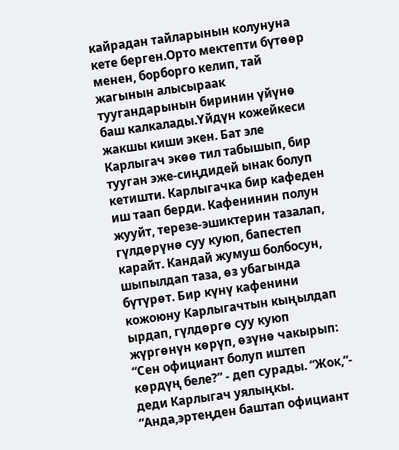кайрадан тайларынын колунуна кете берген.Орто мектепти бүтөөр менен, борборго келип, тай жагынын алысыраак туугандарынын биринин үйүнө баш калкалады.Үйдүн кожейкеси жакшы киши экен. Бат эле Карлыгач экөө тил табышып, бир тууган эже-сиңдидей ынак болуп кетишти. Карлыгачка бир кафеден иш таап берди. Кафенинин полун жууйт, терезе-эшиктерин тазалап, гүлдөрүнө суу куюп, бапестеп карайт. Кандай жумуш болбосун, шыпылдап таза, өз убагында бүтүрөт. Бир күнү кафенини кожоюну Карлыгачтын кыңылдап ырдап, гүлдөргө суу куюп жүргөнүн көрүп, өзүнө чакырып: “Сен официант болуп иштеп көрдүң беле?” - деп сурады. “Жок,”- деди Карлыгач уялыңкы. “Анда,эртеңден баштап официант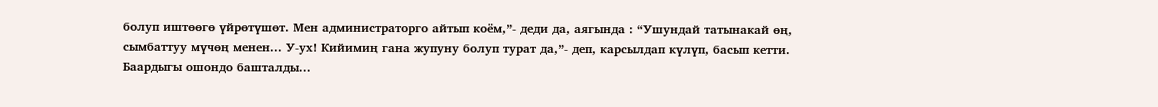болуп иштөөгө үйрөтүшөт. Мен администраторго айтып коём,”- деди да, аягында : “Ушундай татынакай өң, сымбаттуу мүчөң менен... У-ух! Кийимиң гана жупуну болуп турат да,”- деп, карсылдап күлүп, басып кетти. Баардыгы ошондо башталды...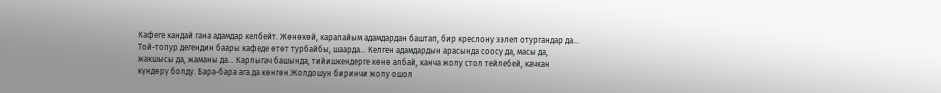Кафеге кандай гана адамдар келбейт. Жөнөкөй, карапайым адамдардан баштап, бир креслону ээлеп отургандар да... Той-топур дегендин баары кафеде өтөт турбайбы, шаарда... Келген адамдардын арасында соосу да, масы да, жакшысы да, жаманы да... Карлыгач башында, тийишкендерге көнө албай, канча жолу стол тейлебей, качкан күндөрү болду. Бара-бара ага да көнгөн.Жолдошун биринчи жолу ошол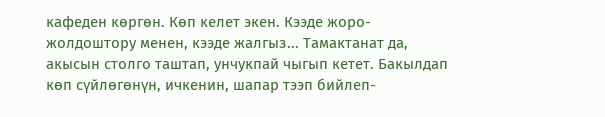кафеден көргөн. Көп келет экен. Кээде жоро-жолдоштору менен, кээде жалгыз... Тамактанат да, акысын столго таштап, унчукпай чыгып кетет. Бакылдап көп сүйлөгөнүн, ичкенин, шапар тээп бийлеп-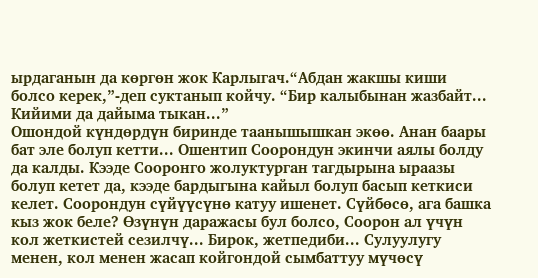ырдаганын да көргөн жок Карлыгач.“Абдан жакшы киши болсо керек,”-деп суктанып койчу. “Бир калыбынан жазбайт... Кийими да дайыма тыкан...”
Ошондой күндөрдүн биринде таанышышкан экөө. Анан баары бат эле болуп кетти... Ошентип Соорондун экинчи аялы болду да калды. Кээде Сооронго жолуктурган тагдырына ыраазы болуп кетет да, кээде бардыгына кайыл болуп басып кеткиси келет. Соорондун сүйүүсүнө катуу ишенет. Сүйбөсө, ага башка кыз жок беле? Өзүнүн даражасы бул болсо, Соорон ал үчүн кол жеткистей сезилчү... Бирок, жетпедиби... Сулуулугу менен, кол менен жасап койгондой сымбаттуу мүчөсү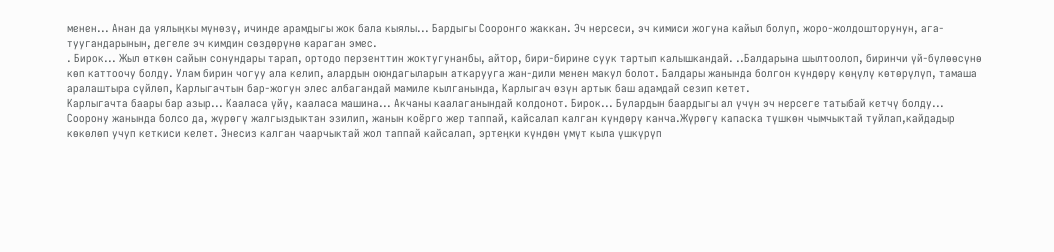менен... Анан да уялыңкы мүнөзү, ичинде арамдыгы жок бала кыялы... Бардыгы Сооронго жаккан. Эч нерсеси, эч кимиси жогуна кайыл болуп, жоро-жолдошторунун, ага-туугандарынын, дегеле эч кимдин сөздөрүнө караган эмес.
. Бирок... Жыл өткөн сайын сонундары тарап, ортодо перзенттин жоктугунанбы, айтор, бири-бирине суук тартып калышкандай. ..Балдарына шылтоолоп, биринчи үй-бүлөөсүнө көп каттоочу болду. Улам бирин чогуу ала келип, алардын оюндагыларын аткарууга жан-дили менен макул болот. Балдары жанында болгон күндөрү көңүлү көтөрүлүп, тамаша аралаштыра сүйлөп, Карлыгачтын бар-жогун элес албагандай мамиле кылганында, Карлыгач өзүн артык баш адамдай сезип кетет.
Карлыгачта баары бар азыр... Кааласа үйү, кааласа машина... Акчаны каалаганындай колдонот. Бирок... Булардын баардыгы ал үчүн эч нерсеге татыбай кетчү болду... Соорону жанында болсо да, жүрөгү жалгыздыктан эзилип, жанын коёрго жер таппай, кайсалап калган күндөрү канча.Жүрөгү капаска түшкөн чымчыктай туйлап,кайдадыр көкөлөп учуп кеткиси келет. Энесиз калган чаарчыктай жол таппай кайсалап, эртеңки күндөн үмүт кыла үшкүрүп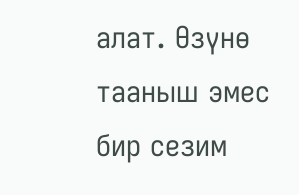алат. Өзүнө тааныш эмес бир сезим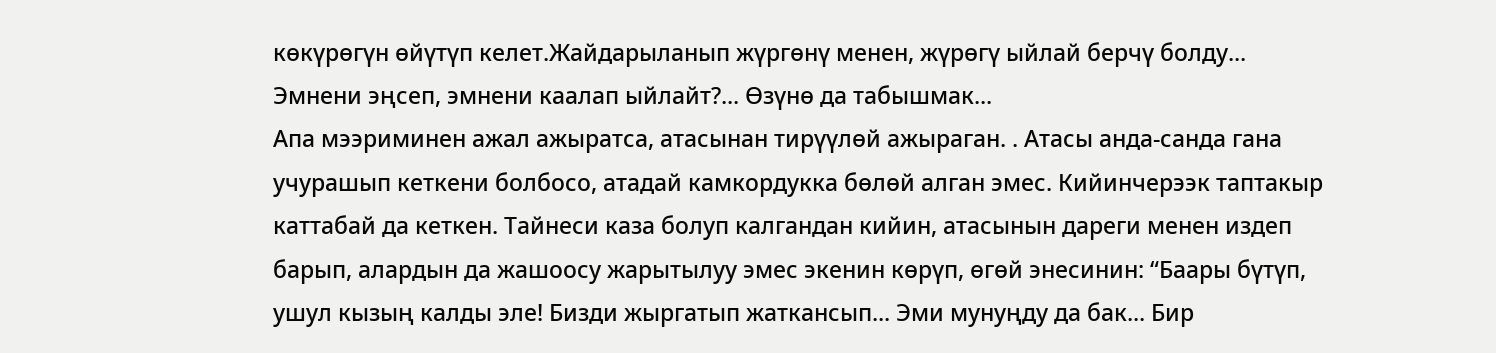көкүрөгүн өйүтүп келет.Жайдарыланып жүргөнү менен, жүрөгү ыйлай берчү болду... Эмнени эңсеп, эмнени каалап ыйлайт?... Өзүнө да табышмак...
Апа мээриминен ажал ажыратса, атасынан тирүүлөй ажыраган. . Атасы анда-санда гана учурашып кеткени болбосо, атадай камкордукка бөлөй алган эмес. Кийинчерээк таптакыр каттабай да кеткен. Тайнеси каза болуп калгандан кийин, атасынын дареги менен издеп барып, алардын да жашоосу жарытылуу эмес экенин көрүп, өгөй энесинин: “Баары бүтүп, ушул кызың калды эле! Бизди жыргатып жаткансып... Эми мунуңду да бак... Бир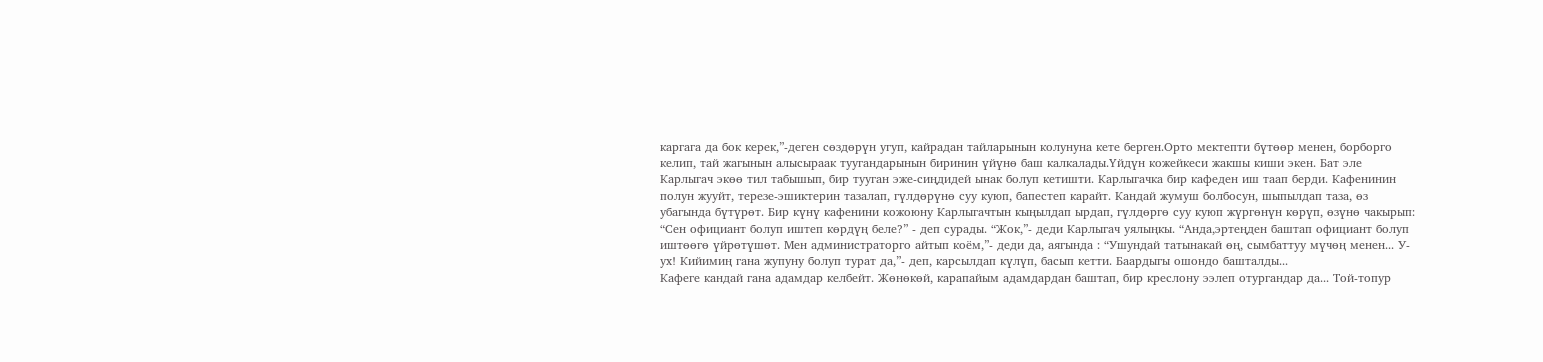каргага да бок керек,”-деген сөздөрүн угуп, кайрадан тайларынын колунуна кете берген.Орто мектепти бүтөөр менен, борборго келип, тай жагынын алысыраак туугандарынын биринин үйүнө баш калкалады.Үйдүн кожейкеси жакшы киши экен. Бат эле Карлыгач экөө тил табышып, бир тууган эже-сиңдидей ынак болуп кетишти. Карлыгачка бир кафеден иш таап берди. Кафенинин полун жууйт, терезе-эшиктерин тазалап, гүлдөрүнө суу куюп, бапестеп карайт. Кандай жумуш болбосун, шыпылдап таза, өз убагында бүтүрөт. Бир күнү кафенини кожоюну Карлыгачтын кыңылдап ырдап, гүлдөргө суу куюп жүргөнүн көрүп, өзүнө чакырып: “Сен официант болуп иштеп көрдүң беле?” - деп сурады. “Жок,”- деди Карлыгач уялыңкы. “Анда,эртеңден баштап официант болуп иштөөгө үйрөтүшөт. Мен администраторго айтып коём,”- деди да, аягында : “Ушундай татынакай өң, сымбаттуу мүчөң менен... У-ух! Кийимиң гана жупуну болуп турат да,”- деп, карсылдап күлүп, басып кетти. Баардыгы ошондо башталды...
Кафеге кандай гана адамдар келбейт. Жөнөкөй, карапайым адамдардан баштап, бир креслону ээлеп отургандар да... Той-топур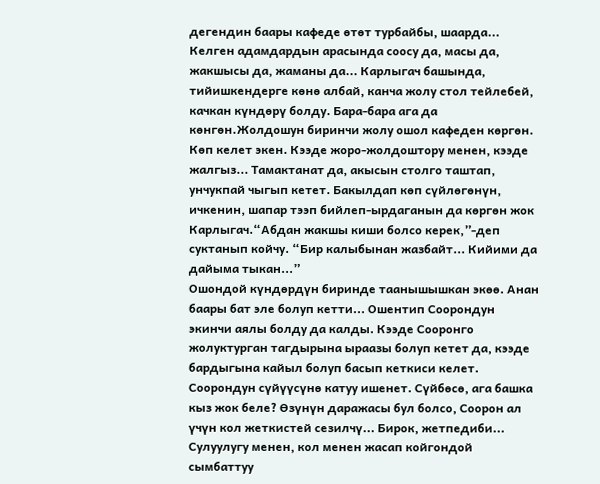дегендин баары кафеде өтөт турбайбы, шаарда... Келген адамдардын арасында соосу да, масы да, жакшысы да, жаманы да... Карлыгач башында, тийишкендерге көнө албай, канча жолу стол тейлебей, качкан күндөрү болду. Бара-бара ага да көнгөн.Жолдошун биринчи жолу ошол кафеден көргөн. Көп келет экен. Кээде жоро-жолдоштору менен, кээде жалгыз... Тамактанат да, акысын столго таштап, унчукпай чыгып кетет. Бакылдап көп сүйлөгөнүн, ичкенин, шапар тээп бийлеп-ырдаганын да көргөн жок Карлыгач.“Абдан жакшы киши болсо керек,”-деп суктанып койчу. “Бир калыбынан жазбайт... Кийими да дайыма тыкан...”
Ошондой күндөрдүн биринде таанышышкан экөө. Анан баары бат эле болуп кетти... Ошентип Соорондун экинчи аялы болду да калды. Кээде Сооронго жолуктурган тагдырына ыраазы болуп кетет да, кээде бардыгына кайыл болуп басып кеткиси келет. Соорондун сүйүүсүнө катуу ишенет. Сүйбөсө, ага башка кыз жок беле? Өзүнүн даражасы бул болсо, Соорон ал үчүн кол жеткистей сезилчү... Бирок, жетпедиби... Сулуулугу менен, кол менен жасап койгондой сымбаттуу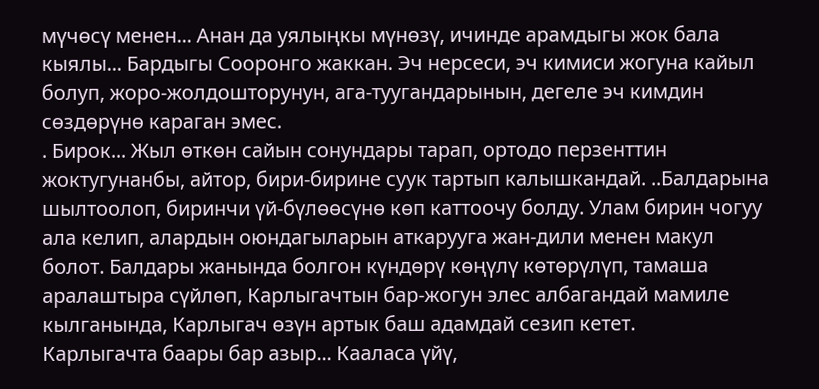мүчөсү менен... Анан да уялыңкы мүнөзү, ичинде арамдыгы жок бала кыялы... Бардыгы Сооронго жаккан. Эч нерсеси, эч кимиси жогуна кайыл болуп, жоро-жолдошторунун, ага-туугандарынын, дегеле эч кимдин сөздөрүнө караган эмес.
. Бирок... Жыл өткөн сайын сонундары тарап, ортодо перзенттин жоктугунанбы, айтор, бири-бирине суук тартып калышкандай. ..Балдарына шылтоолоп, биринчи үй-бүлөөсүнө көп каттоочу болду. Улам бирин чогуу ала келип, алардын оюндагыларын аткарууга жан-дили менен макул болот. Балдары жанында болгон күндөрү көңүлү көтөрүлүп, тамаша аралаштыра сүйлөп, Карлыгачтын бар-жогун элес албагандай мамиле кылганында, Карлыгач өзүн артык баш адамдай сезип кетет.
Карлыгачта баары бар азыр... Кааласа үйү,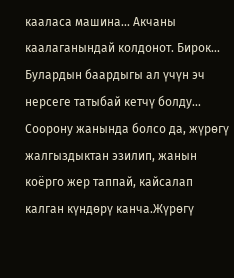кааласа машина... Акчаны каалаганындай колдонот. Бирок... Булардын баардыгы ал үчүн эч нерсеге татыбай кетчү болду... Соорону жанында болсо да, жүрөгү жалгыздыктан эзилип, жанын коёрго жер таппай, кайсалап калган күндөрү канча.Жүрөгү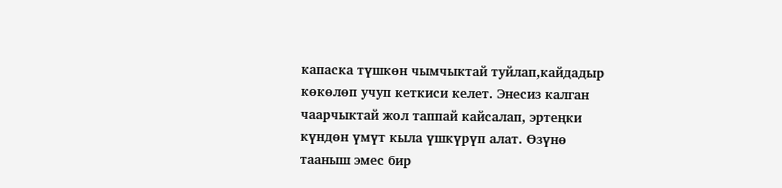капаска түшкөн чымчыктай туйлап,кайдадыр көкөлөп учуп кеткиси келет. Энесиз калган чаарчыктай жол таппай кайсалап, эртеңки күндөн үмүт кыла үшкүрүп алат. Өзүнө тааныш эмес бир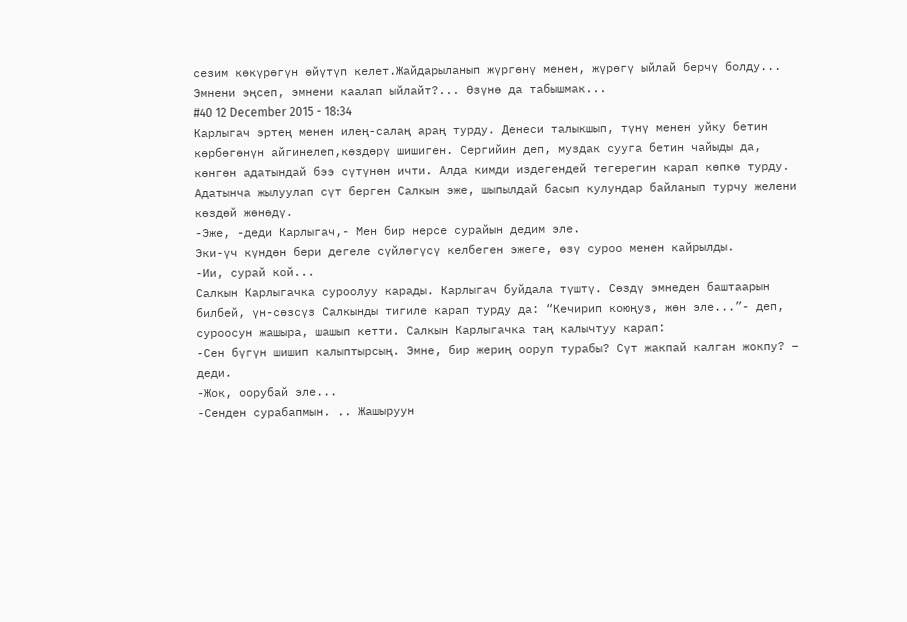сезим көкүрөгүн өйүтүп келет.Жайдарыланып жүргөнү менен, жүрөгү ыйлай берчү болду... Эмнени эңсеп, эмнени каалап ыйлайт?... Өзүнө да табышмак...
#40 12 December 2015 - 18:34
Карлыгач эртең менен илең-салаң араң турду. Денеси талыкшып, түнү менен уйку бетин көрбөгөнүн айгинелеп,көздөрү шишиген. Сергийин деп, муздак сууга бетин чайыды да, көнгөн адатындай бээ сүтүнөн ичти. Алда кимди издегендей тегерегин карап көпкө турду. Адатынча жылуулап сүт берген Салкын эже, шыпылдай басып кулундар байланып турчу желени көздөй жөнөдү.
-Эже, -деди Карлыгач,- Мен бир нерсе сурайын дедим эле.
Эки-үч күндөн бери дегеле сүйлөгүсү келбеген эжеге, өзү суроо менен кайрылды.
-Ии, сурай кой...
Салкын Карлыгачка суроолуу карады. Карлыгач буйдала түштү. Сөздү эмнеден баштаарын билбей, үн-сөзсүз Салкынды тигиле карап турду да: “Кечирип коюңуз, жөн эле...”- деп, суроосун жашыра, шашып кетти. Салкын Карлыгачка таң калычтуу карап:
-Сен бүгүн шишип калыптырсың. Эмне, бир жериң ооруп турабы? Сүт жакпай калган жокпу? – деди.
-Жок, оорубай эле...
-Сенден сурабапмын. .. Жашыруун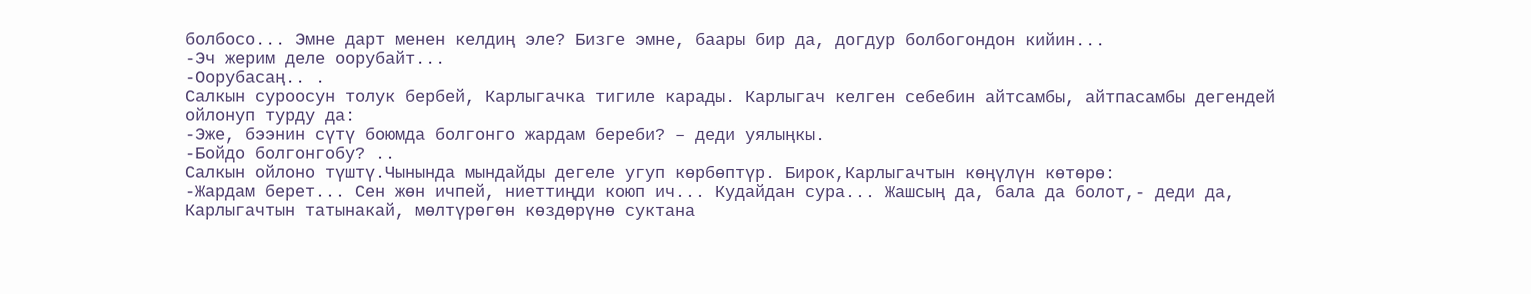болбосо... Эмне дарт менен келдиң эле? Бизге эмне, баары бир да, догдур болбогондон кийин...
-Эч жерим деле оорубайт...
-Оорубасаң.. .
Салкын суроосун толук бербей, Карлыгачка тигиле карады. Карлыгач келген себебин айтсамбы, айтпасамбы дегендей ойлонуп турду да:
-Эже, бээнин сүтү боюмда болгонго жардам береби? – деди уялыңкы.
-Бойдо болгонгобу? ..
Салкын ойлоно түштү.Чынында мындайды дегеле угуп көрбөптүр. Бирок,Карлыгачтын көңүлүн көтөрө:
-Жардам берет... Сен жөн ичпей, ниеттиңди коюп ич... Кудайдан сура... Жашсың да, бала да болот,- деди да, Карлыгачтын татынакай, мөлтүрөгөн көздөрүнө суктана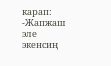карап:
-Жапжаш эле экенсиң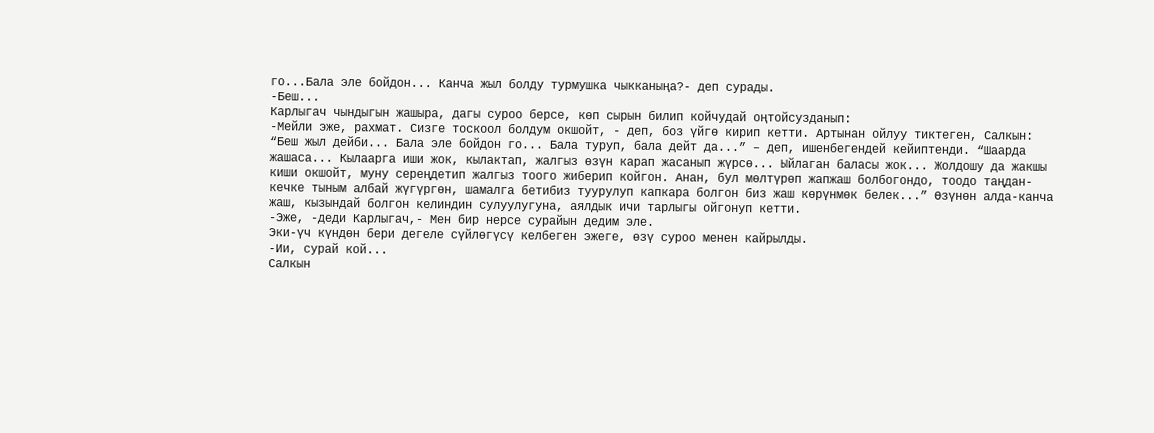го...Бала эле бойдон... Канча жыл болду турмушка чыкканыңа?- деп сурады.
-Беш...
Карлыгач чындыгын жашыра, дагы суроо берсе, көп сырын билип койчудай оңтойсузданып:
-Мейли эже, рахмат. Сизге тоскоол болдум окшойт, - деп, боз үйгө кирип кетти. Артынан ойлуу тиктеген, Салкын: “Беш жыл дейби... Бала эле бойдон го... Бала туруп, бала дейт да...” – деп, ишенбегендей кейиптенди. “Шаарда жашаса... Кылаарга иши жок, кылактап, жалгыз өзүн карап жасанып жүрсө... Ыйлаган баласы жок... Жолдошу да жакшы киши окшойт, муну сереңдетип жалгыз тоого жиберип койгон. Анан, бул мөлтүрөп жапжаш болбогондо, тоодо таңдан-кечке тыным албай жүгүргөн, шамалга бетибиз туурулуп капкара болгон биз жаш көрүнмөк белек...” Өзүнөн алда-канча жаш, кызындай болгон келиндин сулуулугуна, аялдык ичи тарлыгы ойгонуп кетти.
-Эже, -деди Карлыгач,- Мен бир нерсе сурайын дедим эле.
Эки-үч күндөн бери дегеле сүйлөгүсү келбеген эжеге, өзү суроо менен кайрылды.
-Ии, сурай кой...
Салкын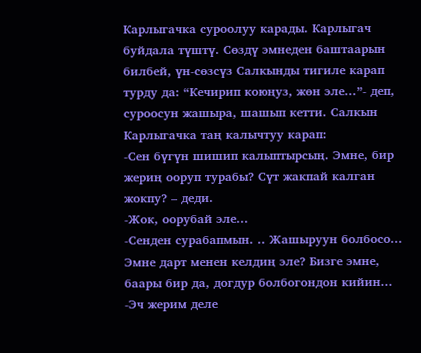Карлыгачка суроолуу карады. Карлыгач буйдала түштү. Сөздү эмнеден баштаарын билбей, үн-сөзсүз Салкынды тигиле карап турду да: “Кечирип коюңуз, жөн эле...”- деп, суроосун жашыра, шашып кетти. Салкын Карлыгачка таң калычтуу карап:
-Сен бүгүн шишип калыптырсың. Эмне, бир жериң ооруп турабы? Сүт жакпай калган жокпу? – деди.
-Жок, оорубай эле...
-Сенден сурабапмын. .. Жашыруун болбосо... Эмне дарт менен келдиң эле? Бизге эмне, баары бир да, догдур болбогондон кийин...
-Эч жерим деле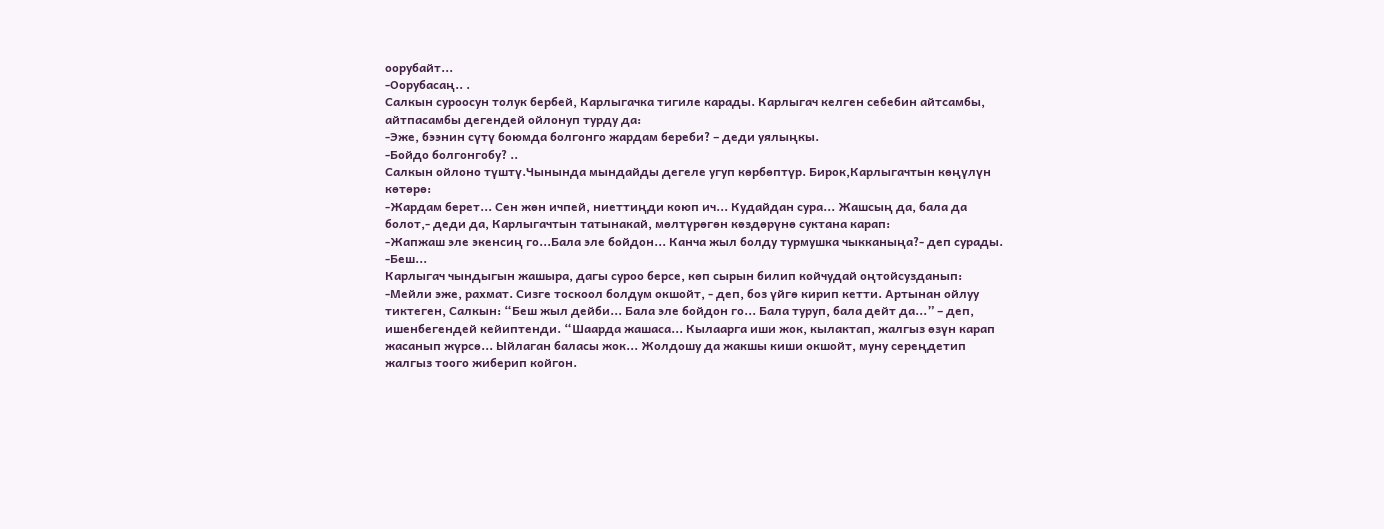оорубайт...
-Оорубасаң.. .
Салкын суроосун толук бербей, Карлыгачка тигиле карады. Карлыгач келген себебин айтсамбы, айтпасамбы дегендей ойлонуп турду да:
-Эже, бээнин сүтү боюмда болгонго жардам береби? – деди уялыңкы.
-Бойдо болгонгобу? ..
Салкын ойлоно түштү.Чынында мындайды дегеле угуп көрбөптүр. Бирок,Карлыгачтын көңүлүн көтөрө:
-Жардам берет... Сен жөн ичпей, ниеттиңди коюп ич... Кудайдан сура... Жашсың да, бала да болот,- деди да, Карлыгачтын татынакай, мөлтүрөгөн көздөрүнө суктана карап:
-Жапжаш эле экенсиң го...Бала эле бойдон... Канча жыл болду турмушка чыкканыңа?- деп сурады.
-Беш...
Карлыгач чындыгын жашыра, дагы суроо берсе, көп сырын билип койчудай оңтойсузданып:
-Мейли эже, рахмат. Сизге тоскоол болдум окшойт, - деп, боз үйгө кирип кетти. Артынан ойлуу тиктеген, Салкын: “Беш жыл дейби... Бала эле бойдон го... Бала туруп, бала дейт да...” – деп, ишенбегендей кейиптенди. “Шаарда жашаса... Кылаарга иши жок, кылактап, жалгыз өзүн карап жасанып жүрсө... Ыйлаган баласы жок... Жолдошу да жакшы киши окшойт, муну сереңдетип жалгыз тоого жиберип койгон.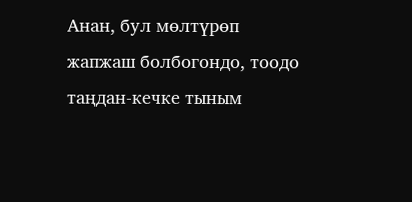Анан, бул мөлтүрөп жапжаш болбогондо, тоодо таңдан-кечке тыным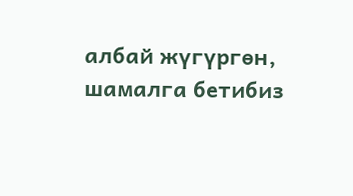албай жүгүргөн, шамалга бетибиз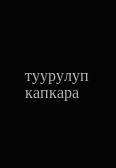туурулуп капкара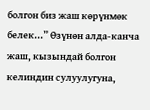болгон биз жаш көрүнмөк белек...” Өзүнөн алда-канча жаш, кызындай болгон келиндин сулуулугуна,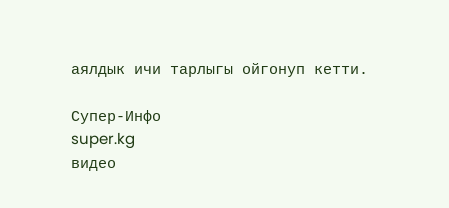аялдык ичи тарлыгы ойгонуп кетти.

Супер-Инфо
super.kg
видео